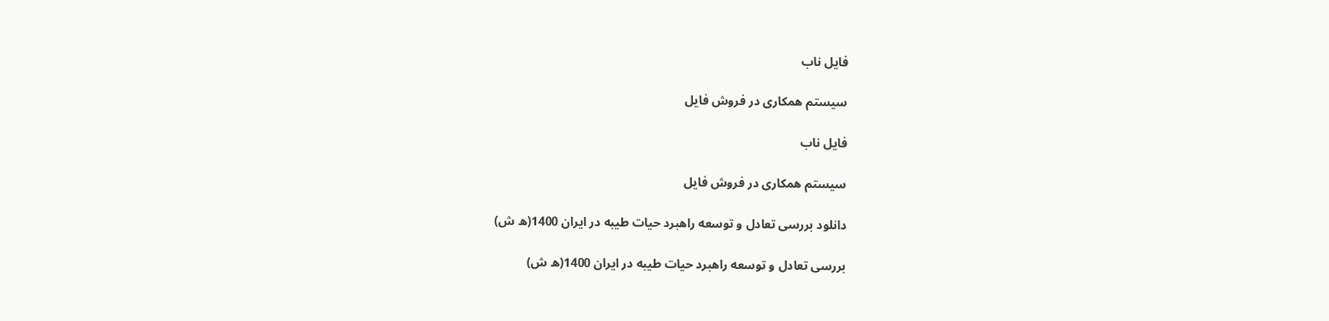فایل ناب

سیستم همکاری در فروش فایل

فایل ناب

سیستم همکاری در فروش فایل

دانلود بررسی تعادل و توسعه راهبرد حیات طیبه در ایران 1400(ه ش)

بررسی تعادل و توسعه راهبرد حیات طیبه در ایران 1400(ه ش)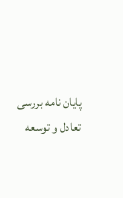پایان نامه بررسی تعادل و توسعه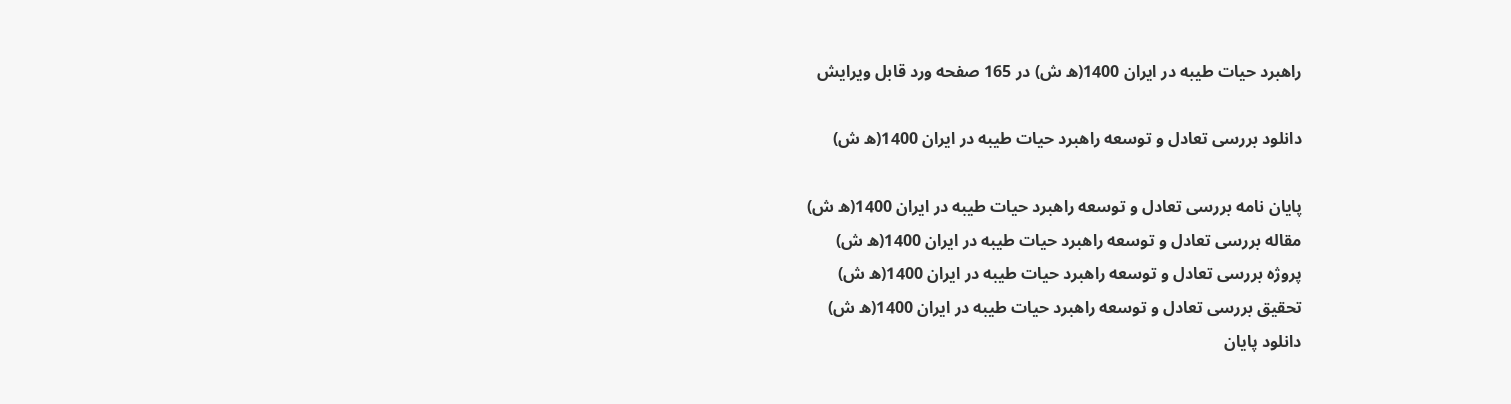راهبرد حیات طیبه در ایران 1400(ه ش) در 165 صفحه ورد قابل ویرایش

دانلود بررسی تعادل و توسعه راهبرد حیات طیبه در ایران 1400(ه ش)

پایان نامه بررسی تعادل و توسعه راهبرد حیات طیبه در ایران 1400(ه ش)
مقاله بررسی تعادل و توسعه راهبرد حیات طیبه در ایران 1400(ه ش)
پروژه بررسی تعادل و توسعه راهبرد حیات طیبه در ایران 1400(ه ش)
تحقیق بررسی تعادل و توسعه راهبرد حیات طیبه در ایران 1400(ه ش)
دانلود پایان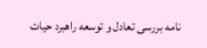نامه بررسی تعادل و توسعه راهبرد حیات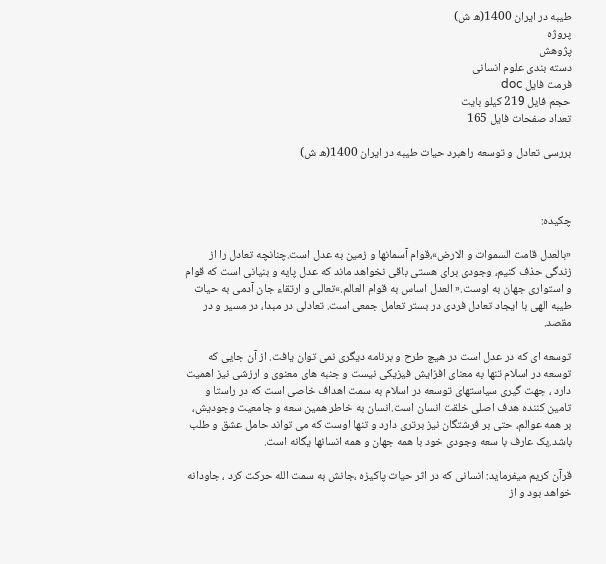طیبه در ایران 1400(ه ش)
پروژه
پژوهش
دسته بندی علوم انسانی
فرمت فایل doc
حجم فایل 219 کیلو بایت
تعداد صفحات فایل 165

بررسی تعادل و توسعه راهبرد حیات طیبه در ایران 1400(ه ش)



چکیده:

«بالعدل قامت السموات و الارض»،قوام آسمانها و زمین به عدل است.چنانچه تعادل را از زندگی حذف کنیم، وجودی برای هستی باقی نخواهد ماند که عدل پایه و بنیانی است که قوام و استواری جهان به اوست.« العدل اساس به قوام العالم.»تعالی و ارتقاء جان آدمی به حیات طیبه الهی با ایجاد تعادل فردی در بستر تعامل جمعی است. تعادلی در مبدا، در مسیر و در مقصد.

توسعه ای که در عدل است در هیچ طرح و برنامه دیگری نمی توان یافت. از آن جایی که توسعه در اسلام تنها به معنای افزایش فیزیکی نیست و جنبه های معنوی و ارزشی نیز اهمیت دارد ، جهت گیری سیاستهای توسعه در اسلام به سمت اهداف خاصی است که در راستا و تامین کننده هدف اصلی خلقت انسان است.انسان به خاطر همین سعه و جامعیت وجودیش، بر همه عوالم، حتی بر فرشتگان نیز برتری دارد و تنها اوست که می تواند حامل عشق و طلب باشد.یک عارف با سعه وجودی خود با همه جهان و همه انسانها یگانه است.

قرآن کریم میفرماید: انسانی که در اثر حیات پاکیزه ،جانش به سمت الله حرکت کرد ، جاودانه خواهد بود و از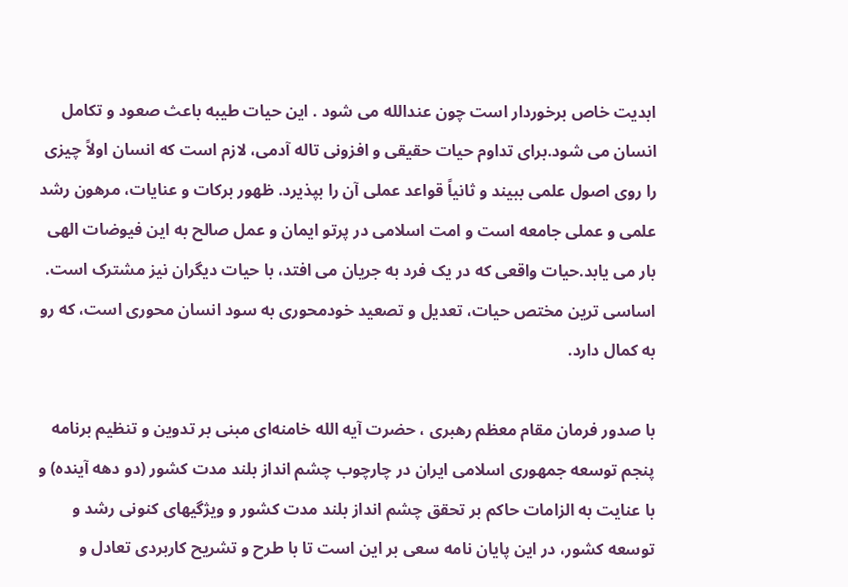ابدیت خاص برخوردار است چون عندالله می شود . این حیات طیبه باعث صعود و تکامل انسان می شود.برای تداوم حیات حقیقی و افزونی تاله آدمی، لازم است که انسان اولاً چیزی را روی اصول علمی ببیند و ثانیاً قواعد عملی آن را بپذیرد. ظهور برکات و عنایات، مرهون رشد علمی و عملی جامعه است و امت اسلامی در پرتو ایمان و عمل صالح به این فیوضات الهی بار می یابد.حیات واقعی که در یک فرد به جریان می افتد، با حیات دیگران نیز مشترک است. اساسی ترین مختص حیات، تعدیل و تصعید خودمحوری به سود انسان محوری است، که رو به کمال دارد.

با صدور فرمان مقام معظم رهبری ، حضرت آیه الله خامنه‌ای مبنی بر تدوین و تنظیم برنامه پنجم توسعه جمهوری اسلامی ایران در چارچوب چشم انداز بلند مدت کشور (دو دهه آینده) و با عنایت به الزامات حاکم بر تحقق چشم انداز بلند مدت کشور و ویژگیهای کنونی رشد و توسعه کشور، در این پایان نامه سعی بر این است تا با طرح و تشریح کاربردی تعادل و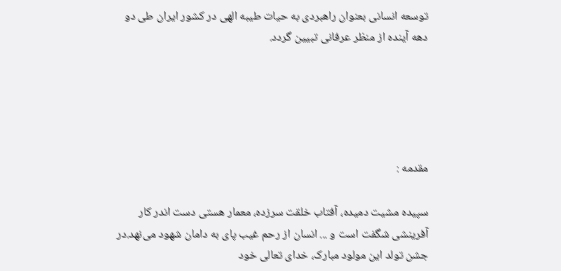توسعه انسانی بعنوان راهبردی به حیات طیبه الهی در کشور ایران طی دو دهه آینده از منظر عرفانی تبیین گردد.





مقدمه :

سپیده مشیت دمیده، آفتاب خلقت سرزده، معمار هستی دست اندر کار آفرینشی شگفت است و ... انسان از رحم غیب پای به دامان شهود می‌نهد.در جشن تولد این مولود مبارک، خدای تعالی خود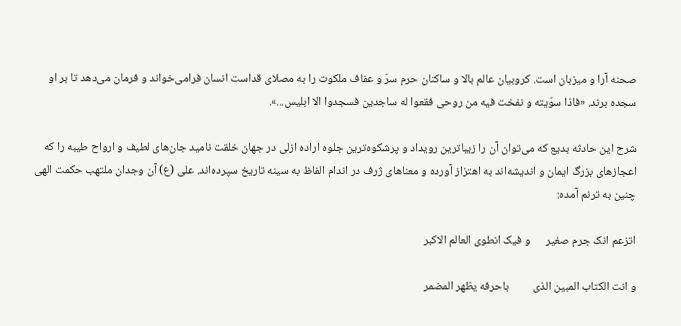صحنه آرا و میزبان است. کروبیان عالم بالا و ساکنان حرم سرّ و عفاف ملکوت را به مصلای قداست انسان فرامی‌خواند و فرمان می‌دهد تا بر او سجده برند. «فاذا سوّیته و نفخت فیه من روحی فقعوا له ساجدین فسجدوا الا ابلیس...».

شرح این حادثه بدیع که می‌توان آن را زیباترین رویداد و پرشکوه‌ترین جلوه اراده ازلی در جهان خلقت نامید جان‌های لطیف و ارواح طیبه را که اعجازهای بزرگ ایمان و اندیشه‌اند به اهتزاز آورده و معناهای ژرف در اندام الفاظ به سینه تاریخ سپرده‌اند. علی (ع) آن وجدان ملتهب حکمت الهی چنین به ترنم آمده:

اتزعم انک جرم صغیر      و فیک انطوی العالم الاکبر

و انت الکتاب المبین الذی         باحرفه یظهر المضمر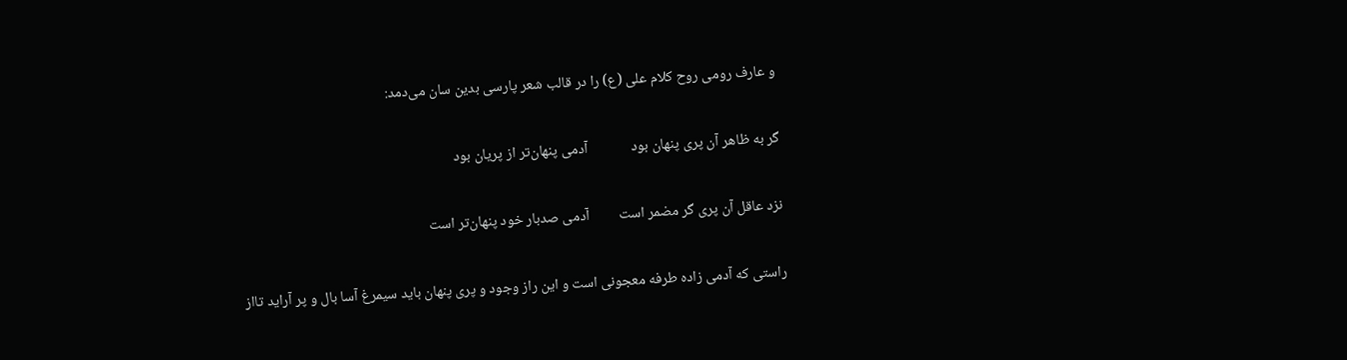و عارف رومی روح کلام علی (ع) را در قالب شعر پارسی بدین سان می‌دمد:

گر به ظاهر آن پری پنهان بود             آدمی پنهان‌تر از پریان بود

نزد عاقل آن پری گر مضمر است         آدمی صدبار خود پنهان‌تر است

راستی که آدمی زاده طرفه معجونی است و این راز وجود و پری پنهان باید سیمرغ آسا بال و پر آراید تااز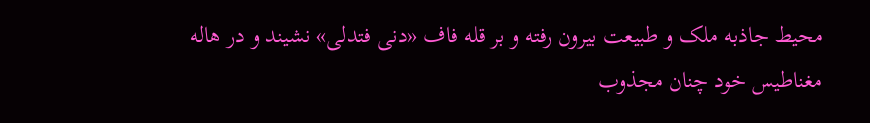محیط جاذبه ملک و طبیعت بیرون رفته و بر قله فاف «دنی فتدلی» نشیند و در هاله مغناطیس خود چنان مجذوب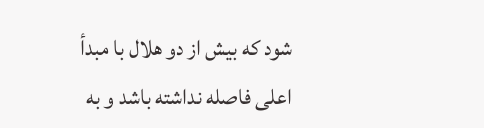شود که بیش از دو هلال با مبدأ اعلی فاصله نداشته باشد و به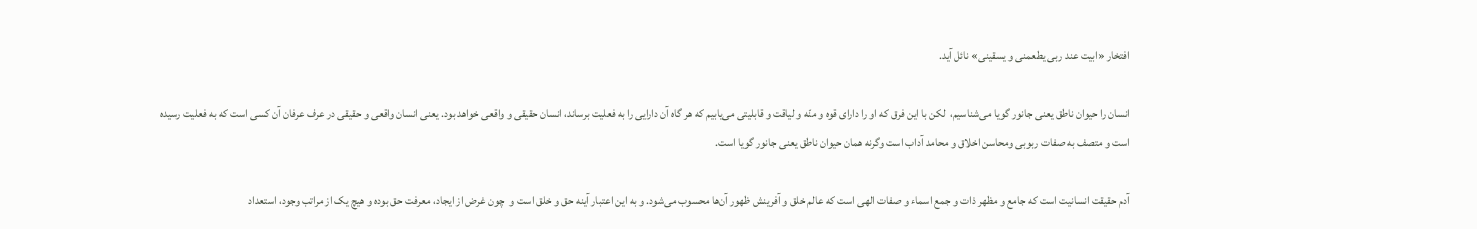افتخار «ابیت عند ربی یطعمنی و یسقینی» نائل آید.

انسان را حیوان ناطق یعنی جانور گویا می‌شناسیم،  لکن با این فرق که او را دارای قوه و منّه و لیاقت و قابلیتی می‌یابیم که هر گاه آن دارایی را به فعلیت برساند، انسان حقیقی و واقعی خواهد بود. یعنی انسان واقعی و حقیقی در عرف عرفان آن کسی است که به فعلیت رسیده است و متصف به صفات ربوبی ومحاسن اخلاق و محامد آداب است وگرنه همان حیوان ناطق یعنی جانور گویا است.

آدم حقیقت انسانیت است که جامع و مظهر ذات و جمع اسماء و صفات الهی است که عالم خلق و آفرینش ظهور آن‌ها محسوب می‌شود. و به این اعتبار آینه حق و خلق است و  چون غرض از ایجاد، معرفت حق بوده و هیچ یک از مراتب وجود، استعداد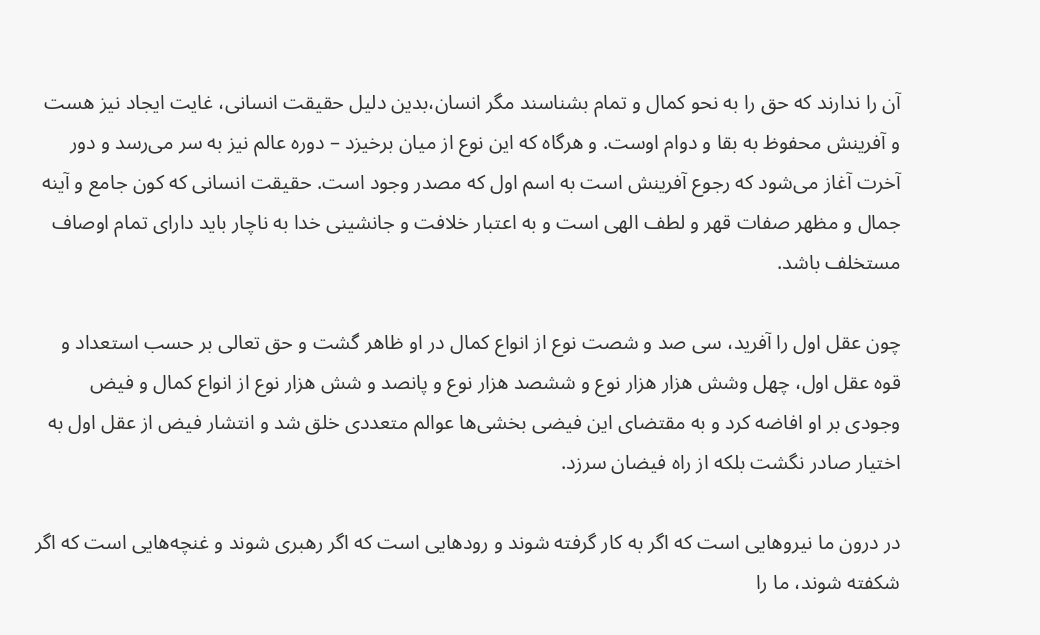آن را ندارند که حق را به نحو کمال و تمام بشناسند مگر انسان،بدین دلیل حقیقت انسانی، غایت ایجاد نیز هست و آفرینش محفوظ به بقا و دوام اوست. و هرگاه که این نوع از میان برخیزد – دوره عالم نیز به سر می‌رسد و دور آخرت آغاز می‌شود که رجوع آفرینش است به اسم اول که مصدر وجود است. حقیقت انسانی که کون جامع و آینه جمال و مظهر صفات قهر و لطف الهی است و به اعتبار خلافت و جانشینی خدا به ناچار باید دارای تمام اوصاف مستخلف باشد.

چون عقل اول را آفرید، سی صد و شصت نوع از انواع کمال در او ظاهر گشت و حق تعالی بر حسب استعداد و قوه عقل اول، چهل وشش هزار هزار نوع و ششصد هزار نوع و پانصد و شش هزار نوع از انواع کمال و فیض وجودی بر او افاضه کرد و به مقتضای این فیضی بخشی‌ها عوالم متعددی خلق شد و انتشار فیض از عقل اول به اختیار صادر نگشت بلکه از راه فیضان سرزد.

در درون ما نیروهایی است که اگر به کار گرفته شوند و رودهایی است که اگر رهبری شوند و غنچه‌هایی است که اگر شکفته شوند، ما را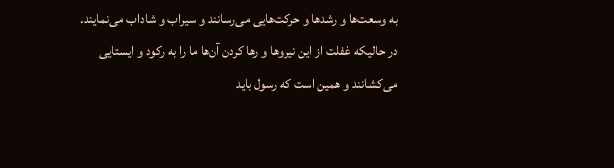به وسعت‌ها و رشدها و حرکت‌هایی می‌رسانند و سیراب و شاداب می‌نمایند. در حالیکه غفلت از این نیروها و رها کردن آن‌ها ما را به رکود و ایستایی می‌کشانند و همین است که رسول باید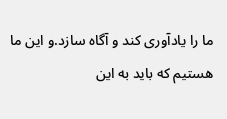ما را یادآوری کند و آگاه سازد.و این ما هستیم که باید به این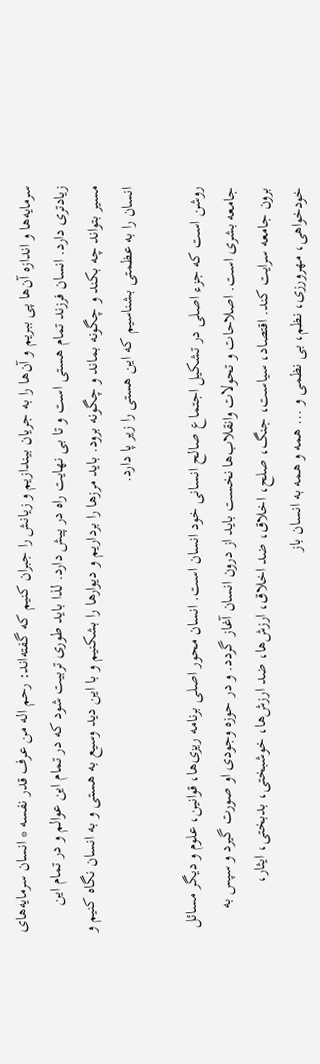سرمایه‌ها و اندازه آن‌ها پی ببریم و آن‌ها را به جریان بیندازیم و زیانش را جبران کنیم که گفته‌اند: رحم اله من عرف قدر نفسه * انسان سرمایه‌های زیادتری دارد. انسان فرزند تمام هستی است و تا بی نهایت راه در پیش دارد. لذا باید طوری تربیت شود که در تمام این عوالم و در تمام این مسیر بتواند چه بکند و چگونه بماند و چگونه برود. باید مرزها را برداریم و دیوارها را بشکنیم و با این دید وسیع به هستی و به انسان نگاه کنیم و انسان را به عظمتی بشناسیم که این هستی را زیر پا دارد.

روشن است که جزء اصلی در تشکیل اجتماع صالح انسانی خود انسان است. انسان محور اصلی برنامه ریز‌ی‌ها، قوانین، علوم و دیگر مسائل جامعه بشری است. اصلاحات و تحولات وانقلاب‌ها نخست باید از درون انسان آغاز گردد. و در حوزه وجودی او صورت گیرد و سپس به برون جامعه سرایت کند. اقتصاد، سیاست، جنگ، صلح، اخلاق، ضد اخلاق، ارزش‌ها، ضد ارزش‌ها، خوشبختی‌، بدبختی، ایثار، خودخواهی، مهرورزی، نظم، بی نظمی و ... همه و همه به انسان باز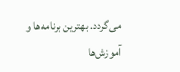می‌گردد. بهترین برنامه‌ها و آموزش‌ها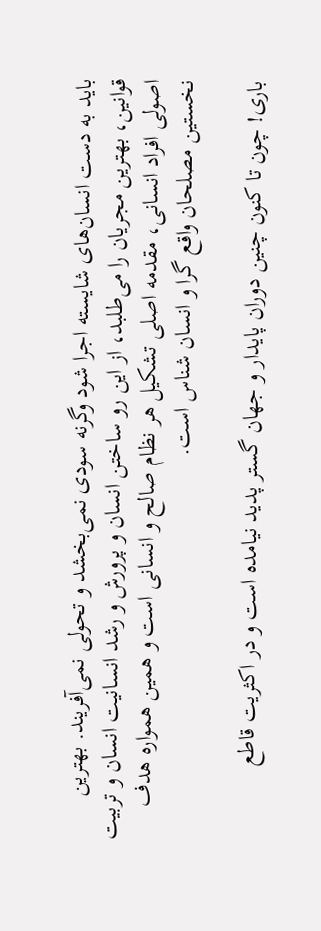باید به دست انسان‌های شایسته اجرا شود وگرنه سودی نمی‌بخشد و تحولی نمی‌آفریند. بهترین قوانین، بهترین مجریان را می‌طلبد، از این رو ساختن انسان و پرورش و رشد انسانیت انسان و تربیت اصولی افراد انسانی، مقدمه اصلی تشکیل هر نظام صالح و انسانی است و همین همواره هدف نخستین مصلحان واقع گرا و انسان شناس است.

باری! چون تا کنون چنین دوران پایدار و جهان گستر پدید نیامده است و در اکثریت قاطع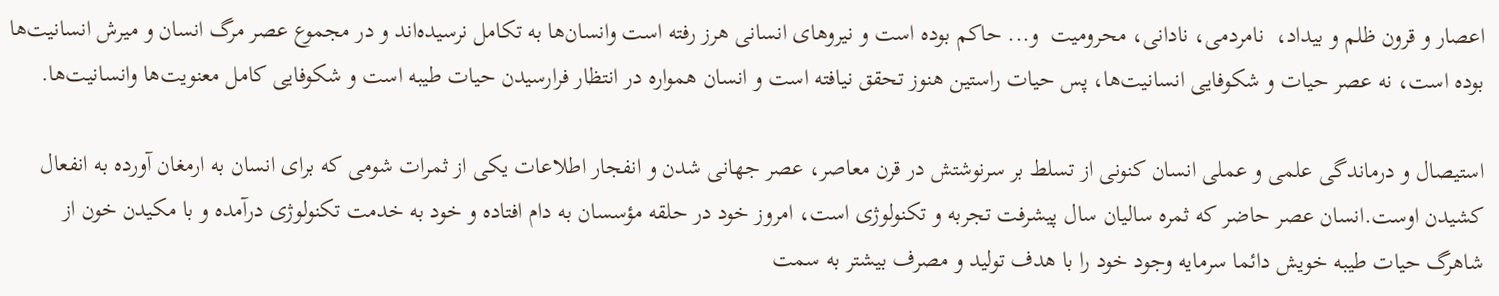اعصار و قرون ظلم و بیداد،  نامردمی، نادانی، محرومیت  و... حاکم بوده است و نیروهای انسانی هرز رفته است وانسان‌ها به تکامل نرسیده‌اند و در مجموع عصر مرگ انسان و میرش انسانیت‌ها بوده است، نه عصر حیات و شکوفایی انسانیت‌ها، پس حیات راستین هنوز تحقق نیافته است و انسان همواره در انتظار فرارسیدن حیات طیبه است و شکوفایی کامل معنویت‌ها وانسانیت‌ها.

استیصال و درماندگی علمی و عملی انسان کنونی از تسلط بر سرنوشتش در قرن معاصر، عصر جهانی شدن و انفجار اطلاعات یکی از ثمرات شومی که برای انسان به ارمغان آورده به انفعال کشیدن اوست.انسان عصر حاضر که ثمره سالیان سال پیشرفت تجربه و تکنولوژی است، امروز خود در حلقه مؤسسان به دام افتاده و خود به خدمت تکنولوژی درآمده و با مکیدن خون از شاهرگ حیات طیبه خویش دائما سرمایه وجود خود را با هدف تولید و مصرف بیشتر به سمت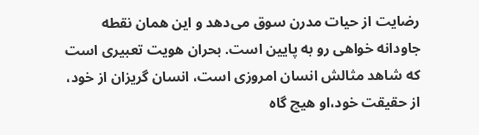رضایت از حیات مدرن سوق می‌دهد و این همان نقطه جاودانه خواهی رو به پایین است. بحران هویت تعبیری است که شاهد مثالش انسان امروزی است، انسان گریزان از خود، از حقیقت خود،او هیچ گاه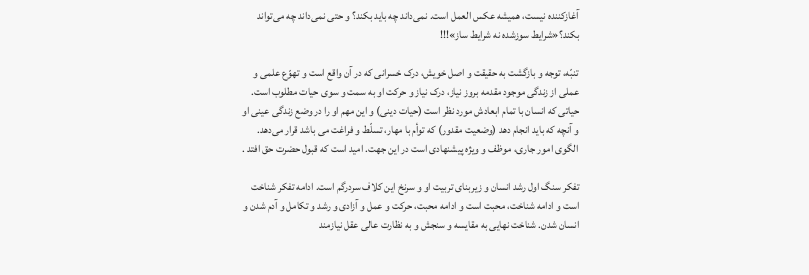آغازکننده نیست، همیشه عکس العمل است. نمی‌داند چه باید بکند؟ و حتی نمی‌داند چه می‌تواند بکند؟«شرایط سوزشده نه شرایط ساز»!!!

تنبّه، توجه و بازگشت به حقیقت و اصل خویش، درک خسرانی که در آن واقع است و تهوّع علمی و عملی از زندگی موجود مقدمه بروز نیاز، درک نیاز و حرکت او به سمت و سوی حیات مطلوب است. حیاتی که انسان با تمام ابعادش مورد نظر است (حیات دینی) و این مهم او را در وضع زندگی عینی او و آنچه که باید انجام دهد (وضعیت مقدور) که توأم با مهار، تسلّط و فراغت می باشد قرار می‌دهد. الگوی امور جاری، موظف و ویژه پیشنهادی است در این جهت. امید است که قبول حضرت حق افتد .

تفکر سنگ اول رشد انسان و زیربنای تربیت او و سرنخ این کلاف سردرگم است. ادامه تفکر شناخت است و ادامه شناخت، محبت است و ادامه محبت، حرکت و عمل و آزادی و رشد و تکامل و آدم شدن و انسان شدن. شناخت نهایی به مقایسه و سنجش و به نظارت عالی عقل نیازمند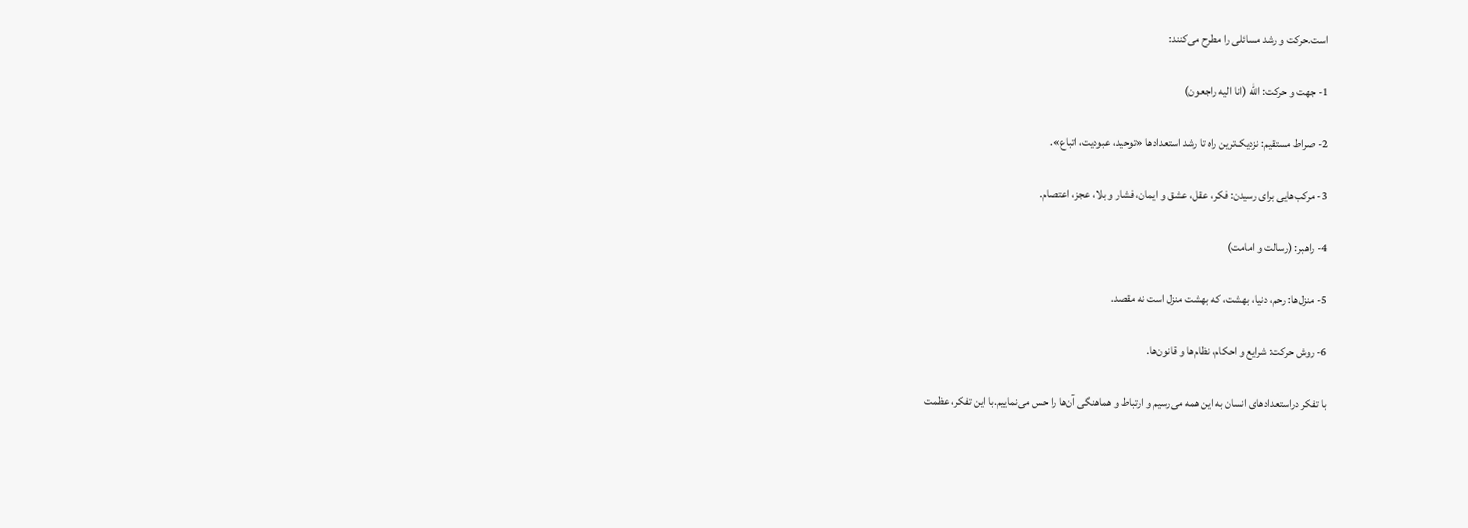است.حرکت و رشد مسائلی را مطرح می‌کنند:

1- جهت و حرکت: الله (انا الیه راجعون)

2- صراط مستقیم: نزدیک‌ترین راه تا رشد استعدادها «توحید، عبودیت، اتباع».

3- مرکب‌هایی برای رسیدن: فکر، عقل، عشق و ایمان، فشار و بلا، عجز، اعتصام.

4- راهبر: (رسالت و امامت)

5- منزل‌ها: رحم، دنیا، بهشت، که بهشت منزل است نه مقصد.

6- روش حرکت: شرایع و احکام، نظام‌ها و قانون‌ها.

با تفکر دراستعدادهای انسان به این همه می‌رسیم و ارتباط و هماهنگی آن‌ها را حس می‌نماییم.با این تفکر، عظمت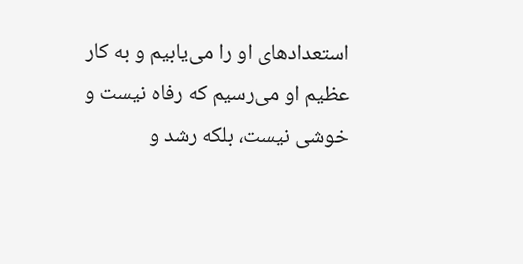استعدادهای او را می‌یابیم و به کار عظیم او می‌رسیم که رفاه نیست و خوشی نیست، بلکه رشد و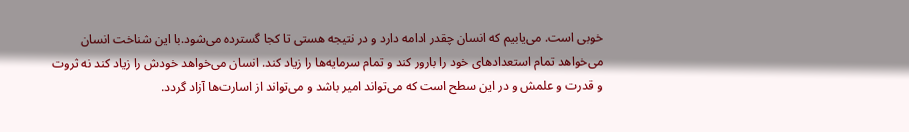خوبی است. می‌یابیم که انسان چقدر ادامه دارد و در نتیجه هستی تا کجا گسترده می‌شود.با این شناخت انسان می‌خواهد تمام استعدادهای خود را بارور کند و تمام سرمایه‌ها را زیاد کند. انسان می‌خواهد خودش را زیاد کند نه ثروت و قدرت و علمش و در این سطح است که می‌تواند امیر باشد و می‌تواند از اسارت‌ها آزاد گردد.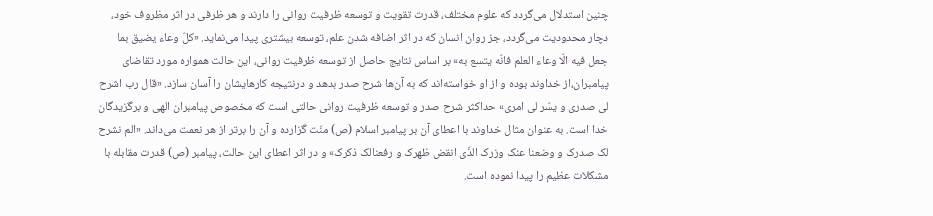چنین استدلال می‌گردد که علوم مختلف، قدرت تقویت و توسعه ظرفیت روانی را دارند و هر ظرفی در اثر مظروف خود، دچار محدودیت می‌گردد، جز روان انسان که در اثر اضافه شدن علم، توسعه بیشتری پیدا می‌نماید. «کلّ وعاء یضیق بما جعل فیه الّا وعاء العلم فانّه یتسع به» بر اساس نتایج حاصل از توسعه ظرفیت روانی، این حالت همواره مورد تقاضای پیامبران،از خداوند بوده و از او خواسته‌اند که به آن‌ها شرح صدر بدهد و درنتیجه کارهایشان را آسان سازد. «قال رب اشرح لی صدری و یسّر لی امری» حداکثر شرح صدر و توسعه ظرفیت روانی حالتی است که مخصوص پیامبران الهی و برگزیدگان خدا است. به عنوان مثال خداوند با اعطای آن بر پیامبر اسلام (ص) منّت گزارده و آن را برتر از هر نعمت می‌داند. «الم نشرح لک صدرک و وضعنا عنک وزرک الذّی انقض ظهرک و رفعنالک ذکرک» و در اثر اعطای این حالت، پیامبر (ص) قدرت مقابله با مشکلات عظیم را پیدا نموده است.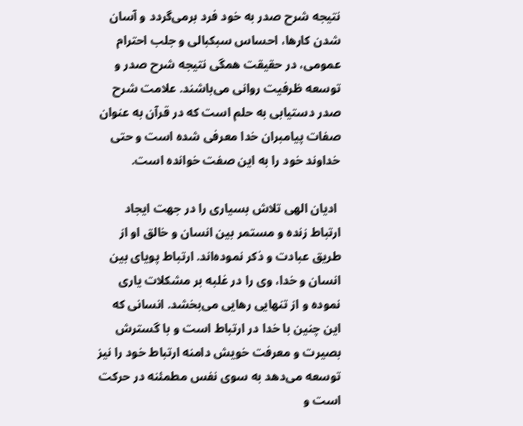نتیجه شرح صدر به خود فرد برمی‌گردد و آسان شدن کارها، احساس سبکبالی و جلب احترام عمومی، در حقیقت همگی نتیجه شرح صدر و توسعه ظرفیت روانی می‌باشند. علامت شرح صدر دستیابی به حلم است که در قرآن به عنوان صفات پیامبران خدا معرفی شده است و حتی خداوند خود را به این صفت خوانده است.

 ادیان الهی تلاش بسیاری را در جهت ایجاد ارتباط زنده و مستمر بین انسان و خالق او از طریق عبادت و ذکر نموده‌اند. ارتباط پویای بین انسان و خدا، وی را در غلبه بر مشکلات یاری نموده و از تنهایی رهایی می‌بخشد. انسانی که این چنین با خدا در ارتباط است و با گسترش بصیرت و معرفت خویش دامنه ارتباط خود را نیز توسعه می‌دهد به سوی نفس مطمئنه در حرکت است و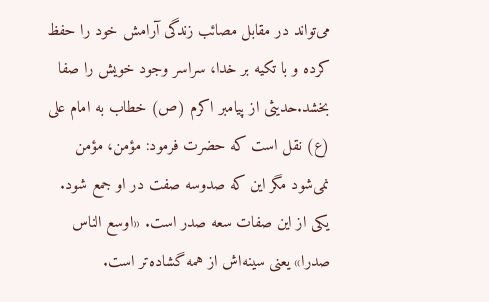می‌تواند در مقابل مصائب زندگی آرامش خود را حفظ کرده و با تکیه بر خدا، سراسر وجود خویش را صفا بخشد.حدیثی از پیامبر اکرم (ص) خطاب به امام علی (ع) نقل است که حضرت فرمود: مؤمن، مؤمن نمی‌شود مگر این که صدوسه صفت در او جمع شود. یکی از این صفات سعه صدر است. «اوسع الناس صدرا» یعنی سینه‌اش از همه گشاده‌تر است.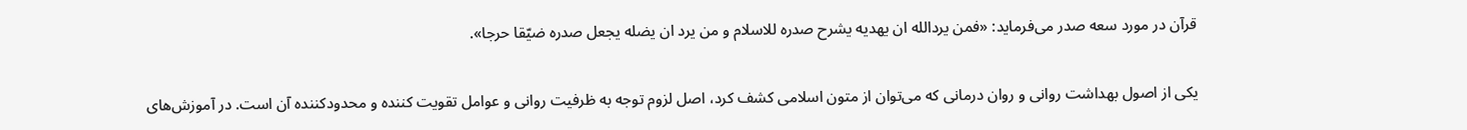قرآن در مورد سعه صدر می‌فرماید: «فمن یردالله ان یهدیه یشرح صدره للاسلام و من یرد ان یضله یجعل صدره ضیّقا حرجا».

یکی از اصول بهداشت روانی و روان درمانی که می‌توان از متون اسلامی کشف کرد، اصل لزوم توجه به ظرفیت روانی و عوامل تقویت کننده و محدودکننده آن است. در آموزش‌های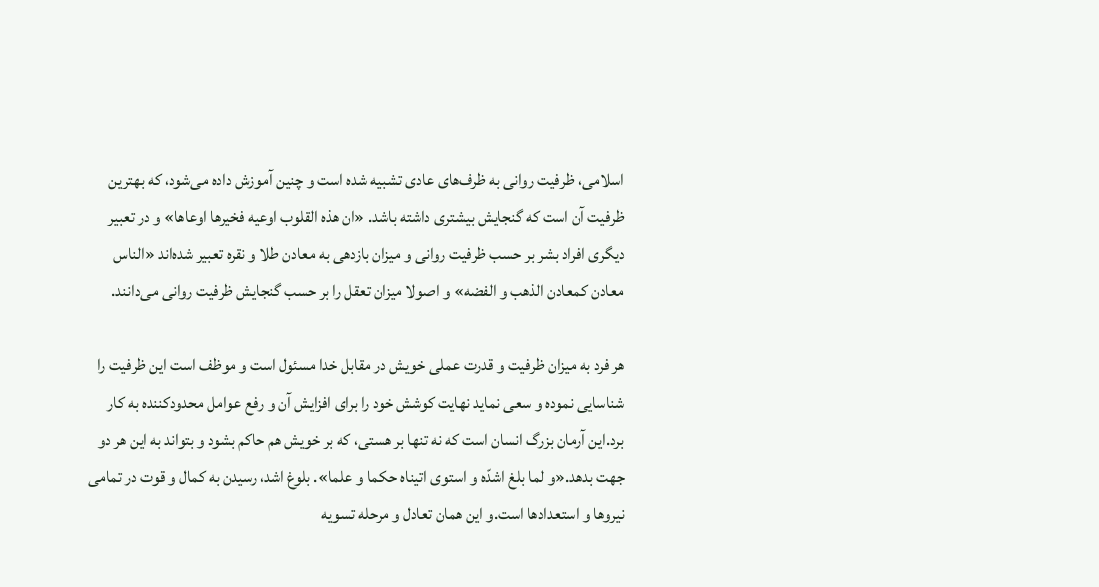اسلامی، ظرفیت روانی به ظرف‌های عادی تشبیه شده است و چنین آموزش داده می‌شود، که بهترین ظرفیت آن است که گنجایش بیشتری داشته باشد. «ان هذه القلوب اوعیه فخیرها اوعاها» و در تعبیر دیگری افراد بشر بر حسب ظرفیت روانی و میزان بازدهی به معادن طلا و نقره تعبیر شده‌اند «الناس معادن کمعادن الذهب و الفضه» و اصولا میزان تعقل را بر حسب گنجایش ظرفیت روانی می‌دانند.

هر فرد به میزان ظرفیت و قدرت عملی خویش در مقابل خدا مسئول است و موظف است این ظرفیت را شناسایی نموده و سعی نماید نهایت کوشش خود را برای افزایش آن و رفع عوامل محدودکننده به کار برد.این آرمان بزرگ انسان است که نه تنها بر هستی، که بر خویش هم حاکم بشود و بتواند به این هر دو جهت بدهد.«و لما بلغ اشدّه و استوی اتیناه حکما و علما». بلوغ اشد، رسیدن به کمال و قوت در تمامی نیروها و استعدادها است.و این همان تعادل و مرحله تسویه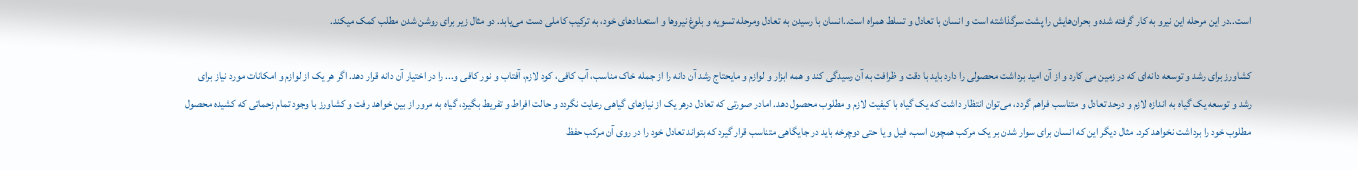است..در این مرحله این نیرو به کار گرفته شده و بحران‌هایش را پشت سرگذاشته است و انسان با تعادل و تسلط همراه است..انسان با رسیدن به تعادل ومرحله تسویه و بلوغ نیروها و استعدادهای خود، به ترکیب کاملی دست می‌یابد. دو مثال زیر برای روشن شدن مطلب کمک میکند.

کشاورز برای رشد و توسعه دانه‌ای که در زمین می کارد و از آن امید برداشت محصولی را دارد باید با دقت و ظرافت به آن رسیدگی کند و همه ابزار و لوازم و مایحتاج رشد آن دانه را از جمله خاک مناسب، آب کافی، کود لازم، آفتاب و نور کافی و... را در اختیار آن دانه قرار دهد. اگر هر یک از لوازم و امکانات مورد نیاز برای رشد و توسعه یک گیاه به اندازه لازم و درحد تعادل و متناسب فراهم گردد، می‌توان انتظار داشت که یک گیاه با کیفیت لازم و مطلوب محصول دهد. امادر صورتی که تعادل درهر یک از نیازهای گیاهی رعایت نگردد و حالت افراط و تفریط بگیرد، گیاه به مرور از بین خواهد رفت و کشاورز با وجود تمام زحماتی که کشیده محصول مطلوب خود را برداشت نخواهد کرد. مثال دیگر این که انسان برای سوار شدن بر یک مرکب همچون اسب، فیل و یا حتی دوچرخه باید در جایگاهی متناسب قرار گیرد که بتواند تعادل خود را در روی آن مرکب حفظ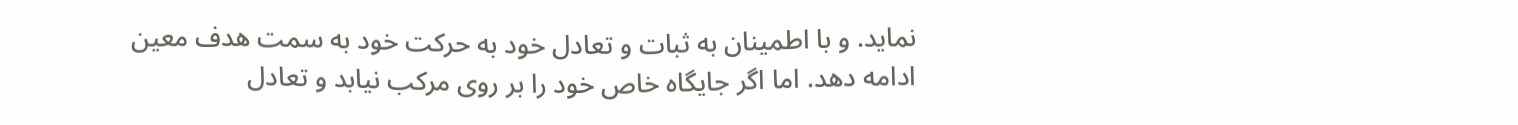نماید. و با اطمینان به ثبات و تعادل خود به حرکت خود به سمت هدف معین ادامه دهد. اما اگر جایگاه خاص خود را بر روی مرکب نیابد و تعادل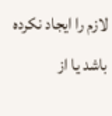لازم را ایجاد نکرده باشد یا از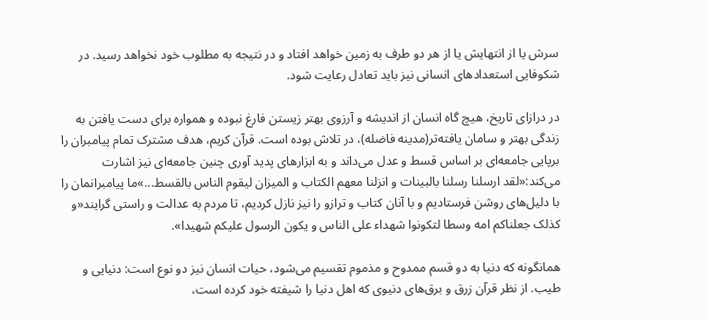سرش یا از انتهایش یا از هر دو طرف به زمین خواهد افتاد و در نتیجه به مطلوب خود نخواهد رسید. در شکوفایی استعدادهای انسانی نیز باید تعادل رعایت شود.

در درازای تاریخ، هیچ گاه انسان از اندیشه و آرزوی بهتر زیستن فارغ نبوده و همواره برای دست یافتن به زندگی بهتر و سامان یافته‌تر(مدینه فاضله)، در تلاش بوده است. قرآن کریم، هدف مشترک تمام پیامبران را برپایی جامعه‌ای بر اساس قسط و عدل می‌داند و به ابزارهای پدید آوری چنین جامعه‌ای نیز اشارت می‌کند:«لقد ارسلنا رسلنا بالبینات و انزلنا معهم الکتاب و المیزان لیقوم الناس بالقسط...»ما پیامبرانمان را با دلیل‌های روشن فرستادیم و با آنان کتاب و ترازو را نیز نازل کردیم، تا مردم به عدالت و راستی گرایند«و کذلک جعلناکم امه وسطا لتکونوا شهداء علی الناس و یکون الرسول علیکم شهیدا».

همانگونه که دنیا به دو قسم ممدوح و مذموم تقسیم می‌شود، حیات انسان نیز دو نوع است: دنیایی و طیب. از نظر قرآن زرق و برق‌های دنیوی که اهل دنیا را شیفته خود کرده است،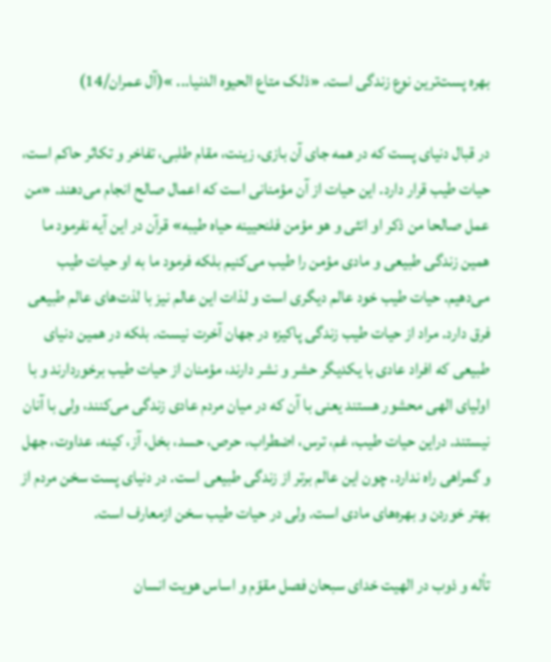بهره پست‌ترین نوع زندگی است. «ذلک متاع الحیوه الدنیا... »(آل عمران/14)

در قبال دنیای پست که در همه جای آن بازی، زینت، مقام طلبی، تفاخر و تکاثر حاکم است، حیات طیب قرار دارد. این حیات از آن مؤمنانی است که اعمال صالح انجام می‌دهند. «من عمل صالحا من ذکر او انثی و هو مؤمن فلنحیینه حیاه طیبه» قرآن در این آیه نفرمود ما همین زندگی طبیعی و مادی مؤمن را طیب می‌کنیم بلکه فرمود ما به او حیات طیب می‌دهیم. حیات طیب خود عالم دیگری است و لذات این عالم نیز با لذت‌های عالم طبیعی فرق دارد. مراد از حیات طیب زندگی پاکیزه در جهان آخرت نیست. بلکه در همین دنیای طبیعی که افراد عادی با یکدیگر حشر و نشر دارند، مؤمنان از حیات طیب برخوردارند و با اولیای الهی محشور هستند یعنی با آن که در میان مردم عادی زندگی می‌کنند، ولی با آنان نیستند. دراین حیات طیب، غم، ترس، اضطراب، حرص، حسد، بخل، آز، کینه، عداوت، جهل و گمراهی راه ندارد. چون این عالم برتر از زندگی طبیعی است. در دنیای پست سخن مردم از بهتر خوردن و بهره‌های مادی است. ولی در حیات طیب سخن ازمعارف است.

تأله و ذوب در الهیت خدای سبحان فصل مقوّم و اساس هویت انسان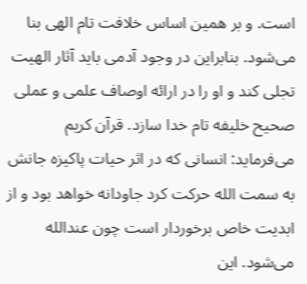است. و بر همین اساس خلافت تام الهی بنا می‌شود. بنابراین در وجود آدمی باید آثار الهیت تجلی کند و او را در ارائه اوصاف علمی و عملی صحیح خلیفه تام خدا سازد. قرآن کریم می‌فرماید: انسانی که در اثر حیات پاکیزه جانش به سمت الله حرکت کرد جاودانه خواهد بود و از ابدیت خاص برخوردار است چون عندالله می‌شود. این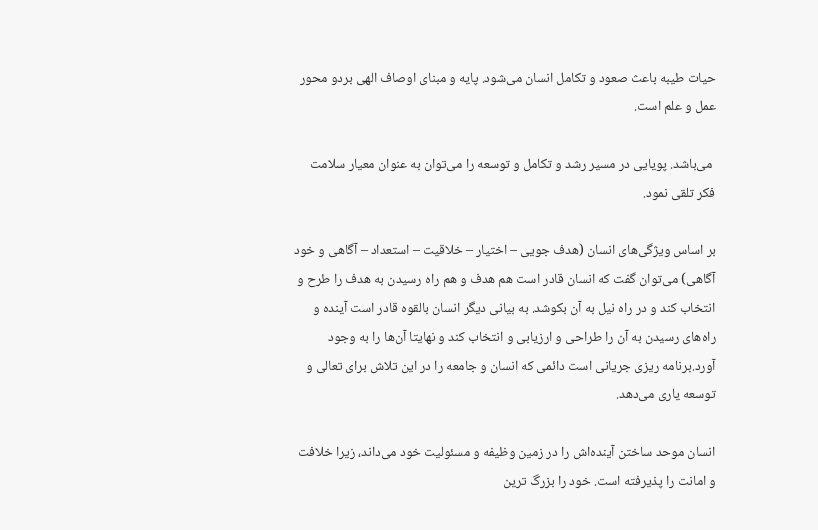حیات طیبه باعث صعود و تکامل انسان می‌شود. پایه و مبنای اوصاف الهی بردو محور عمل و علم است.

 می‌باشد. پویایی در مسیر رشد و تکامل و توسعه را می‌توان به عنوان معیار سلامت فکر تلقی نمود.

بر اساس ویژگی‌های انسان (هدف جویی – اختیار – خلاقیت – استعداد – آگاهی و خود آگاهی) می‌توان گفت که انسان قادر است هم هدف و هم راه رسیدن به هدف را طرح و انتخاب کند و در راه نیل به آن بکوشد. به بیانی دیگر انسان بالقوه قادر است آینده و راه‌های رسیدن به آن را طراحی و ارزیابی و انتخاب کند و نهایتا آن‌ها را به وجود آورد.برنامه ریزی جریانی است دائمی که انسان و جامعه را در این تلاش برای تعالی و توسعه یاری می‌دهد.

انسان موحد ساختن آینده‌اش را در زمین وظیفه و مسئولیت خود می‌داند، زیرا خلافت و امانت را پذیرفته است. خود را بزرگ ترین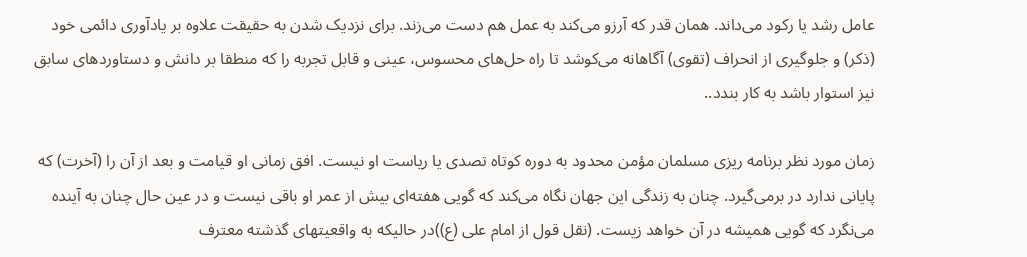عامل رشد یا رکود می‌داند. همان قدر که آرزو می‌کند به عمل هم دست می‌زند. برای نزدیک شدن به حقیقت علاوه بر یادآوری دائمی خود (ذکر) و جلوگیری از انحراف (تقوی) آگاهانه می‌کوشد تا راه حل‌های محسوس، عینی و قابل تجربه را که منطقا بر دانش و دستاوردهای سابق نیز استوار باشد به کار بندد..

زمان مورد نظر برنامه ریزی مسلمان مؤمن محدود به دوره کوتاه تصدی یا ریاست او نیست. افق زمانی او قیامت و بعد از آن را (آخرت) که پایانی ندارد در برمی‌گیرد. چنان به زندگی این جهان نگاه می‌کند که گویی هفته‌ای بیش از عمر او باقی نیست و در عین حال چنان به آینده می‌نگرد که گویی همیشه در آن خواهد زیست. (نقل قول از امام علی (ع))در حالیکه به واقعیتهای گذشته معترف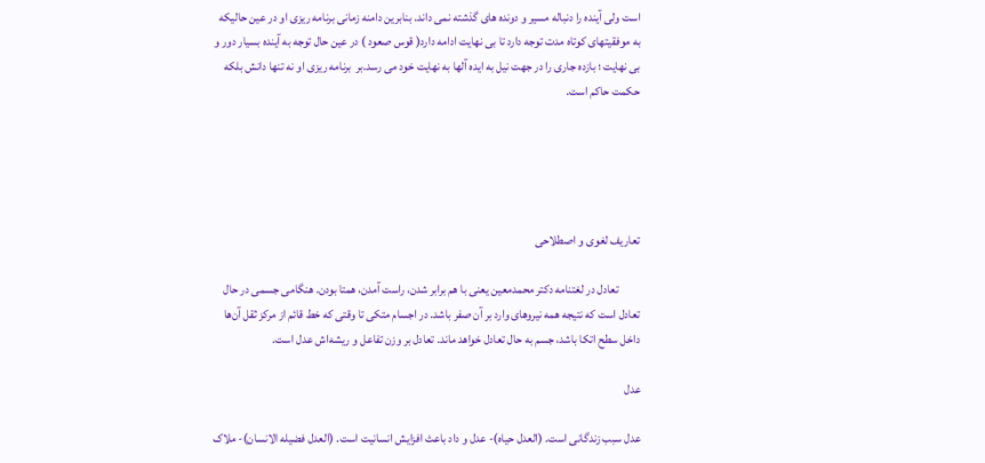است ولی آینده را دنباله مسیر و دونده های گذشته نمی داند. بنابرین دامنه زمانی برنامه ریزی او در عین حالیکه به موفقیتهای کوتاه مدت توجه دارد تا بی نهایت ادامه دارد( قوس صعود ) در عین حال توجه به آینده بسیار دور و بی نهایت ؛ بازده جاری را در جهت نیل به ایده آلها به نهایت خود می رسد.بر  برنامه ریزی او نه تنها دانش بلکه حکمت حاکم است.





تعاریف لغوی و اصطلاحی

         تعادل در لغتنامه دکتر محمدمعین یعنی با هم برابر شدن، راست آمدن، همتا بودن. هنگامی جسمی در حال تعادل است که نتیجه همه نیروهای وارد بر آن صفر باشد. در اجسام متکی تا وقتی که خط قائم از مرکز ثقل آن‌ها داخل سطح اتکا باشد، جسم به حال تعادل خواهد ماند. تعادل بر وزن تفاعل و ریشه‌اش عدل است.

عدل

عدل سبب زندگانی است. (العدل حیاه)- عدل و داد باعث افزایش انسانیت است. (العدل فضیله الانسان)- ملاک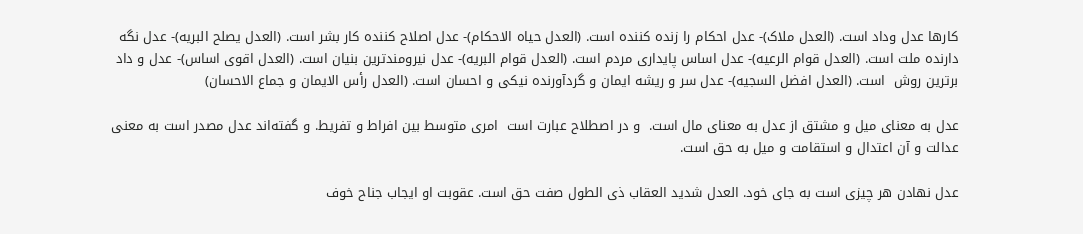کارها عدل وداد است. (العدل ملاک)- عدل احکام را زنده کننده است. (العدل حیاه الاحکام)- عدل اصلاح کننده کار بشر است. (العدل یصلح البریه)- عدل نگه دارنده ملت است. (العدل قوام الرعیه)- عدل اساس پایداری مردم است. (العدل قوام البریه)- عدل نیرومندترین بنیان است. (العدل اقوی اساس)- عدل و داد برترین روش  است. (العدل افضل السجیه)- عدل سر و ریشه ایمان و گردآورنده نیکی و احسان است. (العدل رأس الایمان و جماع الاحسان)

عدل به معنای میل و مشتق از عدل به معنای مال است.  و در اصطلاح عبارت است  امری متوسط بین افراط و تفریط. و گفته‌اند عدل مصدر است به معنی عدالت و آن اعتدال و استقامت و میل به حق است.

عدل نهادن هر چیزی است به جای خود. العدل شدید العقاب ذی الطول صفت حق است. عقوبت او ایجاب جناح خوف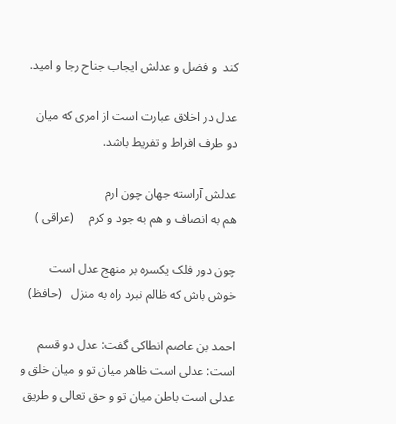کند  و فضل و عدلش ایجاب جناح رجا و امید.

عدل در اخلاق عبارت است از امری که میان دو طرف افراط و تفریط باشد.

عدلش آراسته جهان چون ارم                           هم به انصاف و هم به جود و کرم     (عراقی )

چون دور فلک یکسره بر منهج عدل است           خوش باش که ظالم نبرد راه به منزل   (حافظ)

احمد بن عاصم انطاکی گفت: عدل دو قسم است: عدلی است ظاهر میان تو و میان خلق و عدلی است باطن میان تو و حق تعالی و طریق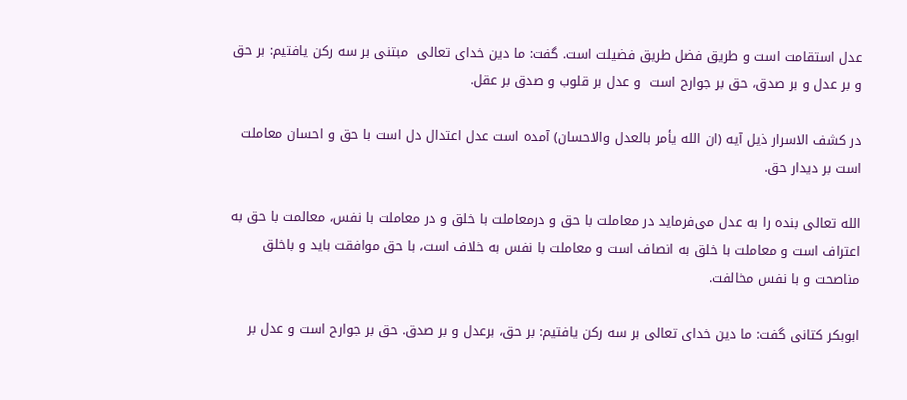عدل استقامت است و طریق فضل طریق فضیلت است. گفت: ما دین خدای تعالی  مبتنی بر سه رکن یافتیم: بر حق و بر عدل و بر صدق، حق بر جوارح است  و عدل بر قلوب و صدق بر عقل.

در کشف الاسرار ذیل آیه (ان الله یأمر بالعدل والاحسان) آمده است عدل اعتدال دل است با حق و احسان معاملت است بر دیدار حق.

الله تعالی بنده را به عدل می‌فرماید در معاملت با حق و درمعاملت با خلق و در معاملت با نفس، معالمت با حق به اعتراف است و معاملت با خلق به انصاف است و معاملت با نفس به خلاف است، با حق موافقت باید و باخلق مناصحت و با نفس مخالفت.

ابوبکر کتانی گفت: ما دین خدای تعالی بر سه رکن یافتیم: بر حق، برعدل و بر صدق. حق بر جوارح است و عدل بر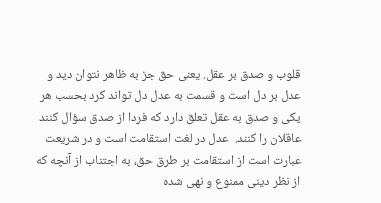قلوب و صدق بر عقل. یعنی حق جز به ظاهر نتوان دید و عدل بر دل است و قسمت به عدل دل تواند کرد بحسب هر یکی و صدق به عقل تعلق دارد که فردا از صدق سؤال کنند عاقلان را کنند.  عدل در لغت استقامت است و در شریعت عبارت است از استقامت بر طرق حق، به اجتناب از آنچه که از نظر دینی ممنوع و نهی شده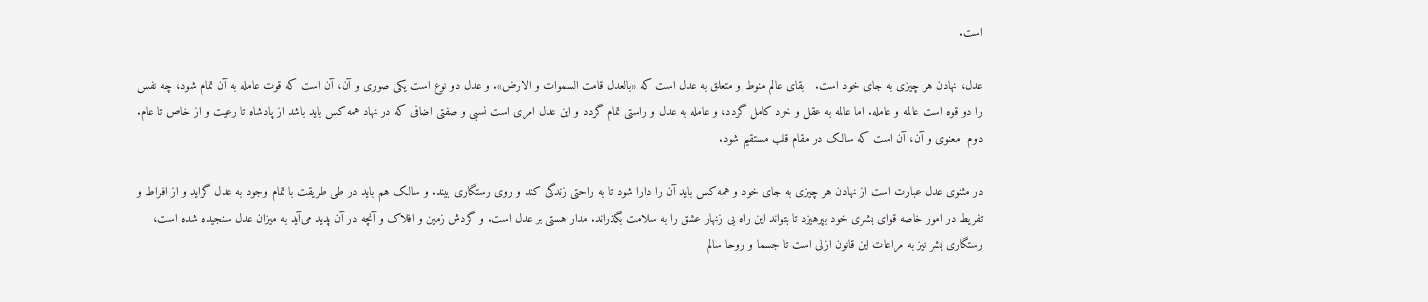است.

عدل، نهادن هر چیزی به جای خود است.   بقای عالم منوط و متعلق به عدل است که «بالعدل قامت السموات و الارض». و عدل دو نوع است یکی صوری و آن، آن است که قوت عامله به آن تمام شود، چه نفس را دو قوه است عالمه و عامله. اما عالمه به عقل و خرد کامل گردد، و عامله به عدل و راستی تمام گردد و این عدل امری است نسبی و صفتی اضافی که در نهاد همه کس باید باشد از پادشاه تا رعیت و از خاص تا عام. دوم  معنوی و آن، آن است که سالک در مقام قلب مستقیم شود.

در مثنوی عدل عبارت است از نهادن هر چیزی به جای خود و همه کس باید آن را دارا شود تا به راحتی زندگی کند و روی رستگاری بیند. و سالک هم باید در طی طریقت با تمام وجود به عدل گراید و از افراط و تفریط در امور خاصه قوای بشری خود بپرهیزد تا بتواند این راه بی زنهار عشق را به سلامت بگذراند. مدار هستی بر عدل است. و گردش زمین و افلاک و آنچه در آن پدید می‌آید به میزان عدل سنجیده شده است، رستگاری بشر نیز به مراعات این قانون ازلی است تا جسما و روحا سالم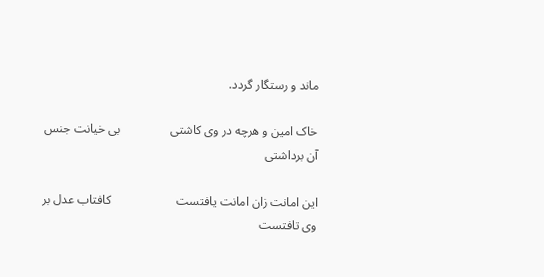ماند و رستگار گردد.

خاک امین و هرچه در وی کاشتی                بی خیانت جنس آن برداشتی

این امانت زان امانت یافتست                     کافتاب عدل بر وی تافتست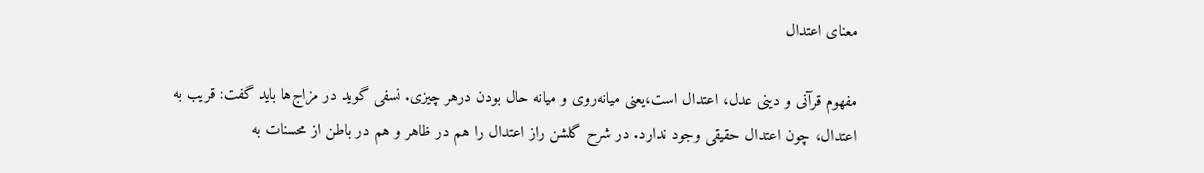معنای اعتدال

مفهوم قرآنی و دینی عدل، اعتدال است،یعنی میانه‌روی و میانه حال بودن درهر چیزی. نسفی گوید در مزاج‌ها باید گفت: قریب به اعتدال، چون اعتدال حقیقی وجود ندارد. در شرح گلشن راز اعتدال را هم در ظاهر و هم در باطن از محسنات به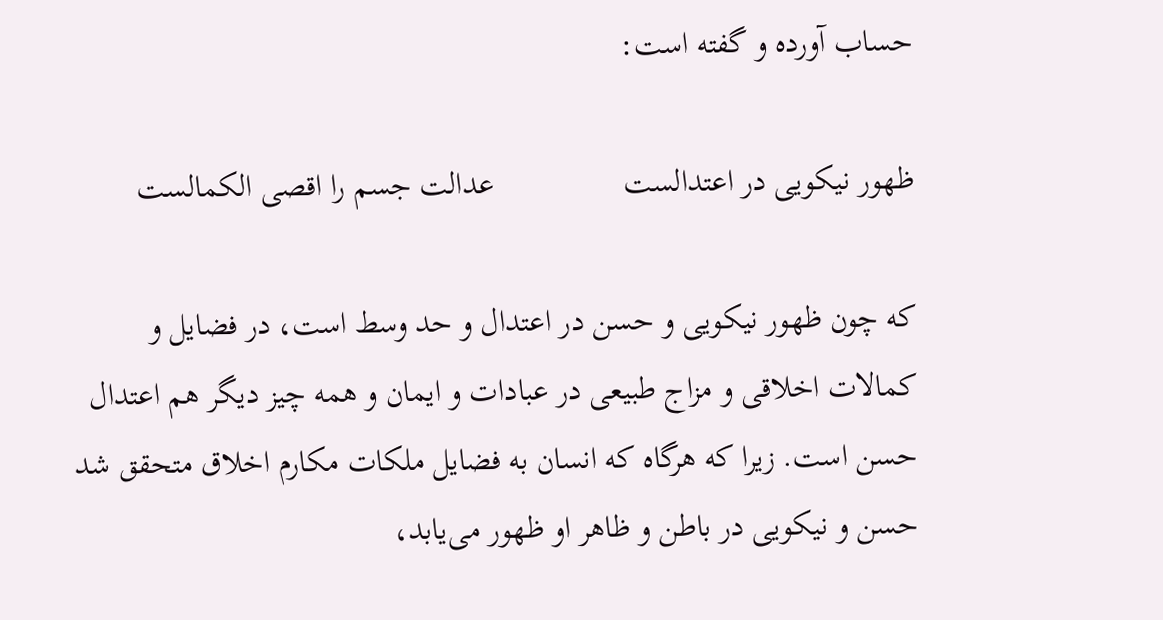حساب آورده و گفته است:

ظهور نیکویی در اعتدالست                عدالت جسم را اقصی الکمالست

که چون ظهور نیکویی و حسن در اعتدال و حد وسط است، در فضایل و کمالات اخلاقی و مزاج طبیعی در عبادات و ایمان و همه چیز دیگر هم اعتدال حسن است. زیرا که هرگاه که انسان به فضایل ملکات مکارم اخلاق متحقق شد حسن و نیکویی در باطن و ظاهر او ظهور می‌یابد،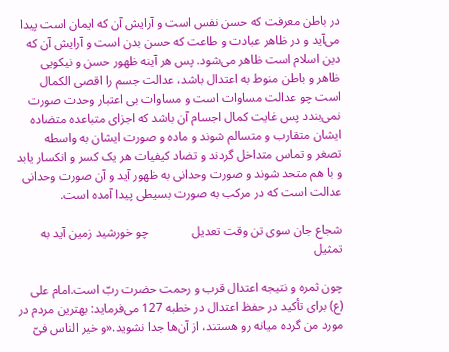در باطن معرفت که حسن نفس است و آرایش آن که ایمان است پیدا می‌آید و در ظاهر عبادت و طاعت که حسن بدن است و آرایش آن که دین اسلام است ظاهر می‌شود. پس هر آینه ظهور حسن و نیکویی ظاهر و باطن منوط به اعتدال باشد، عدالت جسم را اقصی الکمال است چو عدالت مساوات است و مساوات بی اعتبار وحدت صورت نمی‌بندد پس غایت کمال اجسام آن باشد که اجزای متباعده متضاده ایشان متقارب و متسالم شوند و ماده و صورت ایشان به واسطه تصغر و تماس متداخل گردند و تضاد کیفیات هر یک کسر و انکسار یابد و با هم متحد شوند و صورت وحدانی به ظهور آید و آن صورت وحدانی عدالت است که در مرکب به صورت بسیطی پیدا آمده است.

شجاع جان سوی تن وقت تعدیل              چو خورشید زمین آید به تمثیل

چون ثمره و نتیجه اعتدال قرب و رحمت حضرت ربّ است.امام علی (ع) برای تأکید در حفظ اعتدال در خطبه 127 می‌فرماید: بهترین مردم در مورد من گرده میانه رو هستند، از آن‌ها جدا نشوید.«و خیر الناس فیّ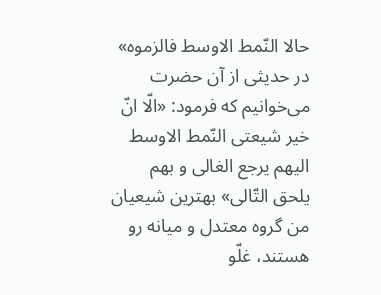حالا النّمط الاوسط فالزموه» در حدیثی از آن حضرت می‌خوانیم که فرمود: «الّا انّ خیر شیعتی النّمط الاوسط الیهم یرجع الغالی و بهم یلحق التّالی» بهترین شیعیان من گروه معتدل و میانه رو هستند، غلّو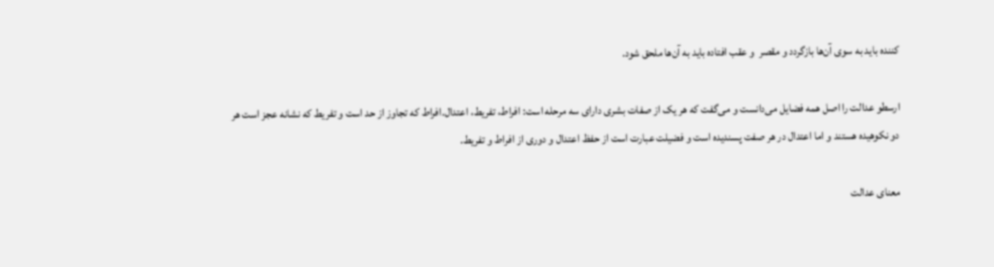کننده باید به سوی آن‌ها بازگردد و مقصر  و عقب افتاده باید به آن‌ها ملحق شود.

ارسطو عدالت را اصل همه فضایل می‌دانست و می‌گفت که هر یک از صفات بشری دارای سه مرحله است: افراط، تفریط، اعتدال.افراط که تجاوز از حد است و تفریط که نشانه عجز است هر دو نکوهیده هستند و اما اعتدال در هر صفت پسندیده است و فضیلت عبارت است از حفظ اعتدال و دوری از افراط و تفریط.

معنای عدالت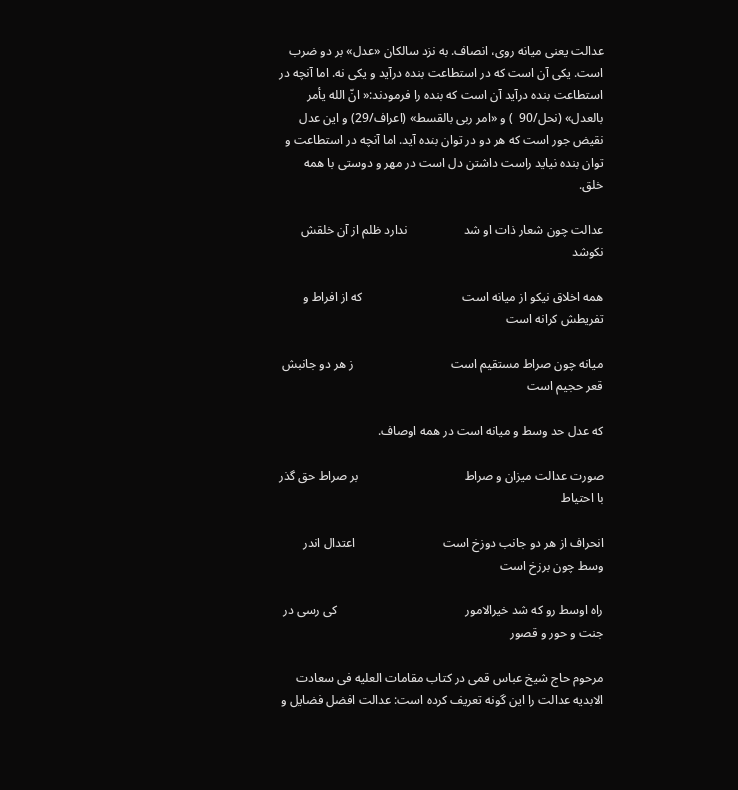عدالت یعنی میانه روی، انصاف. به نزد سالکان «عدل» بر دو ضرب است. یکی آن است که در استطاعت بنده درآید و یکی نه. اما آنچه در استطاعت بنده درآید آن است که بنده را فرمودند:« انّ الله یأمر بالعدل» (نحل/90  ) و «امر ربی بالقسط» (اعراف/29) و این عدل نقیض جور است که هر دو در توان بنده آید. اما آنچه در استطاعت و توان بنده نیاید راست داشتن دل است در مهر و دوستی با همه خلق.

عدالت چون شعار ذات او شد                  ندارد ظلم از آن خلقش نکوشد

همه اخلاق نیکو از میانه است                                که از افراط و تفریطش کرانه است

میانه چون صراط مستقیم است                               ز هر دو جانبش قعر حجیم است

که عدل حد وسط و میانه است در همه اوصاف.

صورت عدالت میزان و صراط                                  بر صراط حق گذر با احتیاط

انحراف از هر دو جانب دوزخ است                            اعتدال اندر وسط چون برزخ است

راه اوسط رو که شد خیرالامور                                         کی رسی در جنت و حور و قصور

مرحوم حاج شیخ عباس قمی در کتاب مقامات العلیه فی سعادت الابدیه عدالت را این گونه تعریف کرده است: عدالت افضل فضایل و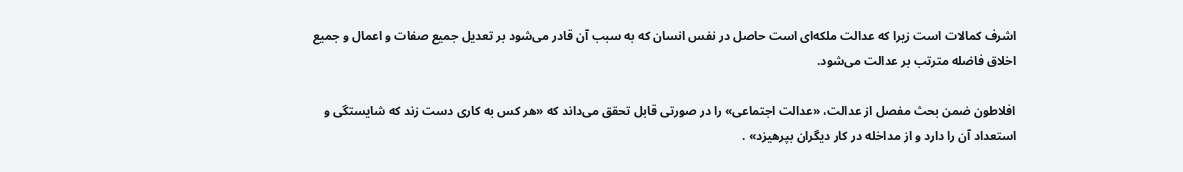اشرف کمالات است زیرا که عدالت ملکه‌ای است حاصل در نفس انسان که به سبب آن قادر می‌شود بر تعدیل جمیع صفات و اعمال و جمیع اخلاق فاضله مترتب بر عدالت می‌شود.

افلاطون ضمن بحث مفصل از عدالت، «عدالت اجتماعی» را در صورتی قابل تحقق می‌داند که «هر کس به کاری دست زند که شایستگی و استعداد آن را دارد و از مداخله در کار دیگران بپرهیزد» .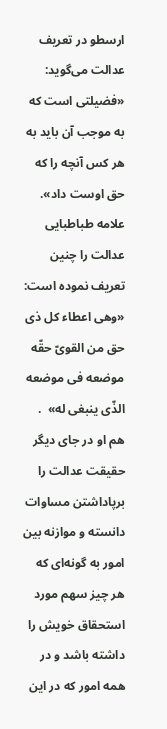ارسطو در تعریف عدالت می‌گوید: «فضیلتی است که به موجب آن باید به  هر کس آنچه را که حق اوست داد».  علامه طباطبایی عدالت را چنین تعریف نموده است: «وهی اعطاء کل ذی حق من القویّ حقّه موضعه فی موضعه الذّی ینبغی له»  . هم او در جای دیگر حقیقت عدالت را برپاداشتن مساوات دانسته و موازنه بین امور به گونه‌ای که هر چیز سهم مورد استحقاق خویش را داشته باشد و در همه امور که در این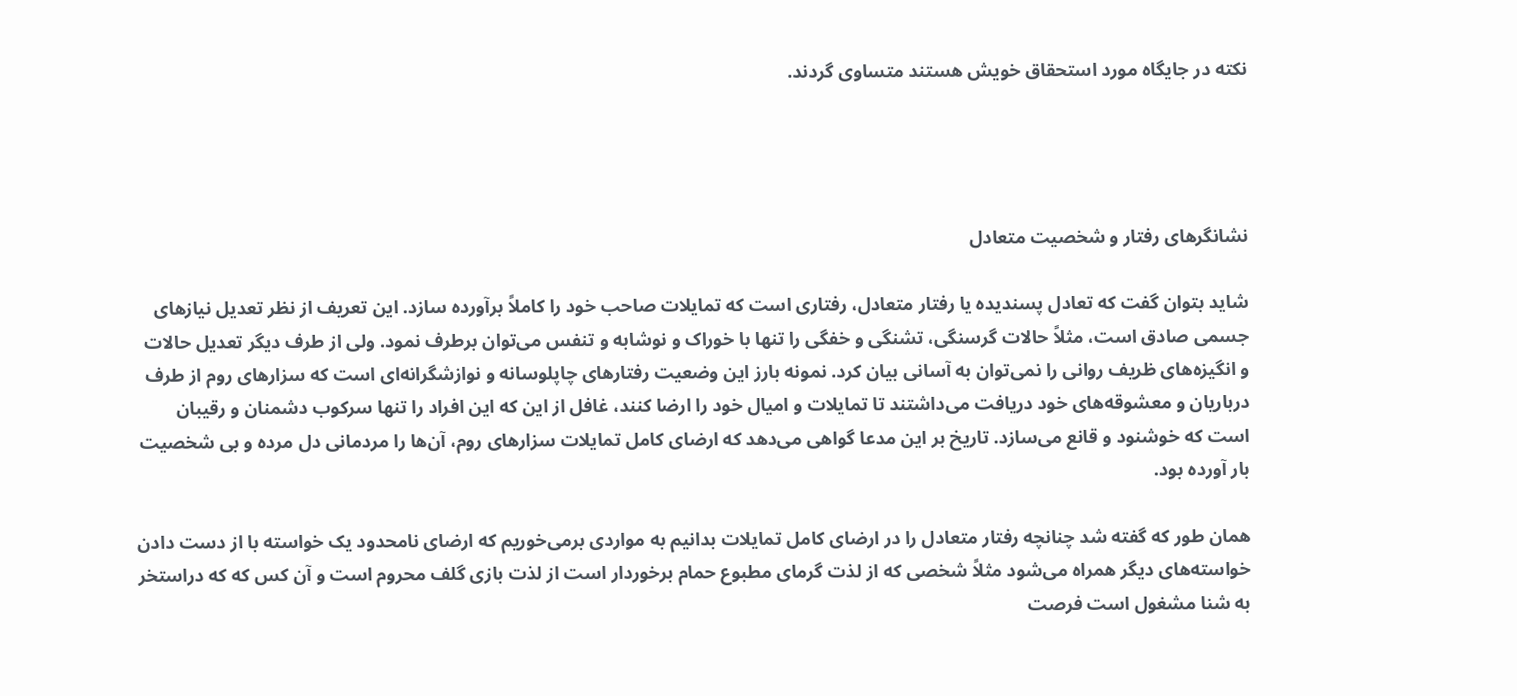نکته در جایگاه مورد استحقاق خویش هستند متساوی گردند.




نشانگرهای رفتار و شخصیت متعادل

شاید بتوان گفت که تعادل پسندیده یا رفتار متعادل، رفتاری است که تمایلات صاحب خود را کاملاً برآورده سازد. این تعریف از نظر تعدیل نیازهای جسمی صادق است، مثلاً حالات گرسنگی، تشنگی و خفگی را تنها با خوراک و نوشابه و تنفس می‌توان برطرف نمود. ولی از طرف دیگر تعدیل حالات و انگیزه‌های ظریف روانی را نمی‌توان به آسانی بیان کرد. نمونه بارز این وضعیت رفتارهای چاپلوسانه و نوازشگرانه‌ای است که سزارهای روم از طرف درباریان و معشوقه‌های خود دریافت می‌داشتند تا تمایلات و امیال خود را ارضا کنند، غافل از این که این افراد را تنها سرکوب دشمنان و رقیبان است که خوشنود و قانع می‌سازد. تاریخ بر این مدعا گواهی می‌دهد که ارضای کامل تمایلات سزارهای روم، آن‌ها را مردمانی دل مرده و بی شخصیت بار آورده بود.

همان طور که گفته شد چنانچه رفتار متعادل را در ارضای کامل تمایلات بدانیم به مواردی برمی‌خوریم که ارضای نامحدود یک خواسته با از دست دادن خواسته‌های دیگر همراه می‌شود مثلاً شخصی که از لذت گرمای مطبوع حمام برخوردار است از لذت بازی گلف محروم است و آن کس که که دراستخر به شنا مشغول است فرصت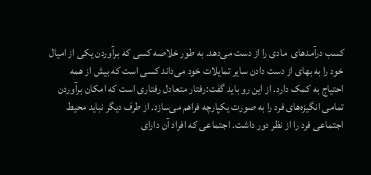کسب درآمدهای  مادی را از دست می‌دهد. به طور خلاصه کسی که برآوردن یکی از امیال خود را به بهای از دست دادن سایر تمایلات خود می‌داند کسی است که بیش از همه احتیاج به کمک دارد. از این رو باید گفت:رفتار متعادل رفتاری است که امکان برآوردن تمامی انگیزه‌های فرد را به صورت یکپارچه فراهم می‌سازد. از طرف دیگر نباید محیط اجتماعی فرد را از نظر دور داشت. اجتماعی که افراد آن دارای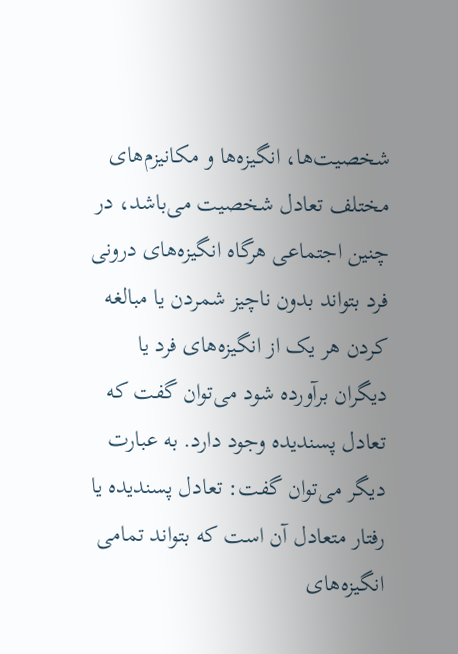شخصیت‌ها، انگیزه‌ها و مکانیزم‌های مختلف تعادل شخصیت می‌باشد، در چنین اجتماعی هرگاه انگیزه‌های درونی فرد بتواند بدون ناچیز شمردن یا مبالغه کردن هر یک از انگیزه‌های فرد یا دیگران برآورده شود می‌توان گفت که تعادل پسندیده وجود دارد. به عبارت دیگر می‌توان گفت: تعادل پسندیده یا رفتار متعادل آن است که بتواند تمامی انگیزه‌های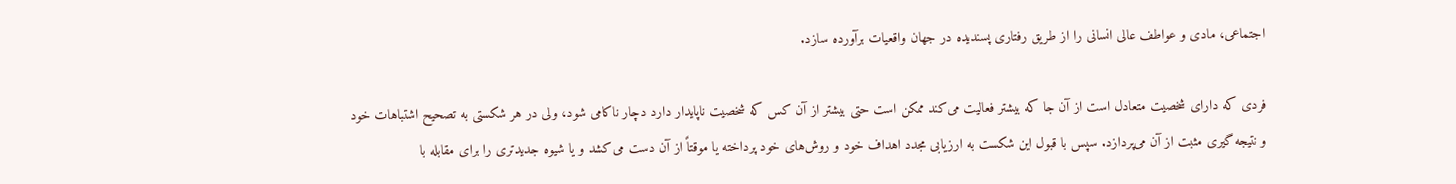اجتماعی، مادی و عواطف عالی انسانی را از طریق رفتاری پسندیده در جهان واقعیات برآورده سازد.

فردی که دارای شخصیت متعادل است از آن جا که بیشتر فعالیت می‌کند ممکن است حتی بیشتر از آن کس که شخصیت ناپایدار دارد دچار ناکامی شود، ولی در هر شکستی به تصحیح اشتباهات خود و نتیجه گیری مثبت از آن می‌پردازد. سپس با قبول این شکست به ارزیابی مجدد اهداف خود و روش‌های خود پرداخته یا موقتاً از آن دست می‌کشد و یا شیوه جدیدتری را برای مقابله با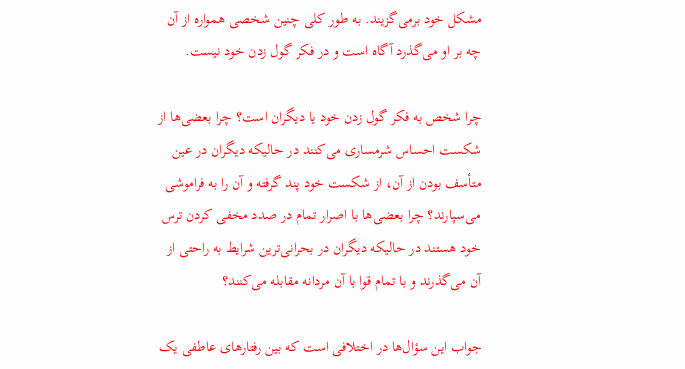مشکل خود برمی‌گزیند. به طور کلی چنین شخصی همواره از آن چه بر او می‌گذرد آگاه است و در فکر گول زدن خود نیست.

چرا شخص به فکر گول زدن خود یا دیگران است؟ چرا بعضی‌ها از شکست احساس شرمساری می‌کنند در حالیکه دیگران در عین متأسف بودن از آن، از شکست خود پند گرفته و آن را به فراموشی می‌سپارند؟ چرا بعضی‌ها با اصرار تمام در صدد مخفی کردن ترس خود هستند در حالیکه دیگران در بحرانی‌ترین شرایط به راحتی از آن می‌گذرند و با تمام قوا با آن مردانه مقابله می‌کنند؟

جواب این سؤال‌ها در اختلافی است که بین رفتارهای عاطفی یک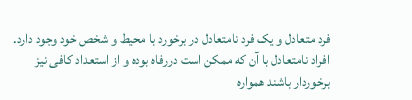فرد متعادل و یک فرد نامتعادل در برخورد با محیط و شخص خود وجود دارد. افراد نامتعادل با آن که ممکن است دررفاه بوده و از استعداد کافی نیز برخوردار باشند همواره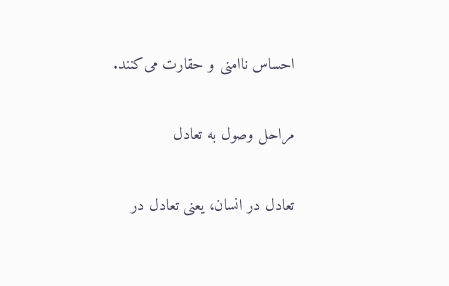احساس ناامنی و حقارت می‌کنند.

مراحل وصول به تعادل

تعادل در انسان، یعنی تعادل در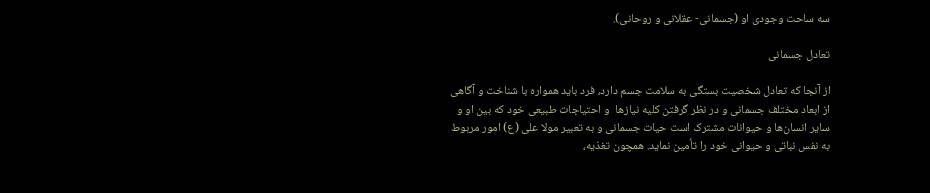سه ساحت وجودی او (جسمانی- عقلانی و روحانی).

تعادل جسمانی

از آنجا که تعادل شخصیت بستگی به سلامت جسم دارد، فرد باید همواره با شناخت و آگاهی از ابعاد مختلف جسمانی و در نظر گرفتن کلیه نیازها  و احتیاجات طبیعی خود که بین او و سایر انسان‌ها و حیوانات مشترک است حیات جسمانی و به تعبیر مولا علی (ع) امور مربوط به نفس نباتی و حیوانی خود را تأمین نماید. همچون تغذیه،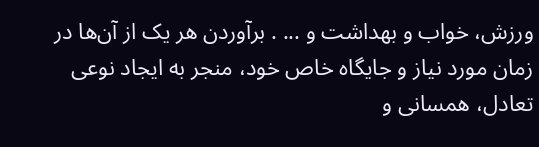ورزش، خواب و بهداشت و ... . برآوردن هر یک از آن‌ها در زمان مورد نیاز و جایگاه خاص خود، منجر به ایجاد نوعی تعادل، همسانی و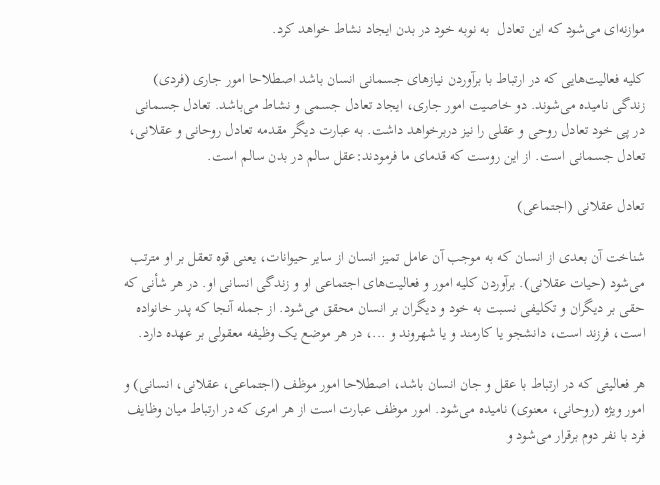موازنه‌ای می‌شود که این تعادل  به نوبه خود در بدن ایجاد نشاط خواهد کرد.

کلیه فعالیت‌هایی که در ارتباط با برآوردن نیازهای جسمانی انسان باشد اصطلاحا امور جاری (فردی) زندگی نامیده می‌شوند. دو خاصیت امور جاری، ایجاد تعادل جسمی و نشاط می‌باشد. تعادل جسمانی در پی خود تعادل روحی و عقلی را نیز دربرخواهد داشت. به عبارت دیگر مقدمه تعادل روحانی و عقلانی، تعادل جسمانی است. از این روست که قدمای ما فرمودند:عقل سالم در بدن سالم است.

تعادل عقلانی (اجتماعی)

شناخت آن بعدی از انسان که به موجب آن عامل تمیز انسان از سایر حیوانات، یعنی قوه تعقل بر او مترتب می‌شود (حیات عقلانی). برآوردن کلیه امور و فعالیت‌های اجتماعی او و زندگی انسانی او. در هر شأنی که حقی بر دیگران و تکلیفی نسبت به خود و دیگران بر انسان محقق می‌شود. از جمله آنجا که پدر خانواده است، فرزند است، دانشجو یا کارمند و یا شهروند و ...، در هر موضع یک وظیفه معقولی بر عهده دارد.

هر فعالیتی که در ارتباط با عقل و جان انسان باشد، اصطلاحا امور موظف (اجتماعی، عقلانی، انسانی) و امور ویژه (روحانی، معنوی) نامیده می‌شود. امور موظف عبارت است از هر امری که در ارتباط میان وظایف فرد با نفر دوم برقرار می‌شود و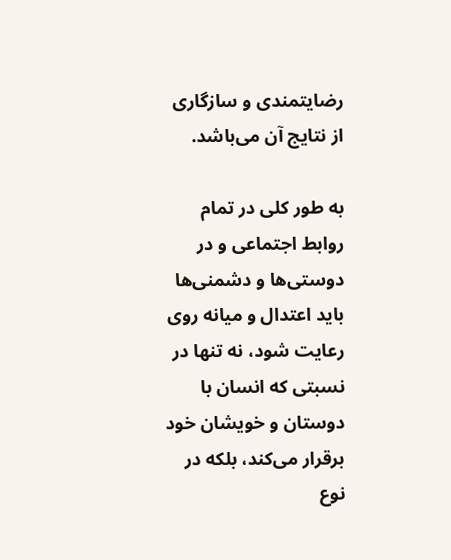رضایتمندی و سازگاری از نتایج آن می‌باشد.

به طور کلی در تمام روابط اجتماعی و در دوستی‌ها و دشمنی‌ها باید اعتدال و میانه روی رعایت شود، نه تنها در نسبتی که انسان با دوستان و خویشان خود برقرار می‌کند، بلکه در نوع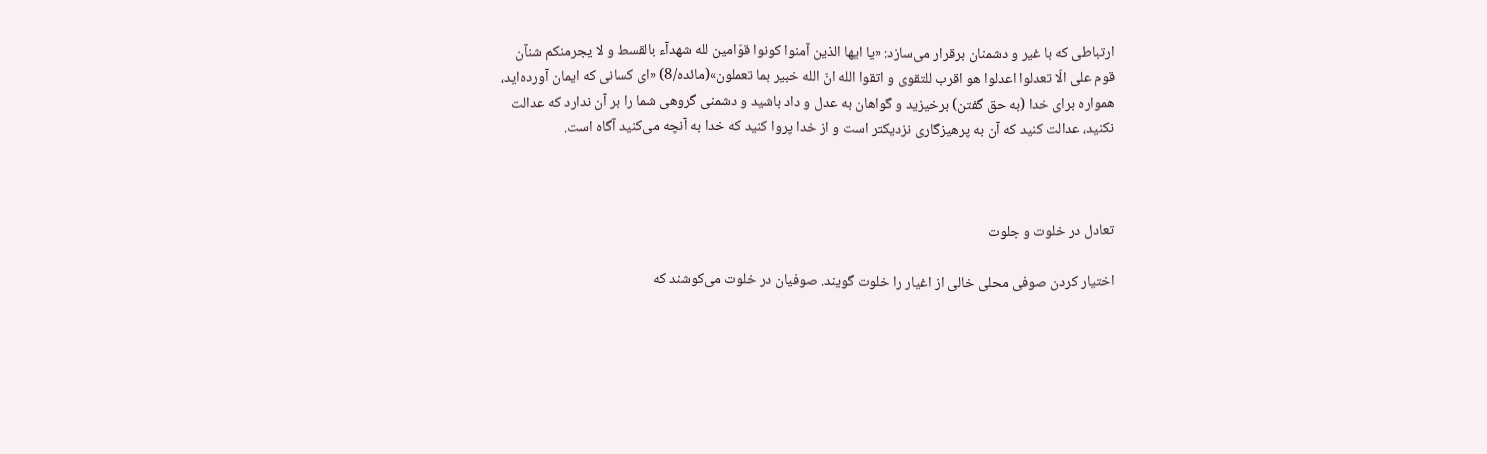ارتباطی که با غیر و دشمنان برقرار می‌سازد: «یا ایها الذین آمنوا کونوا قوّامین لله شهدآء بالقسط و لا یجرمنکم شنآن قوم علی الّا تعدلوا اعدلوا هو اقرب للتقوی و اتقوا الله انّ الله خبیر بما تعملون»(مائده/8) «ای کسانی که ایمان آورده‌اید، همواره برای خدا (به حق گفتن) برخیزید و گواهان به عدل و داد باشید و دشمنی گروهی شما را بر آن ندارد که عدالت نکنید، عدالت کنید که آن به پرهیزگاری نزدیکتر است و از خدا پروا کنید که خدا به آنچه می‌کنید آگاه است.



تعادل در خلوت و جلوت

اختیار کردن صوفی محلی خالی از اغیار را خلوت گویند. صوفیان در خلوت می‌کوشند که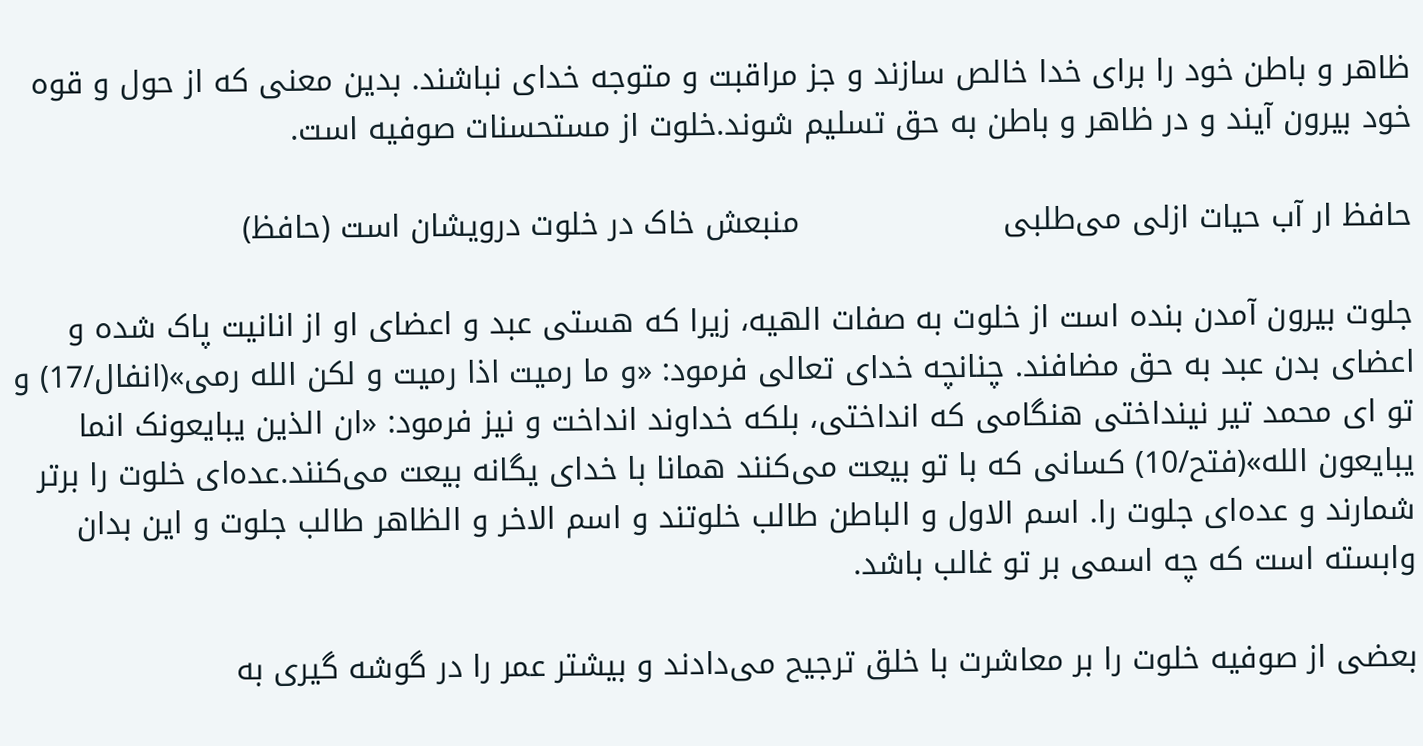ظاهر و باطن خود را برای خدا خالص سازند و جز مراقبت و متوجه خدای نباشند. بدین معنی که از حول و قوه خود بیرون آیند و در ظاهر و باطن به حق تسلیم شوند.خلوت از مستحسنات صوفیه است.

حافظ ار آب حیات ازلی می‌طلبی                    منبعش خاک در خلوت درویشان است (حافظ)

جلوت بیرون آمدن بنده است از خلوت به صفات الهیه، زیرا که هستی عبد و اعضای او از انانیت پاک شده و اعضای بدن عبد به حق مضافند. چنانچه خدای تعالی فرمود: «و ما رمیت اذا رمیت و لکن الله رمی»(انفال/17) و تو ای محمد تیر نینداختی هنگامی که انداختی، بلکه خداوند انداخت و نیز فرمود: «ان الذین یبایعونک انما یبایعون الله»(فتح/10) کسانی که با تو بیعت می‌کنند همانا با خدای یگانه بیعت می‌کنند.عده‌ای خلوت را برتر شمارند و عده‌ای جلوت را. اسم الاول و الباطن طالب خلوتند و اسم الاخر و الظاهر طالب جلوت و این بدان وابسته است که چه اسمی بر تو غالب باشد.

بعضی از صوفیه خلوت را بر معاشرت با خلق ترجیح می‌دادند و بیشتر عمر را در گوشه گیری به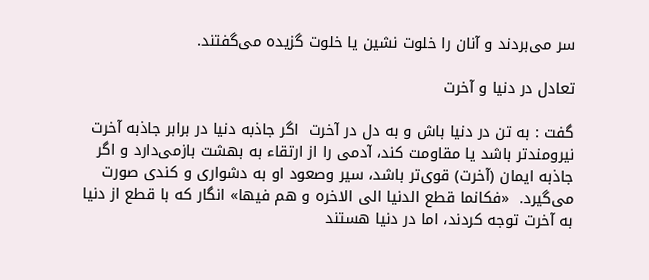سر می‌بردند و آنان را خلوت نشین یا خلوت گزیده می‌گفتند.

تعادل در دنیا و آخرت

گفت : به تن در دنیا باش و به دل در آخرت  اگر جاذبه دنیا در برابر جاذبه آخرت نیرومندتر باشد یا مقاومت کند، آدمی را از ارتقاء به بهشت بازمی‌دارد و اگر جاذبه ایمان (آخرت) قوی‌تر باشد، سیر وصعود او به دشواری و کندی صورت می‌گیرد.  «فکانما قطع الدنیا الی الاخره و هم فیها» انگار که با قطع از دنیا به آخرت توجه کردند، اما در دنیا هستند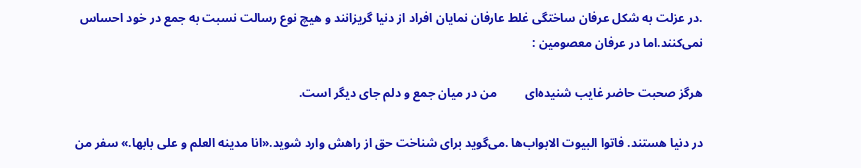.در عزلت به شکل عرفان ساختگی غلط عارفان نمایان افراد از دنیا گریزانند و هیچ نوع رسالت نسبت به جمع در خود احساس نمی‌کنند.اما در عرفان معصومین :

هرگز صحبت حاضر غایب شنیده‌ای         من در میان جمع و دلم جای دیگر است.

در دنیا هستند. فاتوا البیوت الابواب‌ها .می‌گوید برای شناخت حق از راهش وارد شوید.«انا مدینه العلم و علی بابها.» سفر من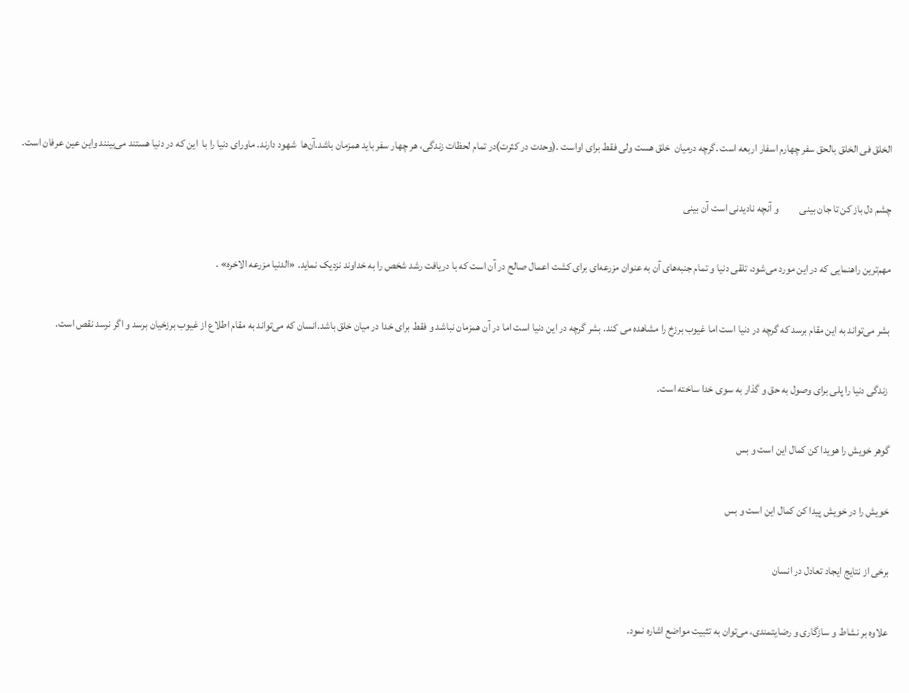الخلق فی الخلق بالحق سفر چهارم اسفار اربعه است .گرچه درمیان  خلق هست ولی فقط برای اواست .(وحدت در کثرت)در تمام لحظات زندگی، هر چهار سفر باید همزمان باشد.آن‌ها  شهود دارند. ماورای دنیا را با  این که در دنیا هستند می‌بینند واین عین عرفان است.

چشم دل باز کن تا جان بینی          و آنچه نادیدنی است آن بینی

مهم‌ترین راهنمایی که در این مورد می‌شود، تلقی دنیا و تمام جنبه‌های آن به عنوان مزرعه‌ای برای کشت اعمال صالح در آن است که با دریافت رشد شخص را به خداوند نزدیک نماید. «الدنیا مزرعه الاخره» .

بشر می‌تواند به این مقام برسد که گرچه در دنیا است اما غیوب برزخ را مشاهده می کند. بشر گرچه در این دنیا است اما در آن همزمان نباشد و فقط برای خدا در میان خلق باشد.انسان که می‌تواند به مقام اطلاع از غیوب برزخیان برسد و اگر نرسد نقص است.

 زندگی دنیا را پلی برای وصول به حق و گذار به سوی خدا ساخته است.

گوهر خویش را هویدا کن کمال این است و بس

خویش را در خویش پیدا کن کمال این است و بس

برخی از نتایج ایجاد تعادل در انسان

علاوه بر نشاط و سازگاری و رضایتمندی، می‌توان به تثبیت مواضع اشاره نمود.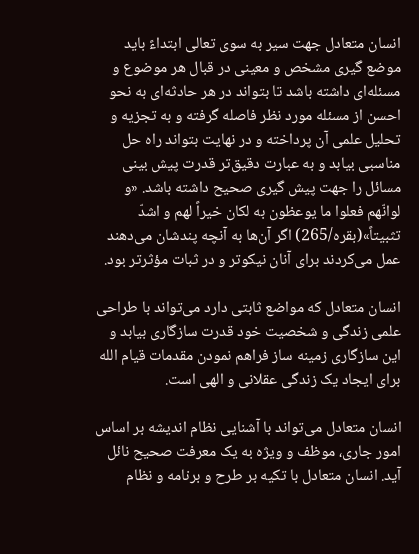انسان متعادل جهت سیر به سوی تعالی ابتداءً باید موضع گیری مشخص و معینی در قبال هر موضوع و مسئله‌ای داشته باشد تا بتواند در هر حادثه‌ای به نحو احسن از مسئله مورد نظر فاصله گرفته و به تجزیه و تحلیل علمی آن پرداخته و در نهایت بتواند راه حل مناسبی بیابد و به عبارت دقیق‌تر قدرت پیش بینی مسائل را جهت پیش گیری صحیح داشته باشد. «و لوانّهم فعلوا ما یوعظون به لکان خیراً لهم و اشدّ تثبیتاً»(بقره/265) اگر آن‌ها به آنچه پندشان می‌دهند عمل می‌کردند برای آنان نیکوتر و در ثبات مؤثرتر بود.

انسان متعادل که مواضع ثابتی دارد می‌تواند با طراحی علمی زندگی و شخصیت خود قدرت سازگاری بیابد و این سازگاری زمینه ساز فراهم نمودن مقدمات قیام الله برای ایجاد یک زندگی عقلانی و الهی است.

انسان متعادل می‌تواند با آشنایی نظام اندیشه بر اساس امور جاری، موظف و ویژه به یک معرفت صحیح نائل آید. انسان متعادل با تکیه بر طرح و برنامه و نظام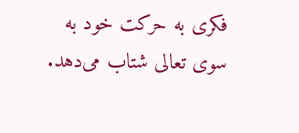فکری به حرکت خود به سوی تعالی شتاب می‌دهد.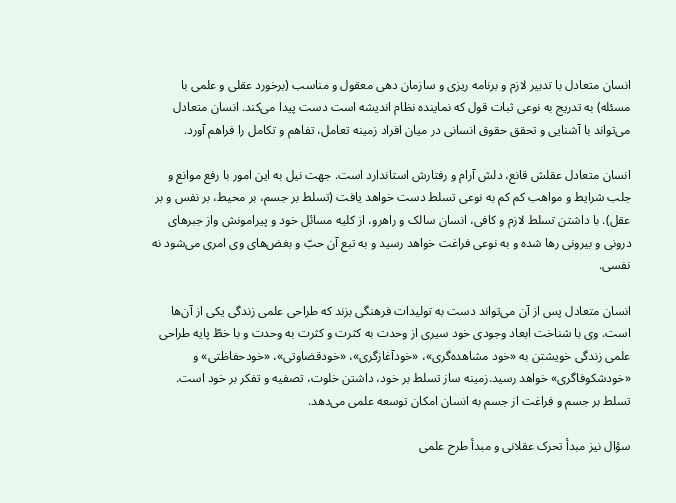انسان متعادل با تدبیر لازم و برنامه ریزی و سازمان دهی معقول و مناسب (برخورد عقلی و علمی با مسئله) به تدریج به نوعی ثبات قول که نماینده نظام اندیشه است دست پیدا می‌کند. انسان متعادل می‌تواند با آشنایی و تحقق حقوق انسانی در میان افراد زمینه تعامل، تفاهم و تکامل را فراهم آورد.

انسان متعادل عقلش قانع، دلش آرام و رفتارش استاندارد است. جهت نیل به این امور با رفع موانع و جلب شرایط و مواهب کم کم به نوعی تسلط دست خواهد یافت (تسلط بر جسم، بر محیط، بر نفس و بر عقل). با داشتن تسلط لازم و کافی، انسان سالک و راهرو، از کلیه مسائل خود و پیرامونش واز جبرهای درونی و بیرونی رها شده و به نوعی فراغت خواهد رسید و به تبع آن حبّ و بغض‌های وی امری می‌شود نه نفسی.

انسان متعادل پس از آن می‌تواند دست به تولیدات فرهنگی بزند که طراحی علمی زندگی یکی از آن‌ها است. وی با شناخت ابعاد وجودی خود سیری از وحدت به کثرت و کثرت به وحدت و با خطّ پایه طراحی علمی زندگی خویشتن به «خود مشاهده‌گری»، «خودآغازگری»، «خودقضاوتی»، «خودحفاظتی» و «خودشکوفاگری» خواهد رسید.زمینه ساز تسلط بر خود، داشتن خلوت، تصفیه و تفکر بر خود است. تسلط بر جسم و فراغت از جسم به انسان امکان توسعه علمی می‌دهد.

سؤال نیز مبدأ تحرک عقلانی و مبدأ طرح علمی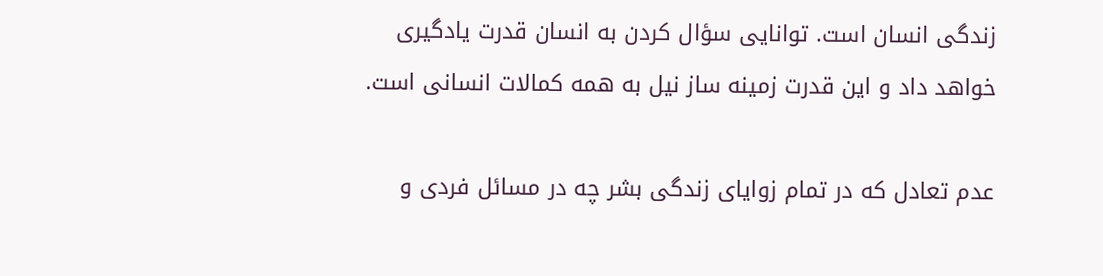زندگی انسان است. توانایی سؤال کردن به انسان قدرت یادگیری خواهد داد و این قدرت زمینه ساز نیل به همه کمالات انسانی است.

عدم تعادل که در تمام زوایای زندگی بشر چه در مسائل فردی و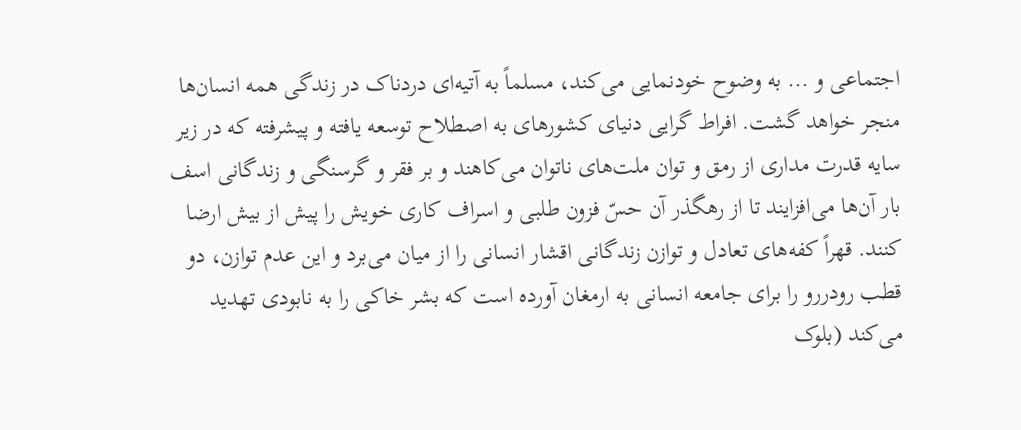اجتماعی و ... به وضوح خودنمایی می‌کند، مسلماً به آتیه‌ای دردناک در زندگی همه انسان‌ها منجر خواهد گشت. افراط گرایی دنیای کشورهای به اصطلاح توسعه یافته و پیشرفته که در زیر سایه قدرت مداری از رمق و توان ملت‌های ناتوان می‌کاهند و بر فقر و گرسنگی و زندگانی اسف بار آن‌ها می‌افزایند تا از رهگذر آن حسّ فزون طلبی و اسراف کاری خویش را پیش از بیش ارضا کنند. قهراً کفه‌های تعادل و توازن زندگانی اقشار انسانی را از میان می‌برد و این عدم توازن، دو قطب رودررو را برای جامعه انسانی به ارمغان آورده است که بشر خاکی را به نابودی تهدید می‌کند (بلوک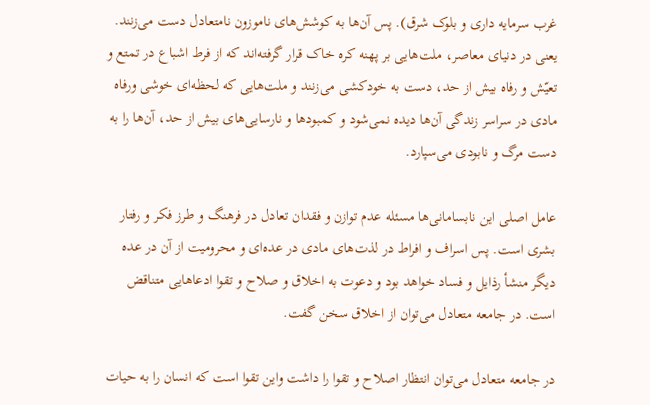غرب سرمایه داری و بلوک شرق). پس آن‌ها به کوشش‌های ناموزون نامتعادل دست می‌زنند. یعنی در دنیای معاصر، ملت‌هایی بر پهنه کره خاک قرار گرفته‌اند که از فرط اشباع در تمتع و تعیّش و رفاه بیش از حد، دست به خودکشی می‌زنند و ملت‌هایی که لحظه‌ای خوشی ورفاه مادی در سراسر زندگی آن‌ها دیده نمی‌شود و کمبودها و نارسایی‌های بیش از حد، آن‌ها را به دست مرگ‌ و نابودی می‌سپارد.

عامل اصلی این نابسامانی‌ها مسئله عدم توازن و فقدان تعادل در فرهنگ و طرز فکر و رفتار بشری است. پس اسراف و افراط در لذت‌های مادی در عده‌ای و محرومیت از آن در عده دیگر منشأ رذایل و فساد خواهد بود و دعوت به اخلاق و صلاح و تقوا ادعاهایی متناقض است. در جامعه متعادل می‌توان از اخلاق سخن گفت.

در جامعه متعادل می‌توان انتظار اصلاح و تقوا را داشت واین تقوا است که انسان را به حیات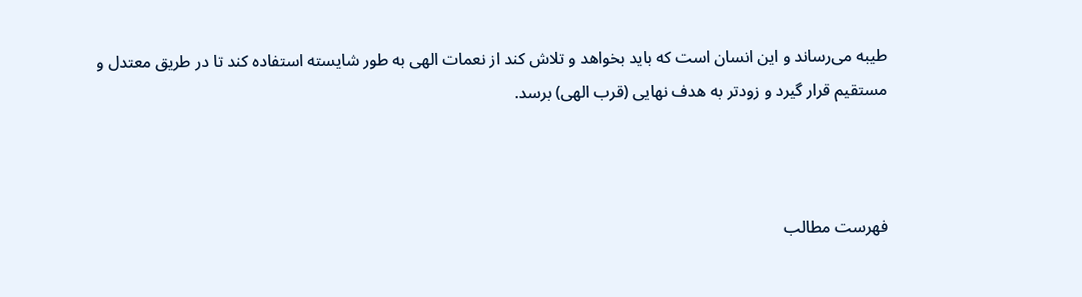طیبه می‌رساند و این انسان است که باید بخواهد و تلاش کند از نعمات الهی به طور شایسته استفاده کند تا در طریق معتدل و مستقیم قرار گیرد و زودتر به هدف نهایی (قرب الهی) برسد.



فهرست مطالب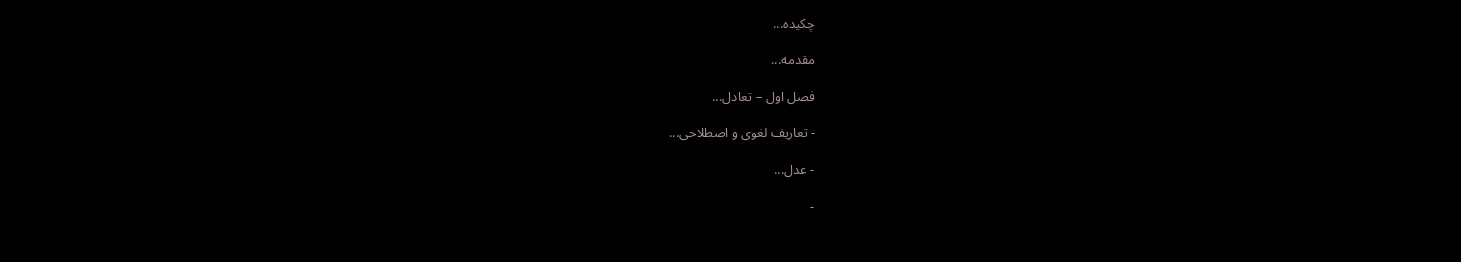چکیده...

مقدمه...

فصل اول – تعادل...

- تعاریف لغوی و اصطلاحی...

- عدل...

-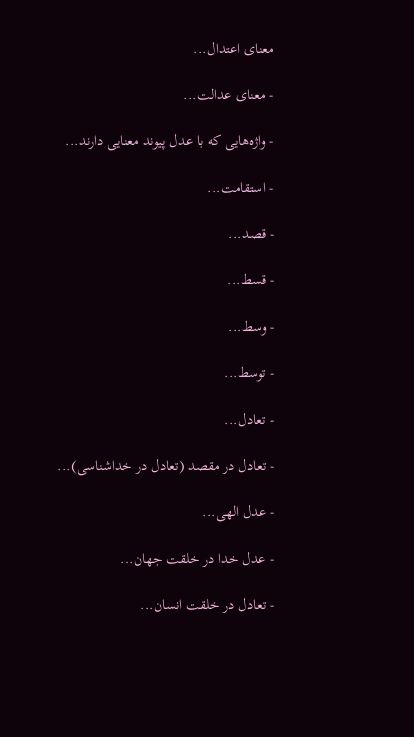معنای اعتدال...

- معنای عدالت...

- واژه‌هایی که با عدل پیوند معنایی دارند...

- استقامت...

- قصد...

- قسط...

- وسط...

- توسط...

- تعادل...

- تعادل در مقصد (تعادل در خداشناسی)...

- عدل الهی...

- عدل خدا در خلقت جهان...

- تعادل در خلقت انسان...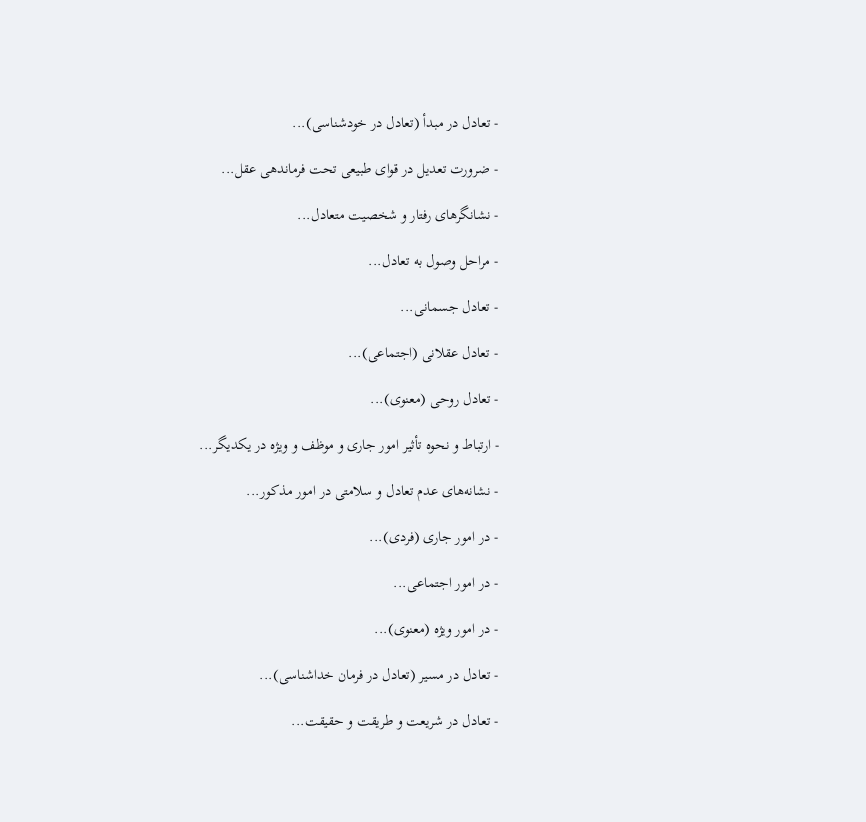- تعادل در مبدأ (تعادل در خودشناسی)...

- ضرورت تعدیل در قوای طبیعی تحت فرماندهی عقل...

- نشانگرهای رفتار و شخصیت متعادل...

- مراحل وصول به تعادل...

- تعادل جسمانی...

- تعادل عقلانی (اجتماعی)...

- تعادل روحی (معنوی)...

- ارتباط و نحوه تأثیر امور جاری و موظف و ویژه در یکدیگر...

- نشانه‌های عدم تعادل و سلامتی در امور مذکور...

- در امور جاری (فردی)...

- در امور اجتماعی...

- در امور ویژه (معنوی)...

- تعادل در مسیر (تعادل در فرمان خداشناسی)...

- تعادل در شریعت و طریقت و حقیقت...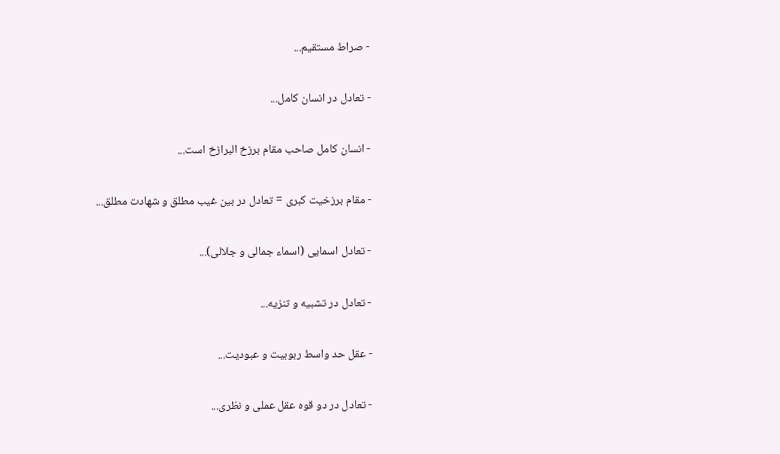- صراط مستقیم...

- تعادل در انسان کامل...

- انسان کامل صاحب مقام برزخ البرازخ است...

- مقام برزخیت کبری = تعادل در بین غیب مطلق و شهادت مطلق...

- تعادل اسمایی (اسماء جمالی و جلالی)...

- تعادل در تشبیه و تنزیه...

- عقل حد واسط ربوبیت و عبودیت...

- تعادل در دو قوه عقل عملی و نظری...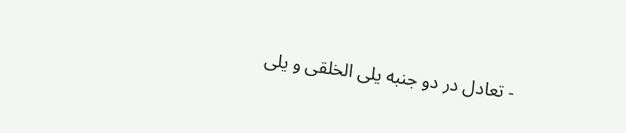- تعادل در دو جنبه یلی الخلقی و یلی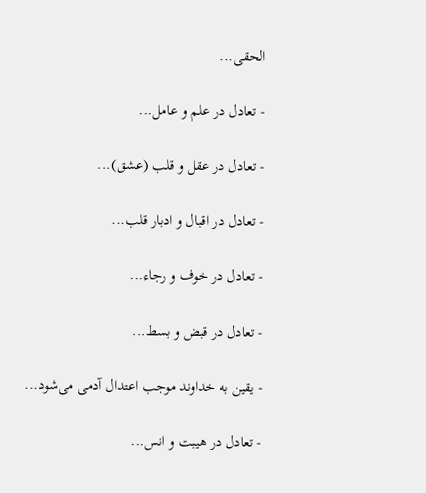الحقی...

- تعادل در علم و عامل...

- تعادل در عقل و قلب (عشق)...

- تعادل در اقبال و ادبار قلب...

- تعادل در خوف و رجاء...

- تعادل در قبض و بسط...

- یقین به خداوند موجب اعتدال آدمی می‌شود...

- تعادل در هیبت و انس...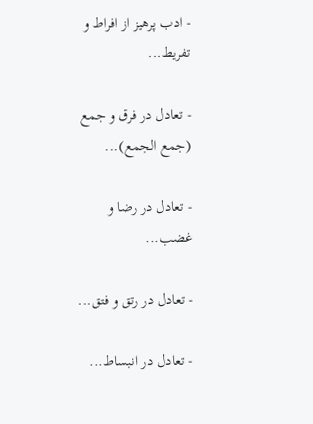- ادب پرهیز از افراط و تفریط...

- تعادل در فرق و جمع (جمع الجمع)...

- تعادل در رضا و غضب...

- تعادل در رتق و فتق...

- تعادل در انبساط...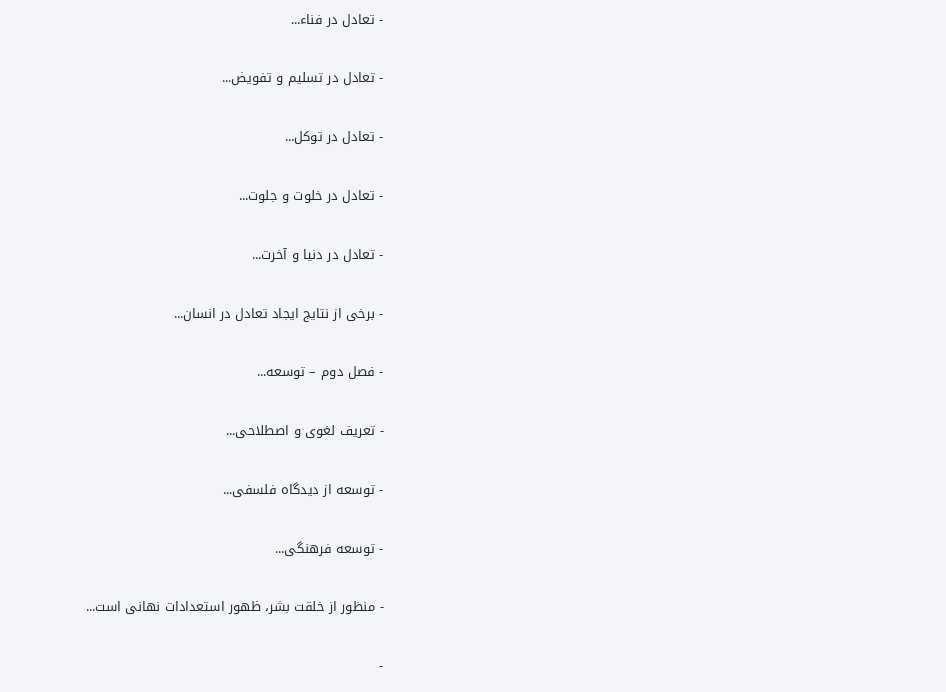- تعادل در فناء...

- تعادل در تسلیم و تفویض...

- تعادل در توکل...

- تعادل در خلوت و جلوت...

- تعادل در دنیا و آخرت...

- برخی از نتایج ایجاد تعادل در انسان...

- فصل دوم – توسعه...

- تعریف لغوی و اصطلاحی...

- توسعه از دیدگاه فلسفی...

- توسعه فرهنگی...

- منظور از خلقت بشر، ظهور استعدادات نهانی است...

-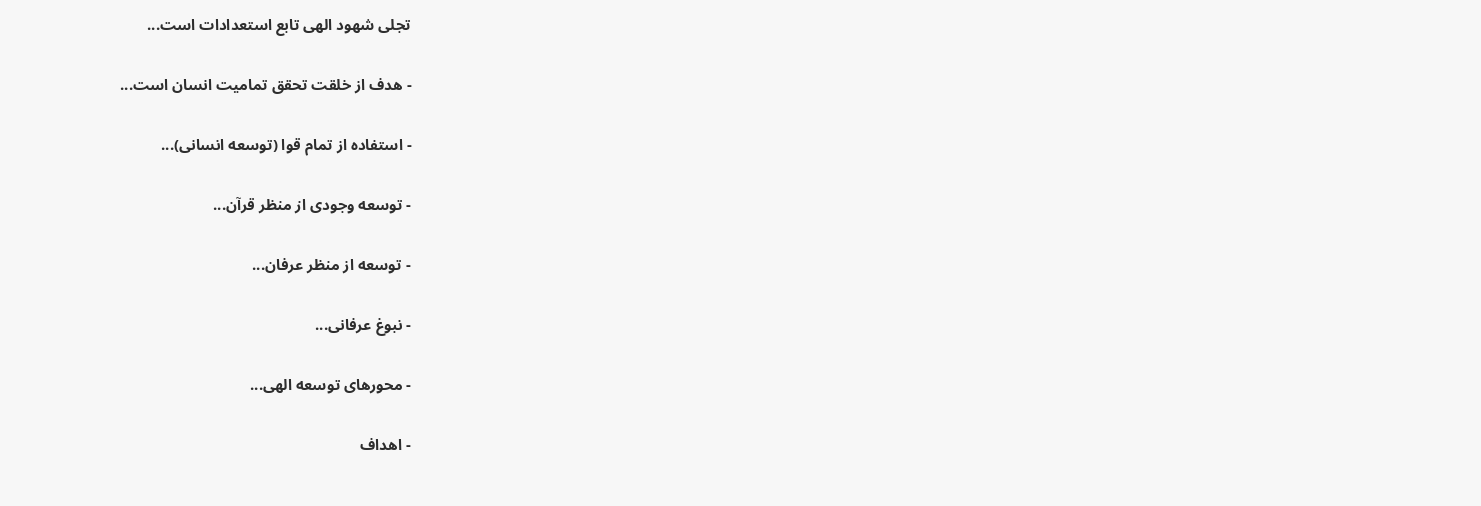تجلی شهود الهی تابع استعدادات است...

- هدف از خلقت تحقق تمامیت انسان است...

- استفاده از تمام قوا (توسعه انسانی)...

- توسعه وجودی از منظر قرآن...

- توسعه از منظر عرفان...

- نبوغ عرفانی...

- محورهای توسعه الهی...

- اهداف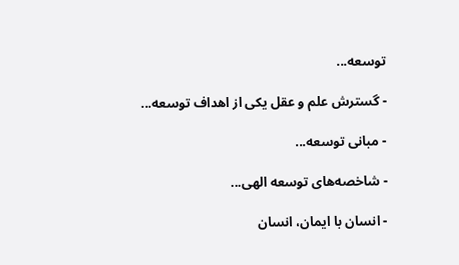توسعه...

- گسترش علم و عقل یکی از اهداف توسعه...

- مبانی توسعه...

- شاخصه‌های توسعه الهی...

- انسان با ایمان، انسان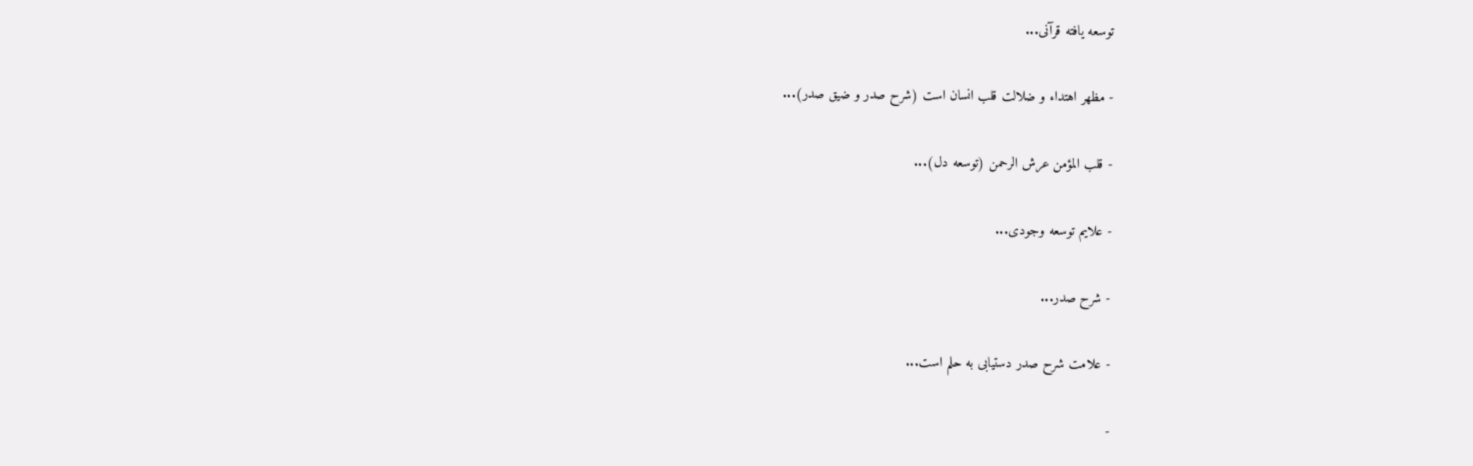توسعه یافته قرآنی...

- مظهر اهتداء و ضلالت قلب انسان است (شرح صدر و ضیق صدر)...

- قلب المؤمن عرش الرحمن (توسعه دل)...

- علایم توسعه وجودی...

- شرح صدر...

- علامت شرح صدر دستیابی به حلم است...

-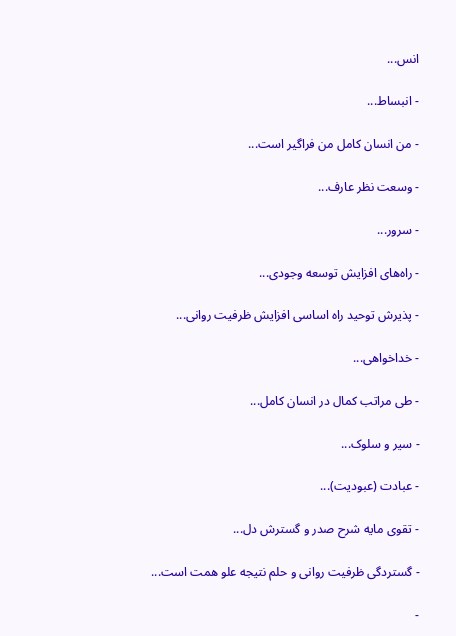انس...

- انبساط...

- من انسان کامل من فراگیر است...

- وسعت نظر عارف...

- سرور...

- راه‌های افزایش توسعه وجودی...

- پذیرش توحید راه اساسی افزایش ظرفیت روانی...

- خداخواهی...

- طی مراتب کمال در انسان کامل...

- سیر و سلوک...

- عبادت (عبودیت)...

- تقوی مایه شرح صدر و گسترش دل...

- گستردگی ظرفیت روانی و حلم نتیجه علو همت است...

-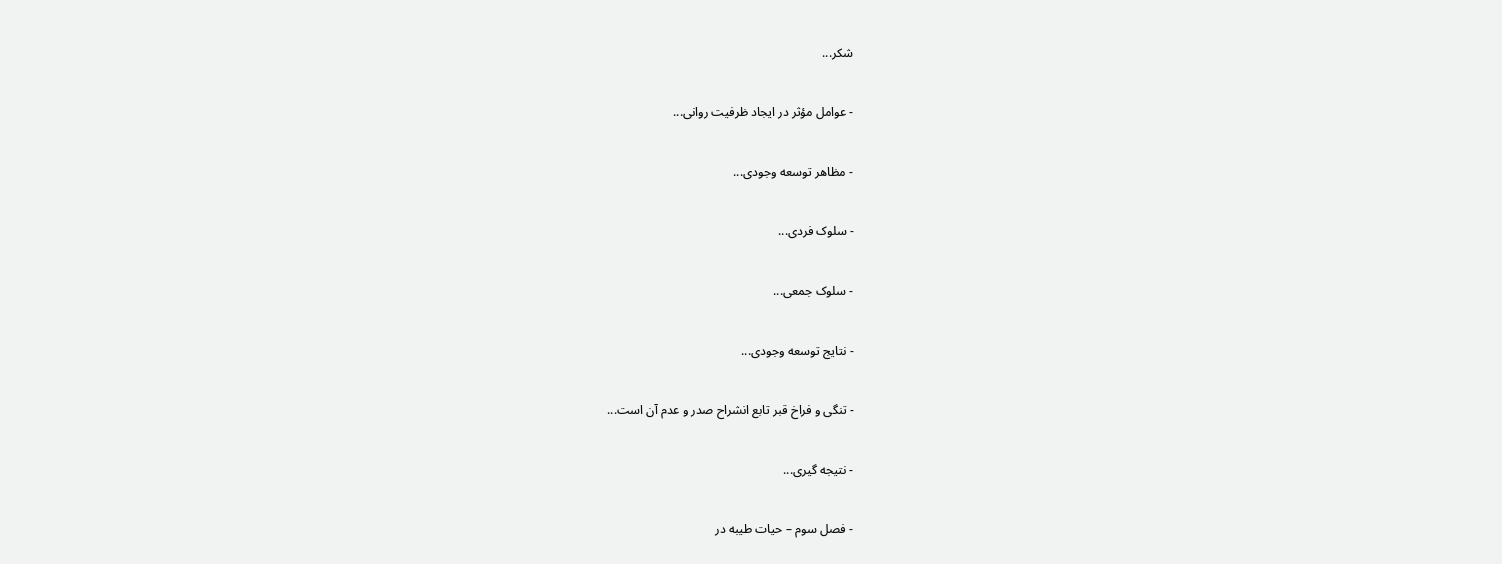شکر...

- عوامل مؤثر در ایجاد ظرفیت روانی...

- مظاهر توسعه وجودی...

- سلوک فردی...

- سلوک جمعی...

- نتایج توسعه وجودی...

- تنگی و فراخ قبر تابع انشراح صدر و عدم آن است...

- نتیجه گیری...

- فصل سوم – حیات طیبه در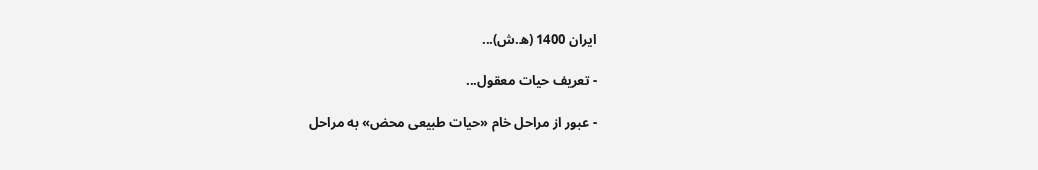ایران 1400 (ه.ش)...

- تعریف حیات معقول...

- عبور از مراحل خام «حیات طبیعی محض» به مراحل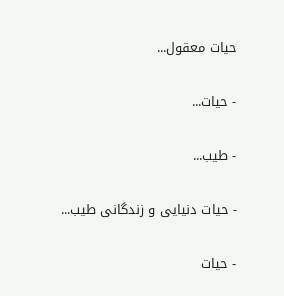حیات معقول...

- حیات...

- طیب...

- حیات دنیایی و زندگانی طیب...

- حیات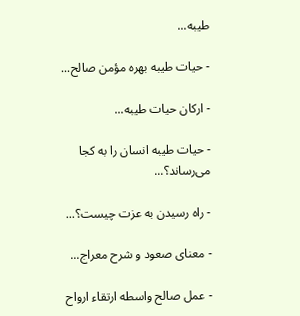طیبه...

- حیات طیبه بهره مؤمن صالح...

- ارکان حیات طیبه...

- حیات طیبه انسان را به کجا می‌رساند؟...

- راه رسیدن به عزت چیست؟...

- معنای صعود و شرح معراج...

- عمل صالح واسطه ارتقاء ارواح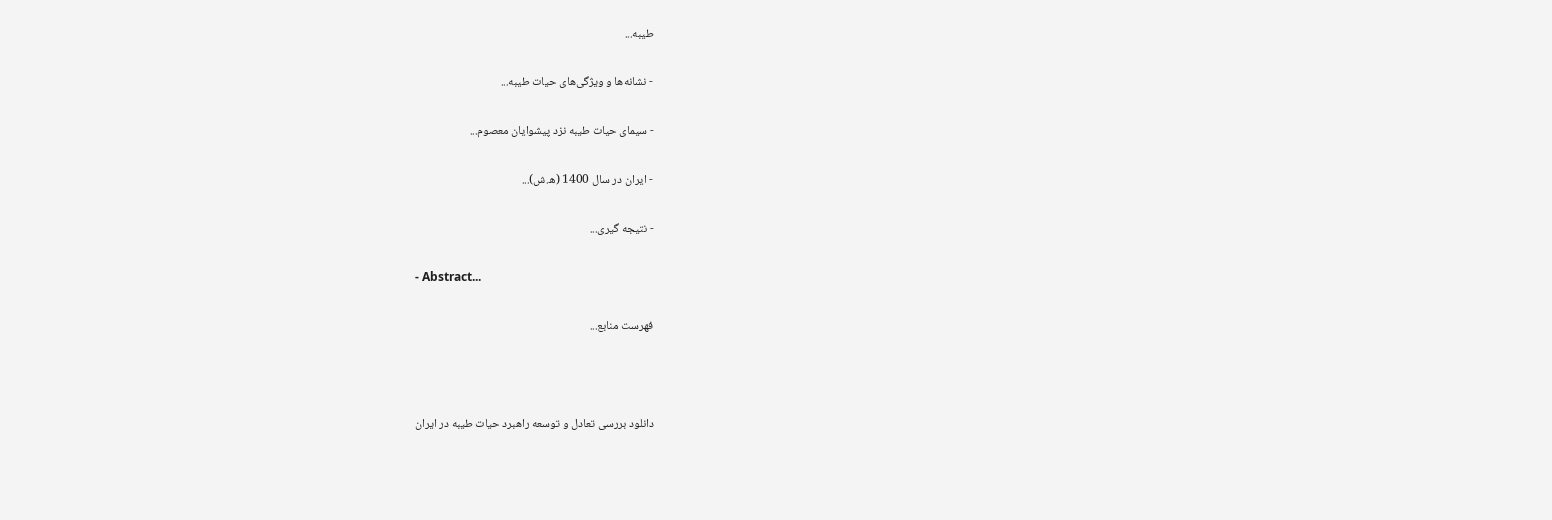طیبه...

- نشانه‌ها و ویژگی‌های حیات طیبه...

- سیمای حیات طیبه نزد پیشوایان معصوم...

- ایران در سال 1400 (ه.ش)...

- نتیجه گیری...

- Abstract...

فهرست منابع...



دانلود بررسی تعادل و توسعه راهبرد حیات طیبه در ایران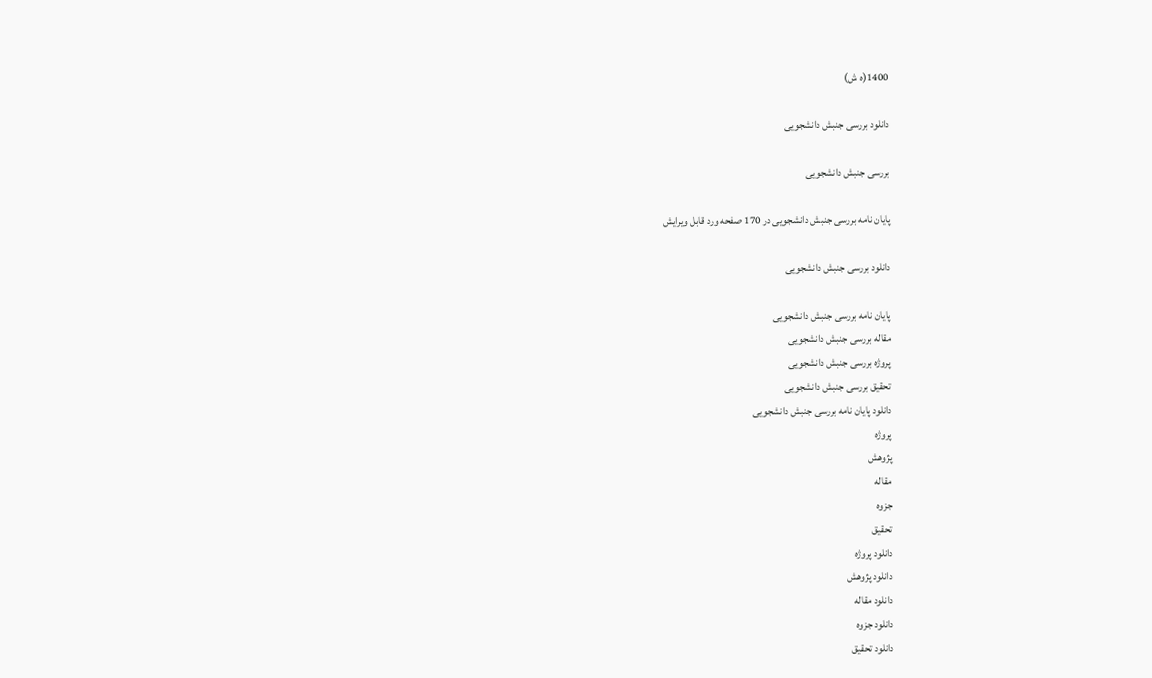1400(ه ش)

دانلود بررسی جنبش دانشجویی

بررسی جنبش دانشجویی

پایان نامه بررسی جنبش دانشجویی در 170 صفحه ورد قابل ویرایش

دانلود بررسی جنبش دانشجویی

پایان نامه بررسی جنبش دانشجویی
مقاله بررسی جنبش دانشجویی
پروژه بررسی جنبش دانشجویی
تحقیق بررسی جنبش دانشجویی
دانلود پایان نامه بررسی جنبش دانشجویی
پروژه
پژوهش
مقاله
جزوه
تحقیق
دانلود پروژه
دانلود پژوهش
دانلود مقاله
دانلود جزوه
دانلود تحقیق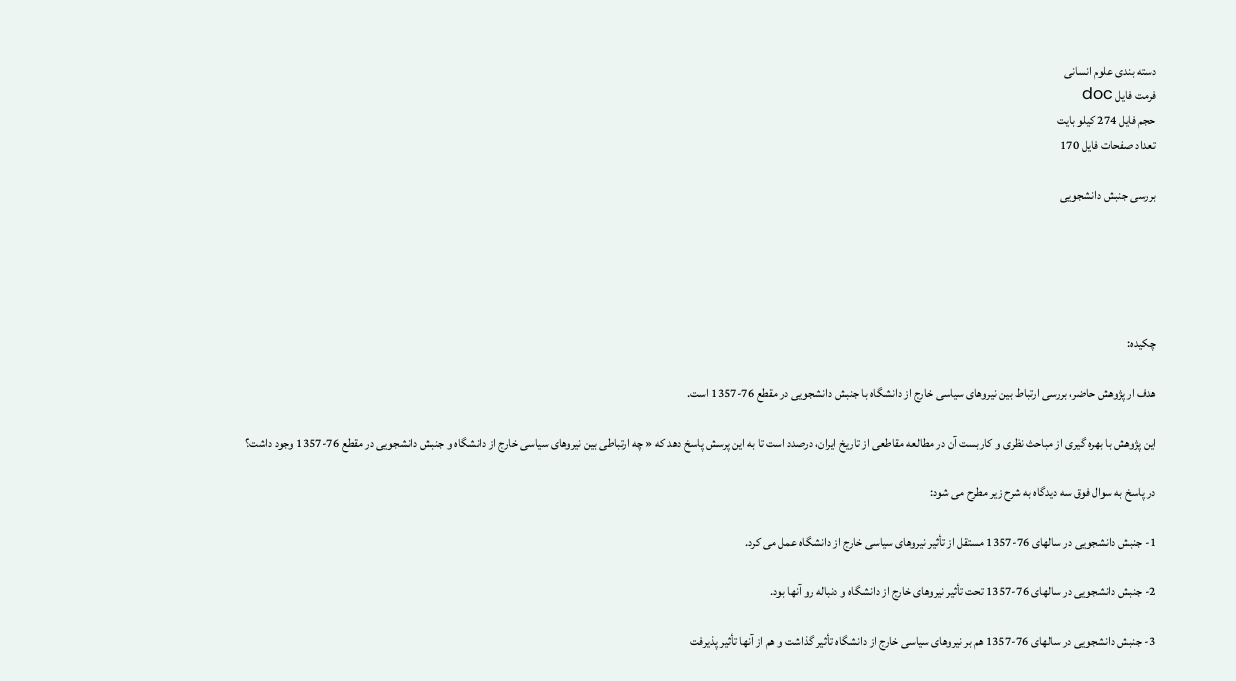دسته بندی علوم انسانی
فرمت فایل doc
حجم فایل 274 کیلو بایت
تعداد صفحات فایل 170

بررسی جنبش دانشجویی





چکیده:

هدف ار پژوهش حاضر، بررسی ارتباط بین نیروهای سیاسی خارج از دانشگاه با جنبش دانشجویی در مقطع 76-1357 است.

این پژوهش با بهره گیری از مباحث نظری و کاربست آن در مطالعه مقاطعی از تاریخ ایران، درصدد است تا به این پرسش پاسخ دهد که « چه ارتباطی بین نیروهای سیاسی خارج از دانشگاه و جنبش دانشجویی در مقطع 76-1357 وجود داشت؟

در پاسخ به سوال فوق سه دیدگاه به شرح زیر مطرح می شود:

1- جنبش دانشجویی در سالهای 76-1357 مستقل از تأثیر نیروهای سیاسی خارج از دانشگاه عمل می کرد.

2- جنبش دانشجویی در سالهای 76-1357 تحت تأثیر نیروهای خارج از دانشگاه و دنباله رو آنها بود.

3- جنبش دانشجویی در سالهای 76-1357 هم بر نیروهای سیاسی خارج از دانشگاه تأثیر گذاشت و هم از آنها تأثیر پذیرفت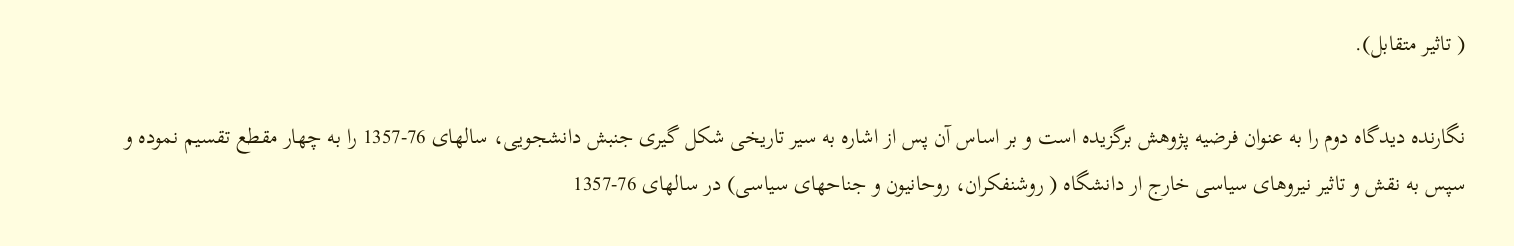( تاثیر متقابل).

نگارنده دیدگاه دوم را به عنوان فرضیه پژوهش برگزیده است و بر اساس آن پس از اشاره به سیر تاریخی شکل گیری جنبش دانشجویی، سالهای 76-1357 را به چهار مقطع تقسیم نموده و سپس به نقش و تاثیر نیروهای سیاسی خارج ار دانشگاه ( روشنفکران، روحانیون و جناحهای سیاسی) در سالهای 76-1357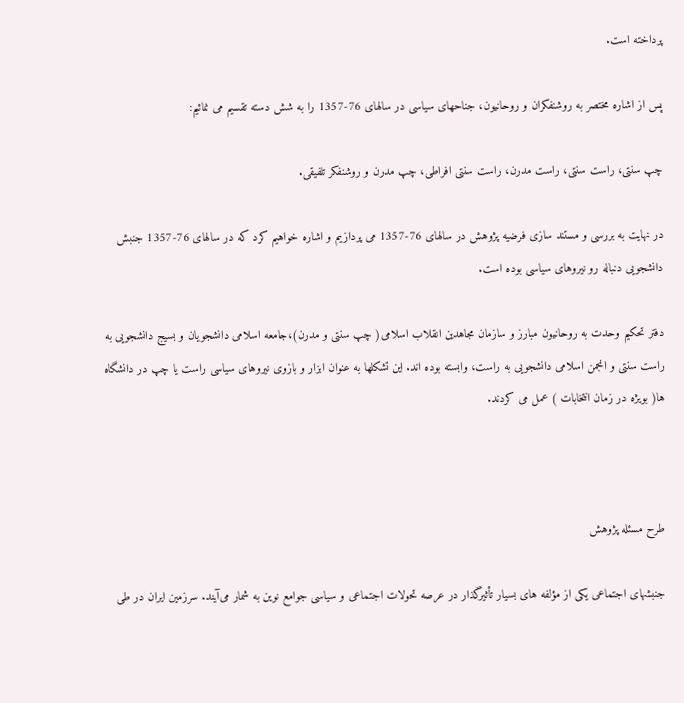پرداخته است.

پس از اشاره مختصر به روشنفکران و روحانیون، جناحهای سیاسی در سالهای 76-1357 را به شش دسته تقسیم می نمائیم:

چپ سنتی، راست سنتی، راست مدرن، راست سنتی افراطی، چپ مدرن و روشنفکر تلفیقی.

در نهایت به بررسی و مستند سازی فرضیه پژوهش در سالهای 76-1357 می پردازیم و اشاره خواهیم کرد که در سالهای 76-1357 جنبش دانشجویی دنباله رو نیروهای سیاسی بوده است.

دفتر تحکیم وحدت به روحانیون مبارز و سازمان مجاهدین انقلاب اسلامی( چپ سنتی و مدرن)،جامعه اسلامی دانشجویان و بسیج دانشجویی به راست سنتی و انجمن اسلامی دانشجویی به راست، وابسته بوده اند. این تشکلها به عنوان ابزار و بازوی نیروهای سیاسی راست یا چپ در دانشگاه ها( بویژه در زمان انتخابات ) عمل می کردند.



طرح مسئله پژوهش

جنبشهای اجتماعی یکی از مؤلفه های بسیار تأثیرگذار در عرصه تحولات اجتماعی و سیاسی جوامع نوین به شمار می‌آیند. سرزمین ایران در طی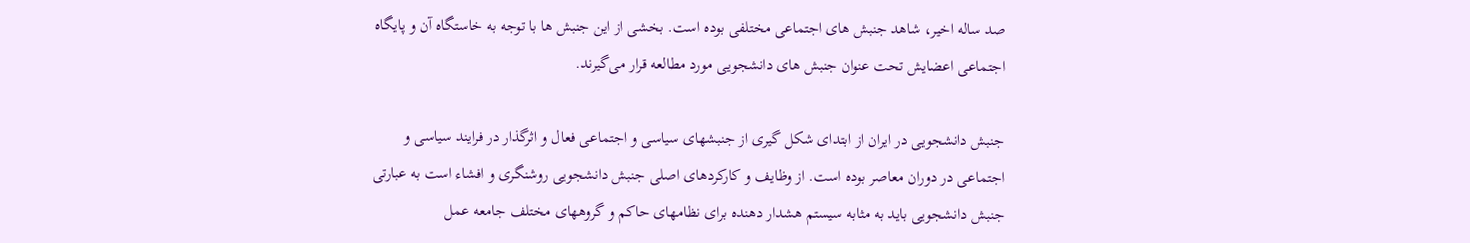صد ساله اخیر، شاهد جنبش های اجتماعی مختلفی بوده است. بخشی از این جنبش ها با توجه به خاستگاه آن و پایگاه اجتماعی اعضایش تحت عنوان جنبش های دانشجویی مورد مطالعه قرار می‌گیرند.

جنبش دانشجویی در ایران از ابتدای شکل گیری از جنبشهای سیاسی و اجتماعی فعال و اثرگذار در فرایند سیاسی و اجتماعی در دوران معاصر بوده است. از وظایف و کارکردهای اصلی جنبش دانشجویی روشنگری و افشاء است به عبارتی جنبش دانشجویی باید به مثابه سیستم هشدار دهنده برای نظامهای حاکم و گروههای مختلف جامعه عمل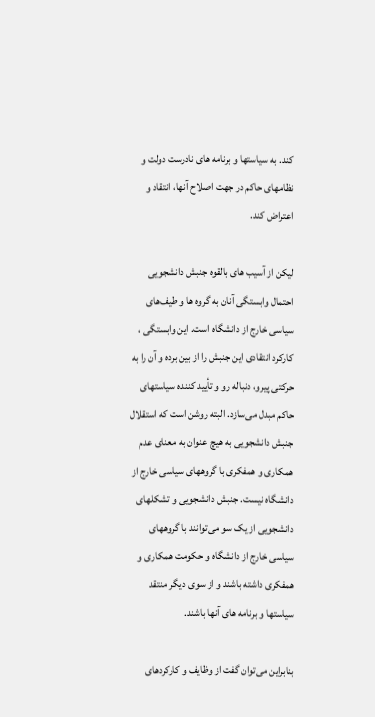کند. به سیاستها و برنامه های نادرست دولت و نظامهای حاکم در جهت اصلاح آنها، انتقاد و اعتراض کند.

لیکن از آسیب های بالقوه جنبش دانشجویی احتمال وابستگی آنان به گروه ها و طیف‌های سیاسی خارج از دانشگاه است. این وابستگی ، کارکرد انتقادی این جنبش را از بین برده و آن را به حرکتی پیرو، دنباله رو و تأیید کننده سیاستهای حاکم مبدل می‌سازد. البته روشن است که استقلال جنبش دانشجویی به هیچ عنوان به معنای عدم همکاری و همفکری با گروههای سیاسی خارج از دانشگاه نیست. جنبش دانشجویی و تشکلهای دانشجویی از یک سو می‌توانند با گروههای سیاسی خارج از دانشگاه و حکومت همکاری و همفکری داشته باشند و از سوی دیگر منتقد سیاستها و برنامه های آنها باشند.

بنابراین می‌توان گفت از وظایف و کارکردهای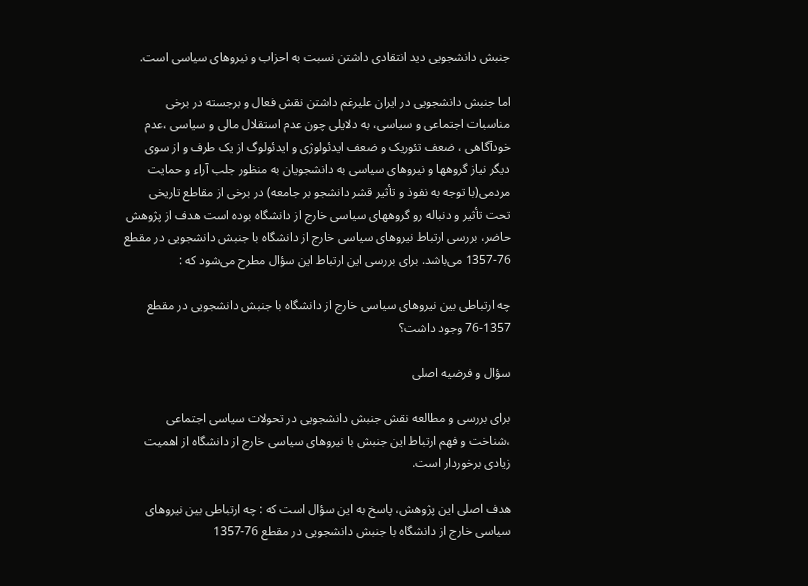جنبش دانشجویی دید انتقادی داشتن نسبت به احزاب و نیروهای سیاسی است.

اما جنبش دانشجویی در ایران علیرغم داشتن نقش فعال و برجسته در برخی مناسبات اجتماعی و سیاسی، به دلایلی چون عدم استقلال مالی و سیاسی ،‌عدم خودآگاهی ، ضعف تئوریک و ضعف ایدئولوژی و ایدئولوگ از یک طرف و از سوی دیگر نیاز گروهها و نیروهای سیاسی به دانشجویان به منظور جلب آراء و حمایت مردمی‌(با توجه به نفوذ و تأثیر قشر دانشجو بر جامعه) در برخی از مقاطع تاریخی تحت تأثیر و دنباله رو گروههای سیاسی خارج از دانشگاه بوده است هدف از پژوهش حاضر، بررسی ارتباط نیروهای سیاسی خارج از دانشگاه با جنبش دانشجویی در مقطع 76-1357 می‌باشد. برای بررسی این ارتباط این سؤال مطرح می‌شود که :

چه ارتباطی بین نیروهای سیاسی خارج از دانشگاه با جنبش دانشجویی در مقطع
76-1357 وجود داشت؟

سؤال و فرضیه اصلی

برای بررسی و مطالعه نقش جنبش دانشجویی در تحولات سیاسی اجتماعی ،شناخت و فهم ارتباط این جنبش با نیروهای سیاسی خارج از دانشگاه از اهمیت زیادی برخوردار است.

هدف اصلی این پژوهش، پاسخ به این سؤال است که : چه ارتباطی بین نیروهای سیاسی خارج از دانشگاه با جنبش دانشجویی در مقطع 76-1357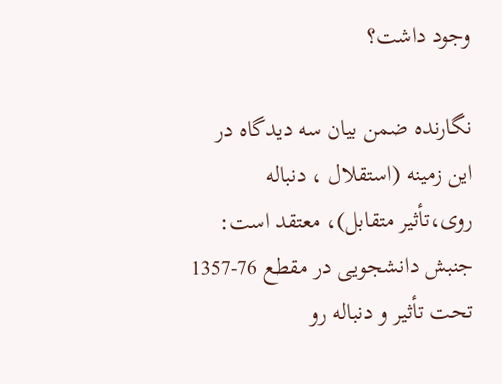وجود داشت؟

نگارنده ضمن بیان سه دیدگاه در این زمینه (استقلال ، دنباله روی،‌تأثیر متقابل)، معتقد است: جنبش دانشجویی در مقطع 76-1357 تحت تأثیر و دنباله رو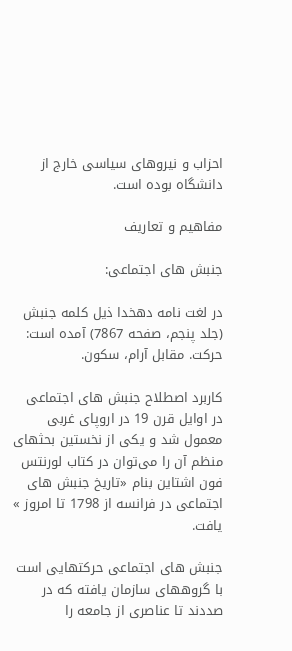احزاب و نیروهای سیاسی خارج از دانشگاه بوده است.

مفاهیم و تعاریف

جنبش های اجتماعی:

در لغت نامه دهخدا ذیل کلمه جنبش (جلد پنجم، صفحه 7867) آمده است: حرکت. مقابل آرام، سکون.

کاربرد اصطلاح جنبش های اجتماعی در اوایل قرن 19 در اروپای غربی معمول شد و یکی از نخستین بحثهای منظم آن را می‌توان در کتاب لورنتس فون اشتاین بنام «تاریخ جنبش های اجتماعی در فرانسه از 1798 تا امروز » یافت.

جنبش های اجتماعی حرکتهایی است با گروههای سازمان یافته که در صددند تا عناصری از جامعه را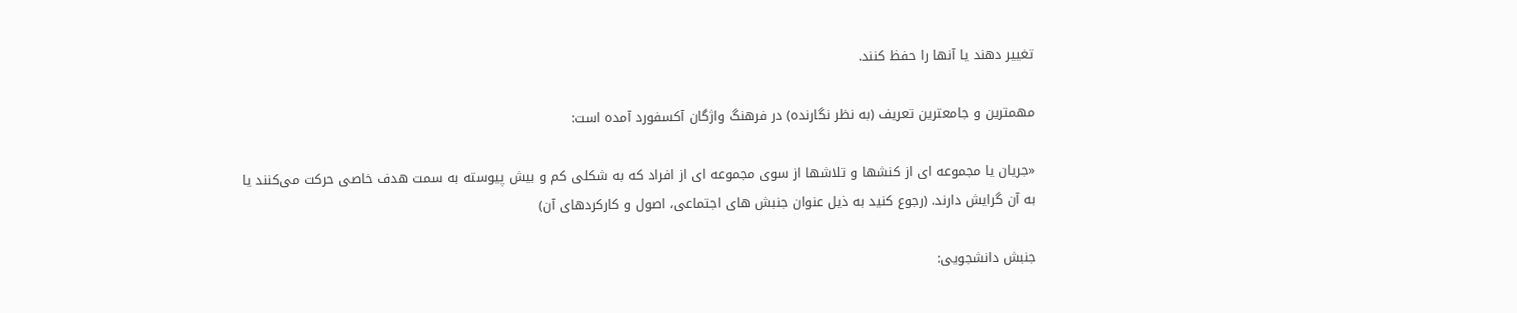تغییر دهند یا آنها را حفظ کنند.

مهمترین و جامعترین تعریف (به نظر نگارنده) در فرهنگ واژگان آکسفورد آمده است:

«جریان یا مجموعه ای از کنشها و تلاشها از سوی مجموعه ای از افراد که به شکلی کم و بیش پیوسته به سمت هدف خاصی حرکت می‌کنند یا به آن گرایش دارند. (رجوع کنید به ذیل عنوان جنبش های اجتماعی، اصول و کارکردهای آن)

جنبش دانشجویی: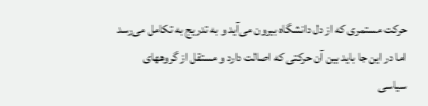حرکت مستمری که از دل دانشگاه بیرون می‌آید و به تدریج به تکامل می‌رسد اما در این جا باید بین آن حرکتی که اصالت دارد و مستقل از گروههای سیاسی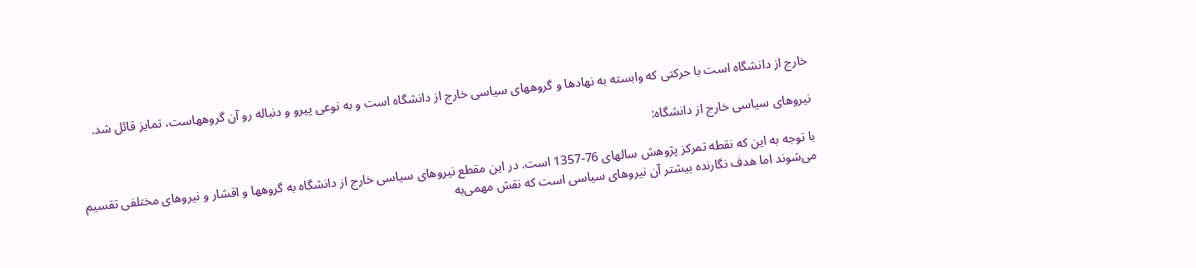خارج از دانشگاه است با حرکتی که وابسته به نهادها و گروههای سیاسی خارج از دانشگاه است و به نوعی پیرو و دنباله رو آن گروههاست، تمایز قائل شد.

نیروهای سیاسی خارج از دانشگاه:

با توجه به این که نقطه تمرکز پژوهش سالهای 76-1357 است. در این مقطع نیروهای سیاسی خارج از دانشگاه به گروهها و اقشار و نیروهای مختلفی تقسیم می‌شوند اما هدف نگارنده بیشتر آن نیروهای سیاسی است که نقش مهمی‌به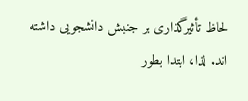لحاظ تأثیرگذاری بر جنبش دانشجویی داشته اند. لذا، ابتدا بطور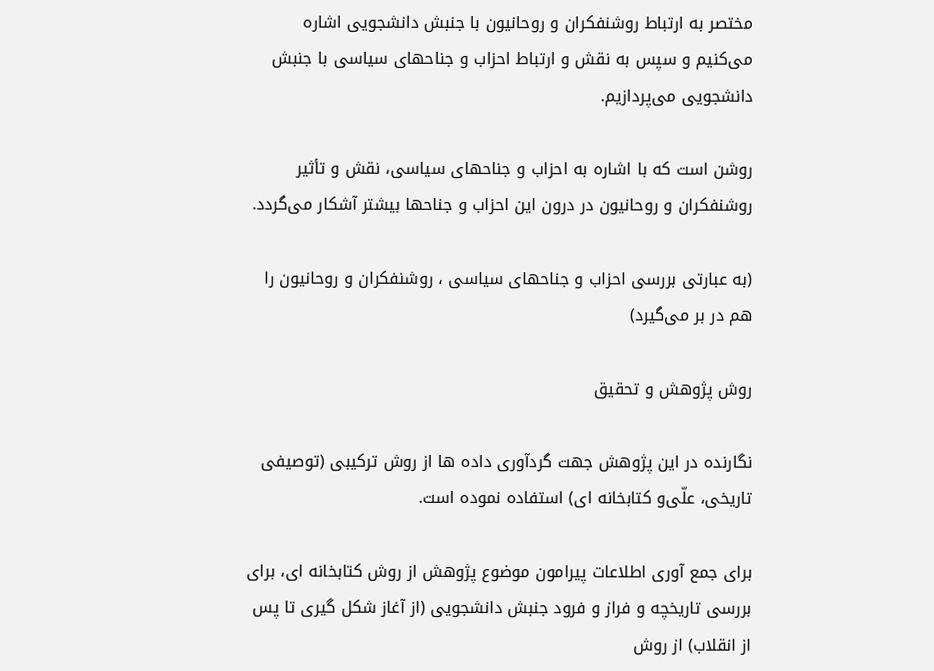مختصر به ارتباط روشنفکران و روحانیون با جنبش دانشجویی اشاره می‌کنیم و سپس به نقش و ارتباط احزاب و جناحهای سیاسی با جنبش دانشجویی می‌پردازیم.

روشن است که با اشاره به احزاب و جناحهای سیاسی، نقش و تأثیر روشنفکران و روحانیون در درون این احزاب و جناحها بیشتر آشکار می‌گردد.

(به عبارتی بررسی احزاب و جناحهای سیاسی ، روشنفکران و روحانیون را هم در بر می‌گیرد)

روش پژوهش و تحقیق

نگارنده در این پژوهش جهت گردآوری داده ها از روش ترکیبی (توصیفی تاریخی، علّی‌و کتابخانه ای) استفاده نموده است.

برای جمع آوری اطلاعات پیرامون موضوع پژوهش از روش کتابخانه ای، برای بررسی تاریخچه و فراز و فرود جنبش دانشجویی (از آغاز شکل گیری تا پس از انقلاب) از روش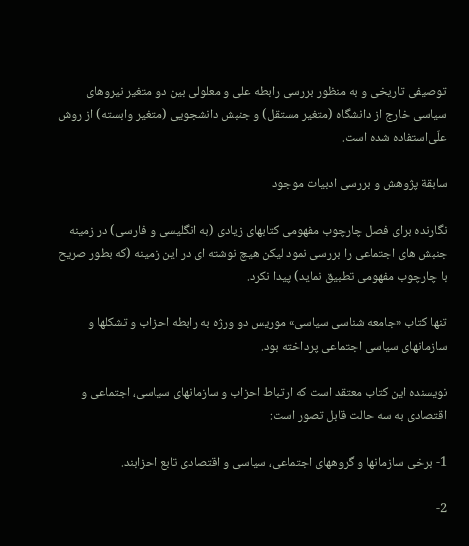توصیفی تاریخی و به منظور بررسی رابطه علی و معلولی بین دو متغیر نیروهای سیاسی خارج از دانشگاه (متغیر مستقل) و جنبش دانشجویی (متغیر وابسته) از روش علّی‌استفاده شده است.

سابقة پژوهش و بررسی ادبیات موجود

نگارنده برای فصل چارچوب مفهومی کتابهای زیادی (به انگلیسی و فارسی) در زمینه جنبش های اجتماعی را بررسی نمود لیکن هیچ نوشته ای در این زمینه (که بطور صریح با چارچوب مفهومی تطبیق نماید) پیدا نکرد.

تنها کتاب «جامعه شناسی سیاسی» موریس دو ورژه به رابطه احزاب و تشکلها و سازمانهای سیاسی اجتماعی پرداخته بود.

نویسنده این کتاب معتقد است که ارتباط احزاب و سازمانهای سیاسی، اجتماعی و اقتصادی به سه حالت قابل تصور است:

1- برخی سازمانها و گروههای اجتماعی، سیاسی و اقتصادی تابع احزابند.

2-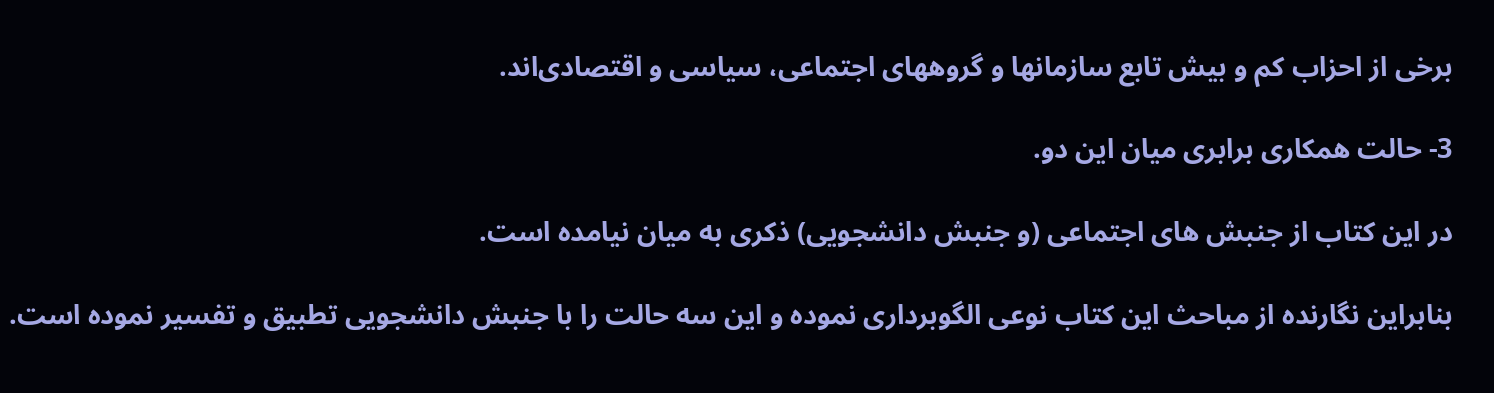برخی از احزاب کم و بیش تابع سازمانها و گروههای اجتماعی، سیاسی و اقتصادی‌اند.

3- حالت همکاری برابری میان این دو.

در این کتاب از جنبش های اجتماعی (و جنبش دانشجویی) ذکری به میان نیامده است.

بنابراین نگارنده از مباحث این کتاب نوعی الگوبرداری نموده و این سه حالت را با جنبش دانشجویی تطبیق و تفسیر نموده است.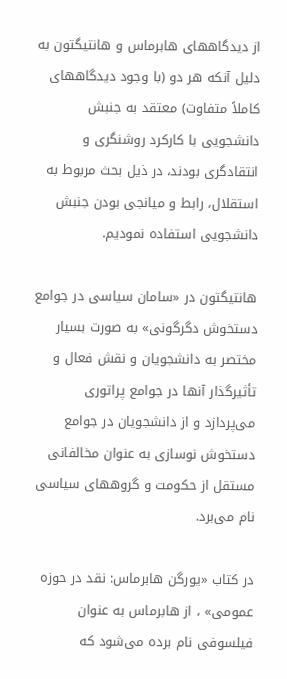از دیدگاههای هابرماس و هانتیگتون به دلیل آنکه هر دو (با وجود دیدگاههای کاملاً متفاوت) معتقد به جنبش دانشجویی با کارکرد روشنگری و انتقادگری بودند، در ذیل بحث مربوط به استقلال، رابط و میانجی بودن جنبش دانشجویی استفاده نمودیم.

هانتیگتون در «سامان سیاسی در جوامع دستخوش دگرگونی» به صورت بسیار مختصر به دانشجویان و نقش فعال و تأثیرگذار آنها در جوامع پراتوری می‌پردازد و از دانشجویان در جوامع دستخوش نوسازی به عنوان مخالفانی مستقل از حکومت و گروههای سیاسی نام می‌برد.

در کتاب «یورگن هابرماس: نقد در حوزه عمومی» ، از هابرماس به عنوان فیلسوفی نام برده می‌شود که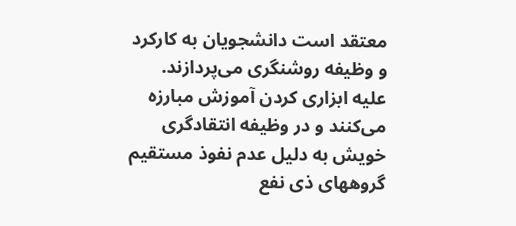معتقد است دانشجویان به کارکرد و وظیفه روشنگری می‌پردازند. علیه ابزاری کردن آموزش مبارزه می‌کنند و در وظیفه انتقادگری خویش به دلیل عدم نفوذ مستقیم گروههای ذی نفع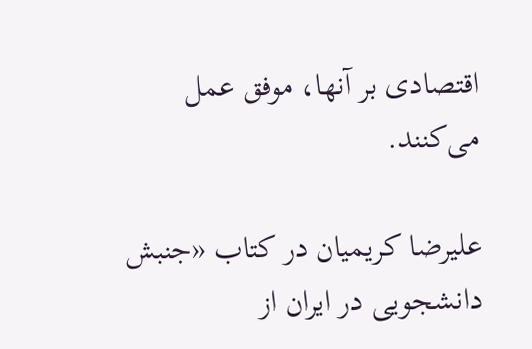اقتصادی بر آنها، موفق عمل می‌کنند.

علیرضا کریمیان در کتاب «جنبش دانشجویی در ایران از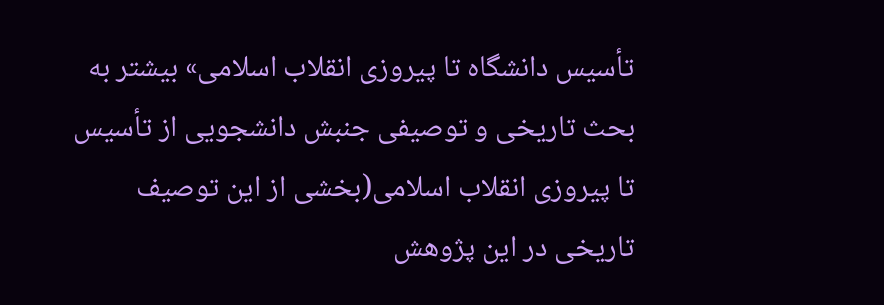تأسیس دانشگاه تا پیروزی انقلاب اسلامی» بیشتر به بحث تاریخی و توصیفی جنبش دانشجویی از تأسیس تا پیروزی انقلاب اسلامی‌(بخشی از این توصیف تاریخی در این پژوهش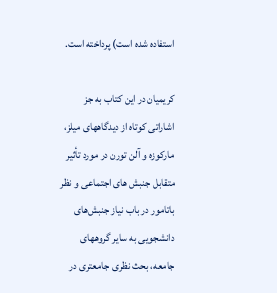استفاده شده است) پرداخته است.

کریمیان در این کتاب به جز اشاراتی کوتاه از دیدگاههای میلز، مارکوزه و آلن تورن در مورد تأثیر متقابل جنبش های اجتماعی و نظر باتامور در باب نیاز جنبش‌های دانشجویی به سایر گروههای جامعه، بحث نظری جامعتری در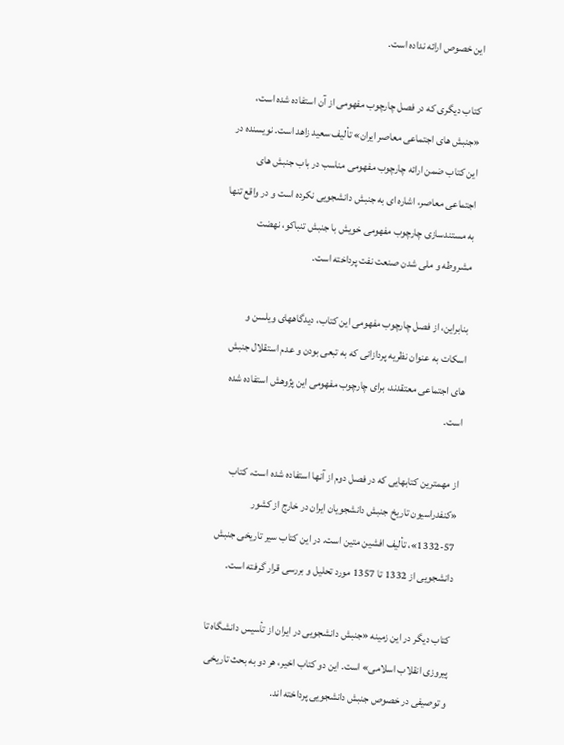این خصوص ارائه نداده است.

کتاب دیگری که در فصل چارچوب مفهومی از آن استفاده شده است، «جنبش های اجتماعی معاصر ایران» تألیف سعید زاهد است. نویسنده در این کتاب ضمن ارائه چارچوب مفهومی مناسب در باب جنبش های اجتماعی معاصر، اشاره ای به جنبش دانشجویی نکرده است و در واقع تنها به مستندسازی چارچوب مفهومی خویش با جنبش تنباکو، نهضت مشروطه و ملی شدن صنعت نفت پرداخته است.

بنابراین، از فصل چارچوب مفهومی این کتاب، دیدگاههای ویلسن و اسکات به عنوان نظریه پردازانی که به تبعی بودن و عدم استقلال جنبش های اجتماعی معتقدند، برای چارچوب مفهومی این پژوهش استفاده شده است.

از مهمترین کتابهایی که در فصل دوم از آنها استفاده شده است، کتاب «کنفدراسیون تاریخ جنبش دانشجویان ایران در خارج از کشور 57-1332»، تألیف افشین متین است. در این کتاب سیر تاریخی جنبش دانشجویی از 1332 تا 1357 مورد تحلیل و بررسی قرار گرفته است.

کتاب دیگر در این زمینه «جنبش دانشجویی در ایران از تأسیس دانشگاه تا پیروزی انقلاب اسلامی» است. این دو کتاب اخیر، هر دو به بحث تاریخی و توصیفی در خصوص جنبش دانشجویی پرداخته اند.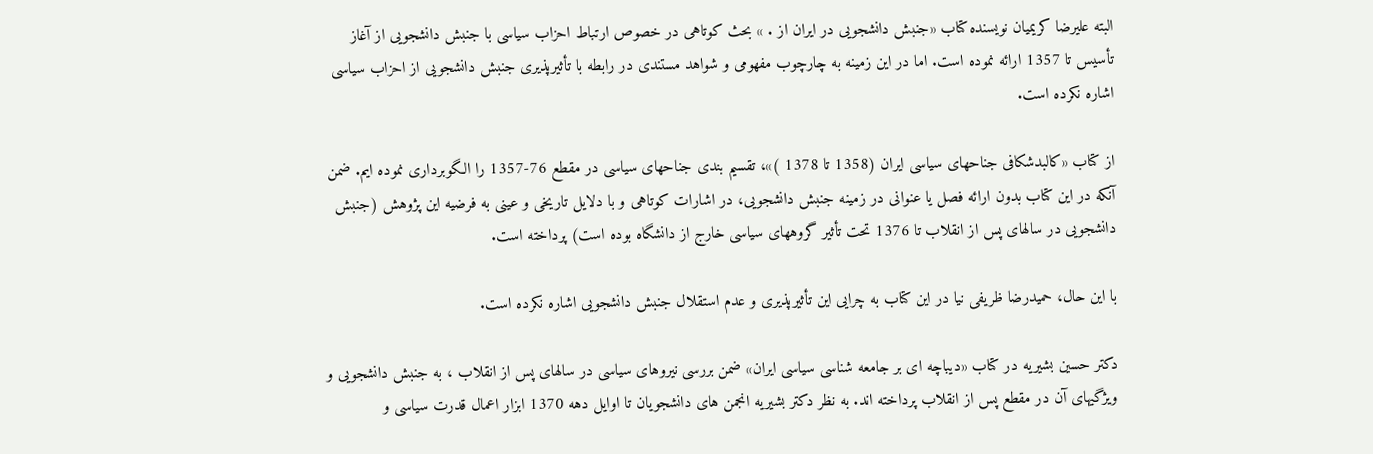البته علیرضا کریمیان نویسنده کتاب «جنبش دانشجویی در ایران از . » بحث کوتاهی در خصوص ارتباط احزاب سیاسی با جنبش دانشجویی از آغاز تأسیس تا 1357 ارائه نموده است. اما در این زمینه به چارچوب مفهومی و شواهد مستندی در رابطه با تأثیرپذیری جنبش دانشجویی از احزاب سیاسی اشاره نکرده است.

از کتاب «کالبدشکافی جناحهای سیاسی ایران (1358 تا 1378 )»، تقسیم بندی جناحهای سیاسی در مقطع 76-1357 را الگوبرداری نموده ایم. ضمن آنکه در این کتاب بدون ارائه فصل یا عنوانی در زمینه جنبش دانشجویی، در اشارات کوتاهی و با دلایل تاریخی و عینی به فرضیه این پژوهش (جنبش دانشجویی در سالهای پس از انقلاب تا 1376 تحت تأثیر گروههای سیاسی خارج از دانشگاه بوده است) پرداخته است.

با این حال، حمیدرضا ظریفی نیا در این کتاب به چرایی این تأثیرپذیری و عدم استقلال جنبش دانشجویی اشاره نکرده است.

دکتر حسین بشیریه در کتاب «دیباچه ای بر جامعه شناسی سیاسی ایران» ضمن بررسی نیروهای سیاسی در سالهای پس از انقلاب ، به جنبش دانشجویی و ویژگیهای آن در مقطع پس از انقلاب پرداخته اند. به نظر دکتر بشیریه انجمن های دانشجویان تا اوایل دهه 1370 ابزار اعمال قدرت سیاسی و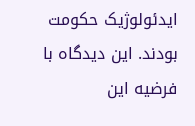ایدئولوژیک حکومت بودند. این دیدگاه با فرضیه این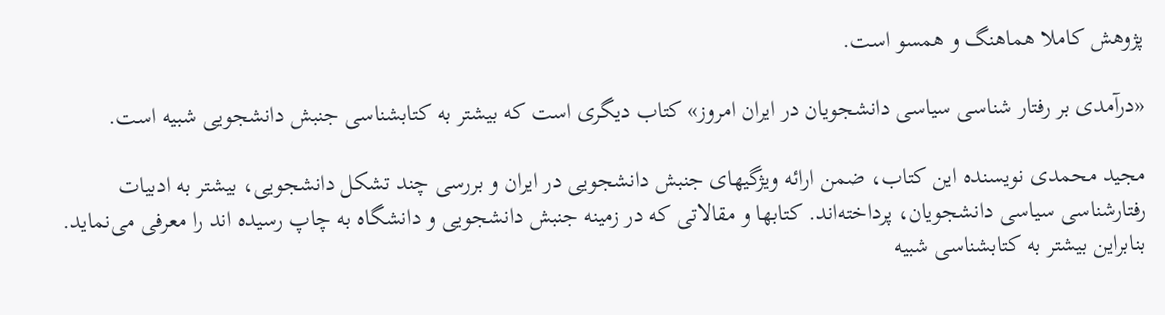پژوهش کاملا هماهنگ و همسو است.

«درآمدی بر رفتار شناسی سیاسی دانشجویان در ایران امروز» کتاب دیگری است که بیشتر به کتابشناسی جنبش دانشجویی شبیه است.

مجید محمدی نویسنده این کتاب، ضمن ارائه ویژگیهای جنبش دانشجویی در ایران و بررسی چند تشکل دانشجویی، بیشتر به ادبیات رفتارشناسی سیاسی دانشجویان، پرداخته‌اند. کتابها و مقالاتی که در زمینه جنبش دانشجویی و دانشگاه به چاپ رسیده اند را معرفی می‌نماید. بنابراین بیشتر به کتابشناسی شبیه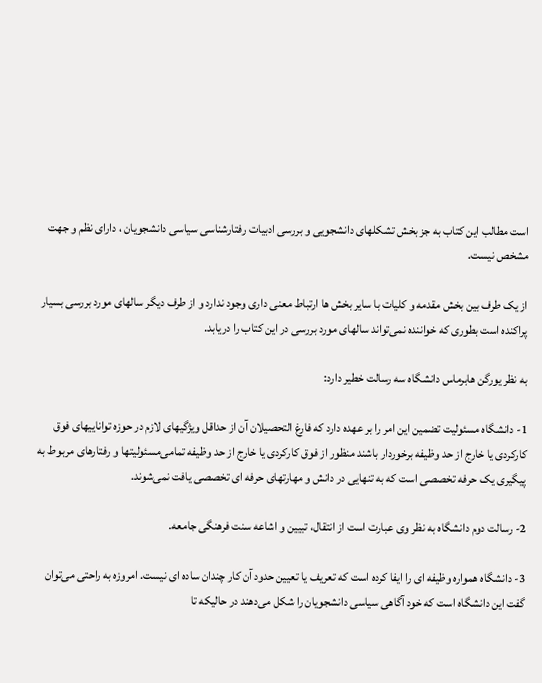است مطالب این کتاب به جز بخش تشکلهای دانشجویی و بررسی ادبیات رفتارشناسی سیاسی دانشجویان ، دارای نظم و جهت مشخص نیست.

از یک طرف بین بخش مقدمه و کلیات با سایر بخش ها ارتباط معنی داری وجود ندارد و از طرف دیگر سالهای مورد بررسی بسیار پراکنده است بطوری که خواننده نمی‌تواند سالهای مورد بررسی در این کتاب را دریابد.

به نظر یورگن هابرماس دانشگاه سه رسالت خطیر دارد:

1- دانشگاه مسئولیت تضمین این امر را بر عهده دارد که فارغ التحصیلان آن از حداقل ویژگیهای لازم در حوزه تواناییهای فوق کارکردی یا خارج از حد وظیفه برخوردار باشند منظور از فوق کارکردی یا خارج از حد وظیفه تمامی‌مسئولیتها و رفتارهای مربوط به پیگیری یک حرفه تخصصی است که به تنهایی در دانش و مهارتهای حرفه ای تخصصی یافت نمی‌شوند.

2- رسالت دوم دانشگاه به نظر وی عبارت است از انتقال، تبیین و اشاعه سنت فرهنگی جامعه.

3- دانشگاه همواره وظیفه ای را ایفا کرده است که تعریف یا تعیین حدود آن کار چندان ساده ای نیست. امروزه به راحتی می‌توان گفت این دانشگاه است که خود آگاهی سیاسی دانشجویان را شکل می‌دهند در حالیکه تا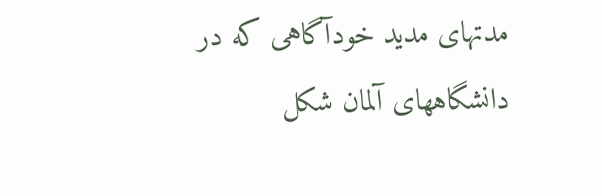مدتهای مدید خودآگاهی که در دانشگاههای آلمان شکل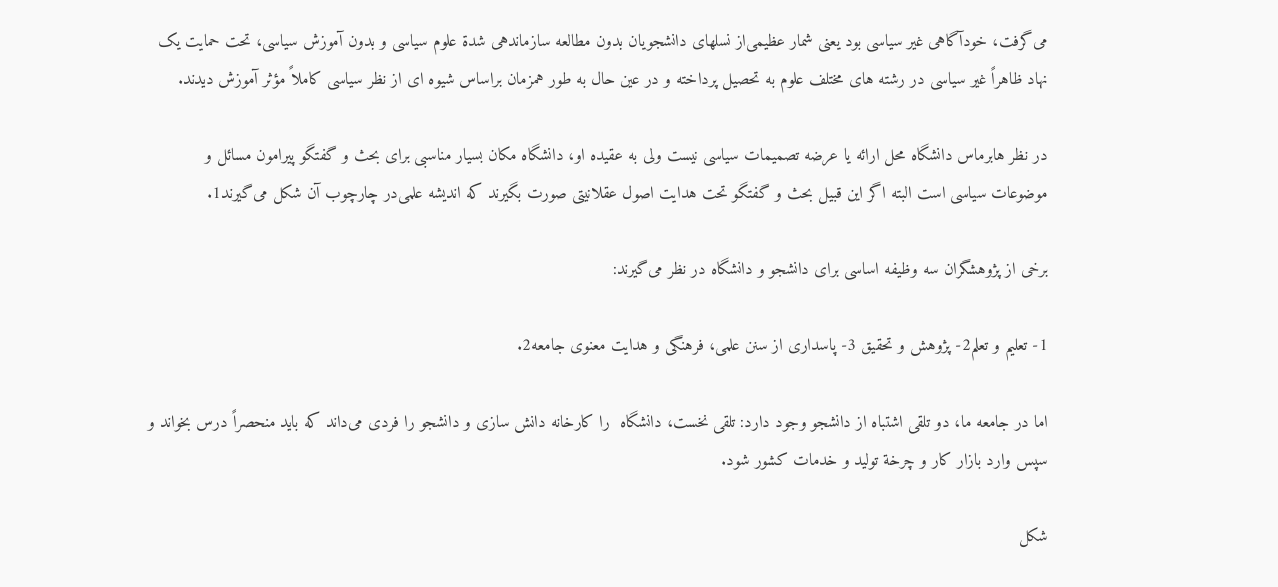می‌گرفت، خودآگاهی غیر سیاسی بود یعنی شمار عظیمی‌از نسلهای دانشجویان بدون مطالعه سازماندهی شدة علوم سیاسی و بدون آموزش سیاسی، تحت حمایت یک نهاد ظاهراً غیر سیاسی در رشته های مختلف علوم به تحصیل پرداخته و در عین حال به طور همزمان براساس شیوه ای از نظر سیاسی کاملاً مؤثر آموزش دیدند.

در نظر هابرماس دانشگاه محل ارائه یا عرضه تصمیمات سیاسی نیست ولی به عقیده او، دانشگاه مکان بسیار مناسبی برای بحث و گفتگو پیرامون مسائل و موضوعات سیاسی است البته اگر این قبیل بحث و گفتگو تحت هدایت اصول عقلانیتی صورت بگیرند که اندیشه علمی‌در چارچوب آن شکل می‌گیرند1.

برخی از پژوهشگران سه وظیفه اساسی برای دانشجو و دانشگاه در نظر می‌گیرند:

1- تعلیم و تعلم2- پژوهش و تحقیق 3- پاسداری از سنن علمی، فرهنگی و هدایت معنوی جامعه2.

اما در جامعه ما، دو تلقی اشتباه از دانشجو وجود دارد: تلقی نخست، دانشگاه  را کارخانه دانش سازی و دانشجو را فردی می‌داند که باید منحصراً درس بخواند و سپس وارد بازار کار و چرخة تولید و خدمات کشور شود.

شکل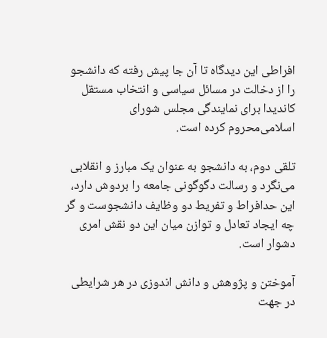افراطی این دیدگاه تا آن جا پیش رفته که دانشجو را از دخالت در مسائل سیاسی و انتخاب مستقل کاندیدا برای نمایندگی مجلس شورای اسلامی‌محروم کرده است.

تلقی دوم، به دانشجو به عنوان یک مبارز و انقلابی می‌نگرد و رسالت دگوگونی جامعه را بردوش دارد، این حدافراط و تفریط دو وظایف دانشجوست و گر چه ایجاد تعادل و توازن میان این دو نقش امری دشوار است.

آموختن و پژوهش و دانش اندوزی در هر شرایطی در جهت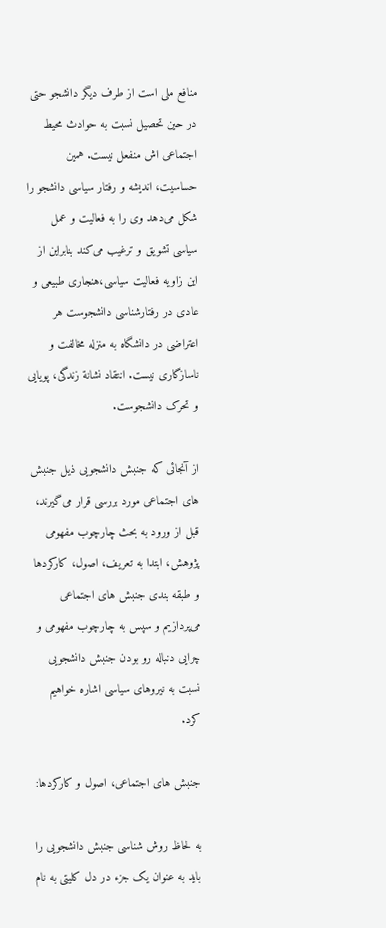منافع ملی است از طرف دیگر دانشجو حتی در حین تحصیل نسبت به حوادث محیط اجتماعی اش منفعل نیست. همین حساسیت، اندیشه و رفتار سیاسی دانشجو را شکل می‌دهد وی را به فعالیت و عمل سیاسی تشویق و ترغیب می‌کند بنابراین از این زاویه فعالیت سیاسی،‌هنجاری طبیعی و عادی در رفتارشناسی دانشجوست هر اعتراضی در دانشگاه به منزله مخالفت و ناسازگاری نیست. انتقاد نشانة زندگی، پویایی و تحرک دانشجوست.

از آنجائی که جنبش دانشجویی ذیل جنبش های اجتماعی مورد بررسی قرار می‌گیرند، قبل از ورود به بحث چارچوب مفهومی پژوهش، ابتدا به تعریف، اصول، کارکردها و طبقه بندی جنبش های اجتماعی می‌پردازیم و سپس به چارچوب مفهومی و چرایی دنباله رو بودن جنبش دانشجویی نسبت به نیروهای سیاسی اشاره خواهیم کرد.

جنبش های اجتماعی، اصول و کارکردها:

به لحاظ روش شناسی جنبش دانشجویی را باید به عنوان یک جزء در دل کلیتی به نام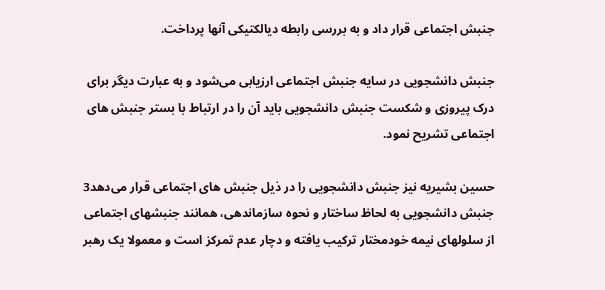جنبش اجتماعی قرار داد و به بررسی رابطه دیالکتیکی آنها پرداخت.

جنبش دانشجویی در سایه جنبش اجتماعی ارزیابی می‌شود و به عبارت دیگر برای درک پیروزی و شکست جنبش دانشجویی باید آن را در ارتباط با بستر جنبش های اجتماعی تشریح نمود.

حسین بشیریه نیز جنبش دانشجویی را در ذیل جنبش های اجتماعی قرار می‌دهد3 جنبش دانشجویی به لحاظ ساختار و نحوه سازماندهی، همانند جنبشهای اجتماعی از سلولهای نیمه خودمختار ترکیب یافته و دچار عدم تمرکز است و معمولا یک رهبر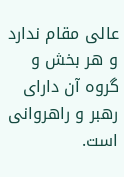عالی مقام ندارد و هر بخش و گروه آن دارای رهبر و راهروانی است.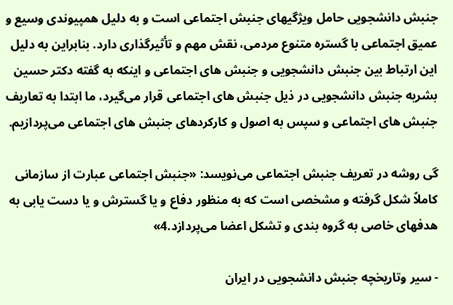جنبش دانشجویی حامل ویژگیهای جنبش اجتماعی است و به دلیل همپیوندی وسیع و عمیق اجتماعی با گستره متنوع مردمی، نقش مهم و تأثیرگذاری دارد. بنابراین به دلیل این ارتباط بین جنبش دانشجویی و جنبش های اجتماعی و اینکه به گفته دکتر حسین بشریه جنبش دانشجویی در ذیل جنبش های اجتماعی قرار می‌گیرد، ما ابتدا به تعاریف جنبش های اجتماعی و سپس به اصول و کارکردهای جنبش های اجتماعی می‌پردازیم.

گی روشه در تعریف جنبش اجتماعی می‌نویسد: «جنبش اجتماعی عبارت از سازمانی کاملاً شکل گرفته و مشخصی است که به منظور دفاع و یا گسترش و یا دست یابی به هدفهای خاصی به گروه بندی و تشکل اعضا می‌پردازد.4»

- سیر وتاریخچه جنبش دانشجویی در ایران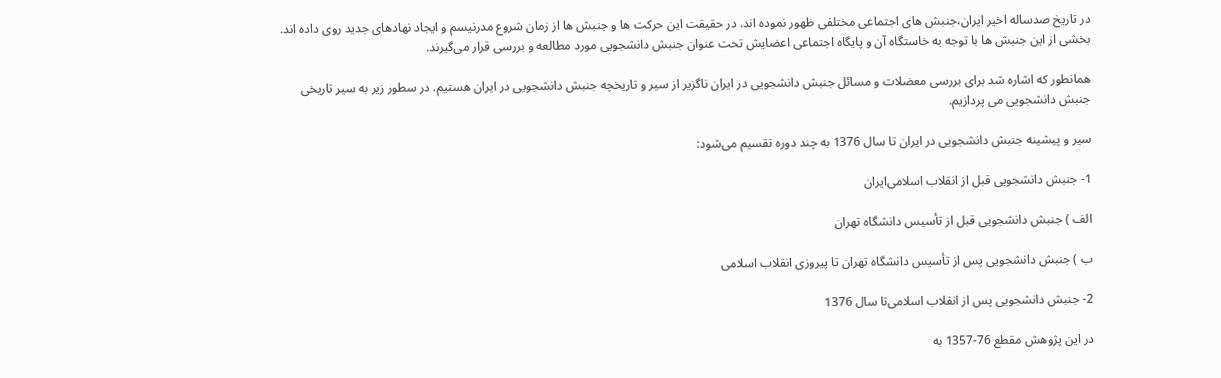در تاریخ صدساله اخیر ایران،‌جنبش های اجتماعی مختلفی ظهور نموده اند. در حقیقت این حرکت ها و جنبش ها از زمان شروع مدرنیسم و ایجاد نهادهای جدید روی داده اند. بخشی از این جنبش ها با توجه به خاستگاه آن و پایگاه اجتماعی اعضایش تحت عنوان جنبش دانشجویی مورد مطالعه و بررسی قرار می‌گیرند.

همانطور که اشاره شد برای بررسی معضلات و مسائل جنبش دانشجویی در ایران ناگزیر از سیر و تاریخچه جنبش دانشجویی در ایران هستیم. در سطور زیر به سیر تاریخی جنبش دانشجویی می پردازیم.

سیر و پیشینه جنبش دانشجویی در ایران تا سال 1376 به چند دوره تقسیم می‌شود:

1- جنبش دانشجویی قبل از انقلاب اسلامی‌ایران

الف ) جنبش دانشجویی قبل از تأسیس دانشگاه تهران

ب ) جنبش دانشجویی پس از تأسیس دانشگاه تهران تا پیروزی انقلاب اسلامی

2- جنبش دانشجویی پس از انقلاب اسلامی‌تا سال 1376

در این پژوهش مقطع 76-1357 به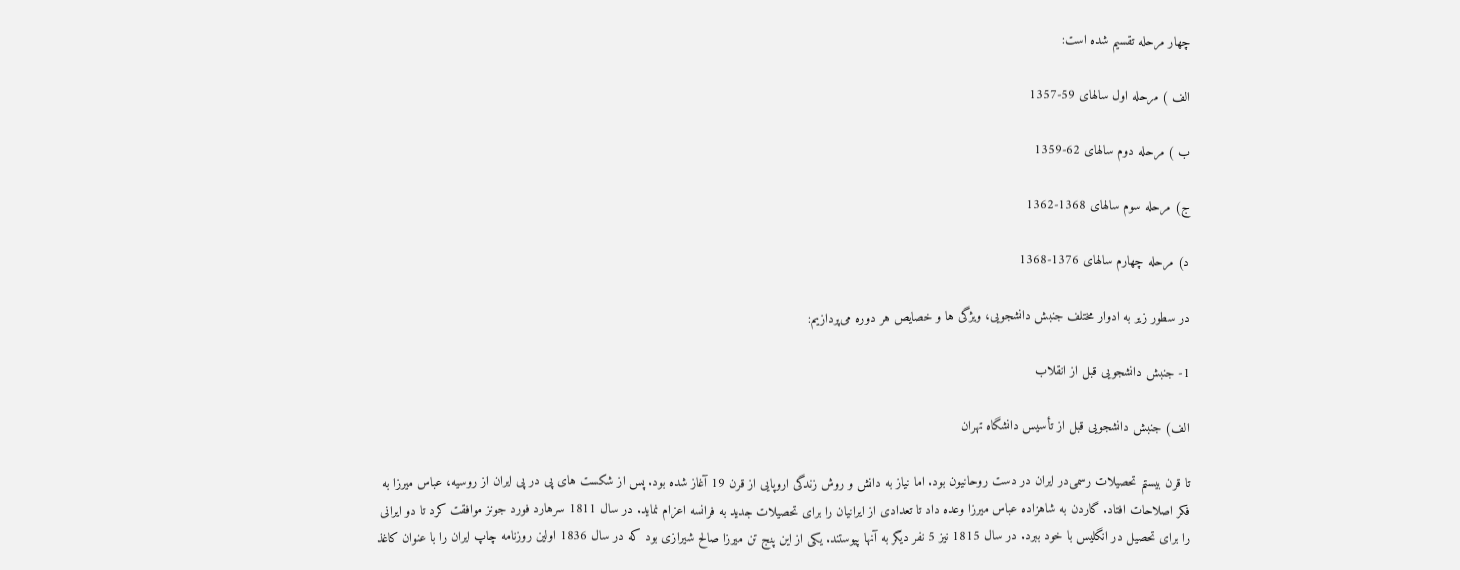چهار مرحله تقسیم شده است:

الف ) مرحله اول سالهای 59-1357

ب ) مرحله دوم سالهای 62-1359

ج) مرحله سوم سالهای 1368-1362

د) مرحله چهارم سالهای 1376-1368

در سطور زیر به ادوار مختلف جنبش دانشجویی، ویژگی ها و خصایص هر دوره می‌پردازیم:

1- جنبش دانشجویی قبل از انقلاب

الف) جنبش دانشجویی قبل از تأسیس دانشگاه تهران

تا قرن بیستم تحصیلات رسمی‌در ایران در دست روحانیون بود. اما نیاز به دانش و روش زندگی اروپایی از قرن 19 آغاز شده بود. پس از شکست های پی در پی ایران از روسیه، عباس میرزا به فکر اصلاحات افتاد. گاردن به شاهزاده عباس میرزا وعده داد تا تعدادی از ایرانیان را برای تحصیلات جدید به فرانسه اعزام نماید. در سال 1811 سرهارد فورد جونز موافقت کرد تا دو ایرانی را برای تحصیل در انگلیس با خود ببرد. در سال 1815 نیز 5 نفر دیگر به آنها پیوستند. یکی از این پنج تن میرزا صالح شیرازی بود که در سال 1836 اولین روزنامه چاپ ایران را با عنوان کاغذ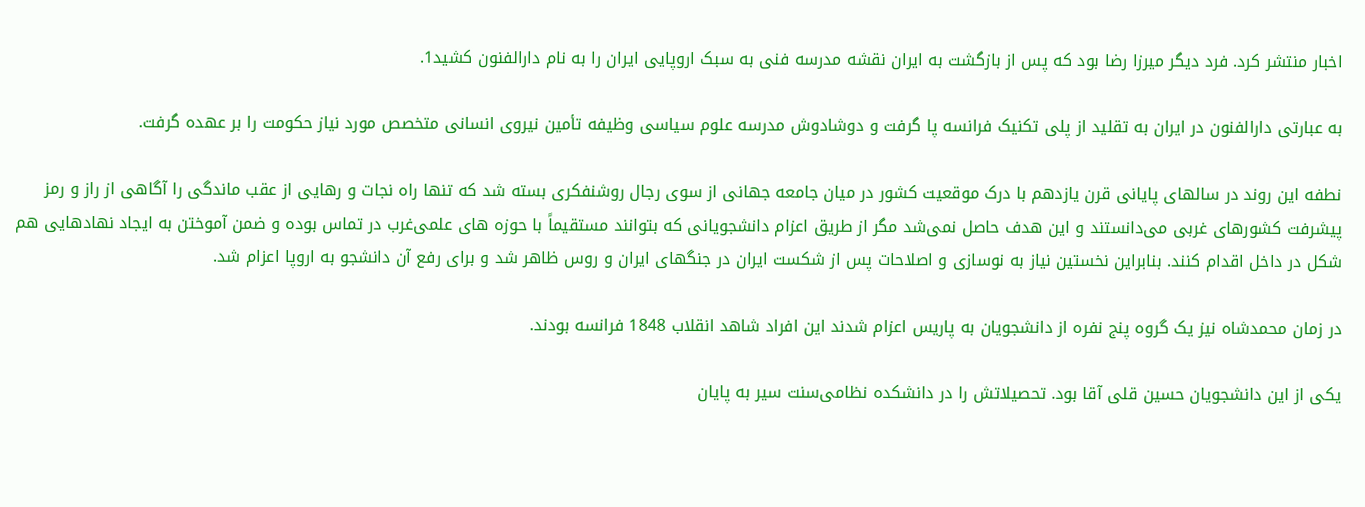اخبار منتشر کرد. فرد دیگر میرزا رضا بود که پس از بازگشت به ایران نقشه مدرسه فنی به سبک اروپایی ایران را به نام دارالفنون کشید1.

به عبارتی دارالفنون در ایران به تقلید از پلی تکنیک فرانسه پا گرفت و دوشادوش مدرسه علوم سیاسی وظیفه تأمین نیروی انسانی متخصص مورد نیاز حکومت را بر عهده گرفت.

نطفه این روند در سالهای پایانی قرن یازدهم با درک موقعیت کشور در میان جامعه جهانی از سوی رجال روشنفکری بسته شد که تنها راه نجات و رهایی از عقب ماندگی را آگاهی از راز و رمز پیشرفت کشورهای غربی می‌دانستند و این هدف حاصل نمی‌شد مگر از طریق اعزام دانشجویانی که بتوانند مستقیماً با حوزه های علمی‌غرب در تماس بوده و ضمن آموختن به ایجاد نهادهایی هم شکل در داخل اقدام کنند. بنابراین نخستین نیاز به نوسازی و اصلاحات پس از شکست ایران در جنگهای ایران و روس ظاهر شد و برای رفع آن دانشجو به اروپا اعزام شد.

در زمان محمدشاه نیز یک گروه پنج نفره از دانشجویان به پاریس اعزام شدند این افراد شاهد انقلاب 1848 فرانسه بودند.

یکی از این دانشجویان حسین قلی آقا بود. تحصیلاتش را در دانشکده نظامی‌سنت سیر به پایان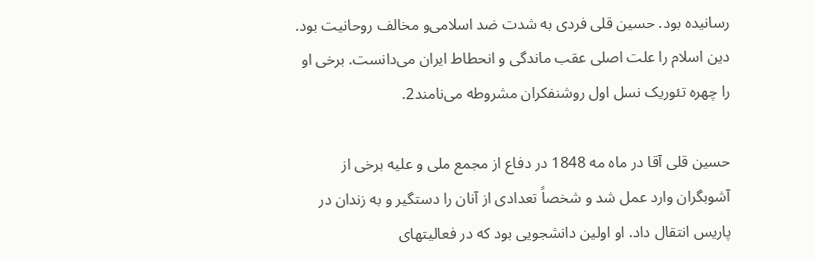رسانیده بود. حسین قلی فردی به شدت ضد اسلامی‌و مخالف روحانیت بود. دین اسلام را علت اصلی عقب ماندگی و انحطاط ایران می‌دانست. برخی او را چهره تئوریک نسل اول روشنفکران مشروطه می‌نامند2.

حسین قلی آقا در ماه مه 1848 در دفاع از مجمع ملی و علیه برخی از آشوبگران وارد عمل شد و شخصاً تعدادی از آنان را دستگیر و به زندان در پاریس انتقال داد. او اولین دانشجویی بود که در فعالیتهای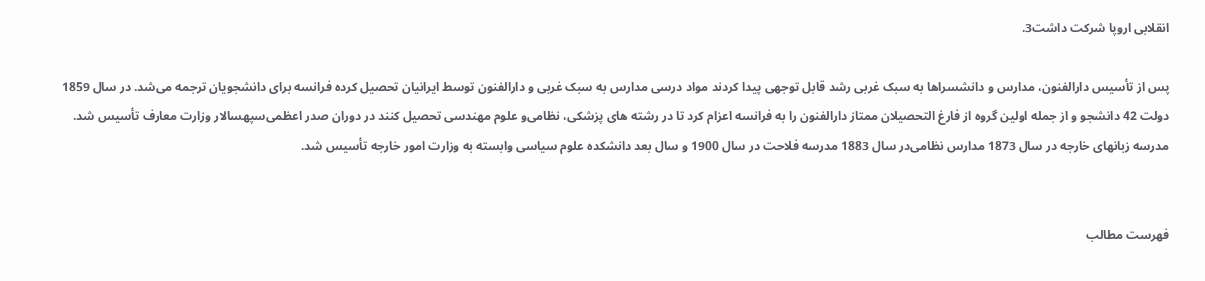انقلابی اروپا شرکت داشت3.

پس از تأسیس دارالفنون، مدارس و دانشسراها به سبک غربی رشد قابل توجهی پیدا کردند مواد درسی مدارس به سبک غربی و دارالفنون توسط ایرانیان تحصیل کرده فرانسه برای دانشجویان ترجمه می‌شد. در سال 1859 دولت 42 دانشجو و از جمله اولین گروه از فارغ التحصیلان ممتاز دارالفنون را به فرانسه اعزام کرد تا در رشته های پزشکی، نظامی‌و علوم مهندسی تحصیل کنند در دوران صدر اعظمی‌سپهسالار وزارت معارف تأسیس شد. مدرسه زبانهای خارجه در سال 1873 مدارس نظامی‌در سال 1883 مدرسه فلاحت در سال 1900 و سال بعد دانشکده علوم سیاسی وابسته به وزارت امور خارجه تأسیس شد.


فهرست مطالب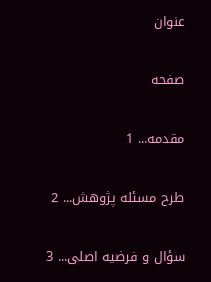عنوان

صفحه

مقدمه... 1

طرح مسئله پژوهش... 2

سؤال و فرضیه اصلی... 3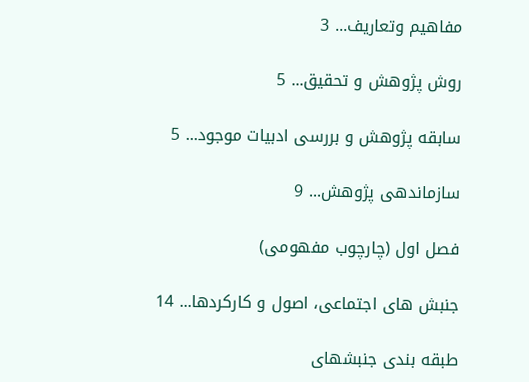مفاهیم وتعاریف... 3

روش پژوهش و تحقیق... 5

سابقه پژوهش و بررسی ادبیات موجود... 5

سازماندهی پژوهش... 9

فصل اول (چارچوب مفهومی)

جنبش های اجتماعی، اصول و کارکردها... 14

طبقه بندی جنبشهای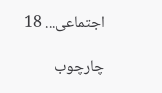اجتماعی... 18

چارچوب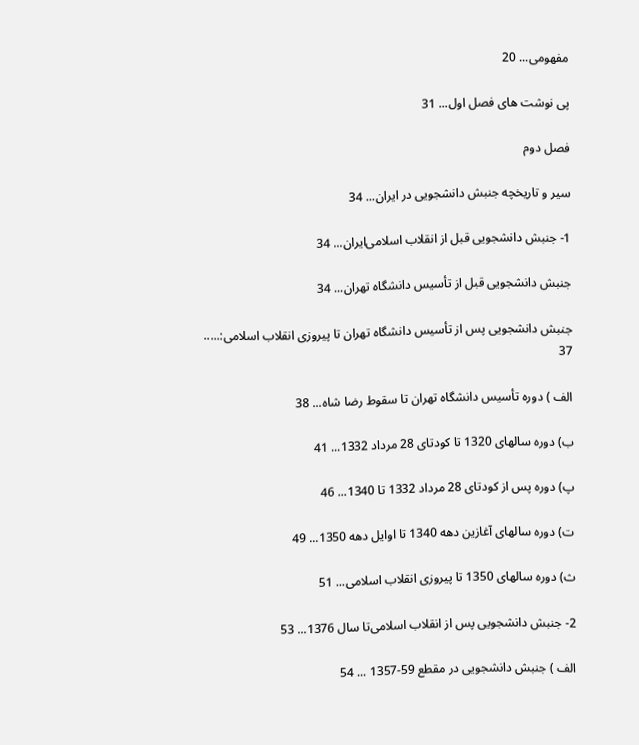مفهومی... 20

پی نوشت های فصل اول... 31

فصل دوم

سیر و تاریخچه جنبش دانشجویی در ایران... 34

1- جنبش دانشجویی قبل از انقلاب اسلامی‌ایران... 34

جنبش دانشجویی قبل از تأسیس دانشگاه تهران... 34

جنبش دانشجویی پس از تأسیس دانشگاه تهران تا پیروزی انقلاب اسلامی:..... 37

الف ) دوره تأسیس دانشگاه تهران تا سقوط رضا شاه... 38

ب) دوره سالهای 1320 تا کودتای 28 مرداد 1332... 41

پ) دوره پس از کودتای 28 مرداد 1332 تا 1340... 46

ت) دوره سالهای آغازین دهه 1340 تا اوایل دهه 1350... 49

ث) دوره سالهای 1350 تا پیروزی انقلاب اسلامی... 51

2- جنبش دانشجویی پس از انقلاب اسلامی‌تا سال 1376... 53

الف ) جنبش دانشجویی در مقطع 59-1357 ... 54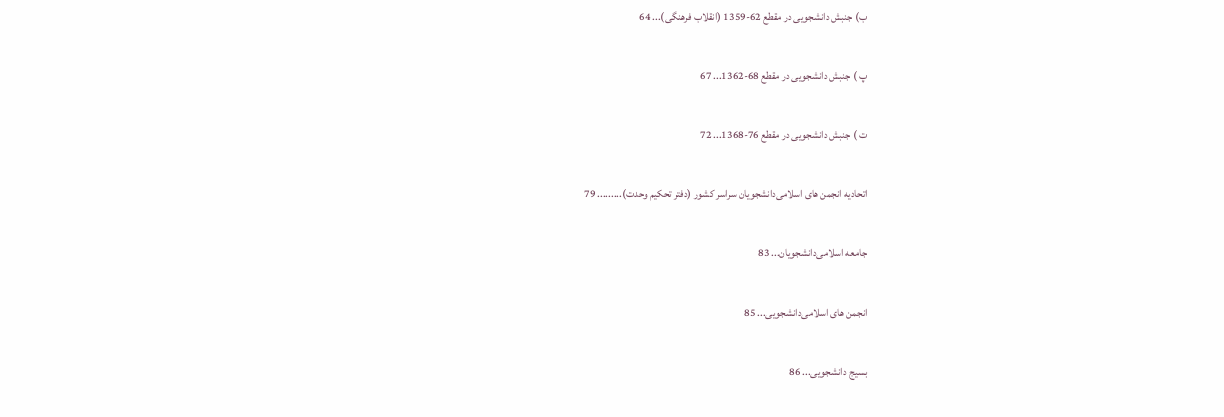ب) جنبش دانشجویی در مقطع 62-1359 (انقلاب فرهنگی)... 64

پ ) جنبش دانشجویی در مقطع 68-1362... 67

ت ) جنبش دانشجویی در مقطع 76-1368... 72

اتحادیه انجمن های اسلامی‌دانشجویان سراسر کشور (دفتر تحکیم وحدت)......... 79

جامعه اسلامی‌دانشجویان... 83

انجمن های اسلامی‌دانشجویی... 85

بسیج دانشجویی... 86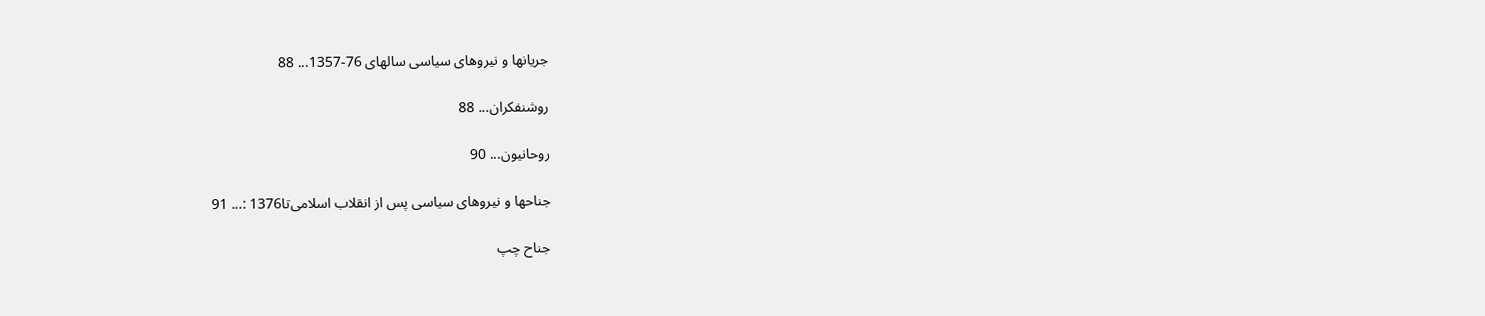جریانها و نیروهای سیاسی سالهای 76-1357... 88

روشنفکران... 88

روحانیون... 90

جناحها و نیروهای سیاسی پس از انقلاب اسلامی‌تا1376 :... 91

جناح چپ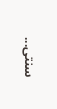سنتی...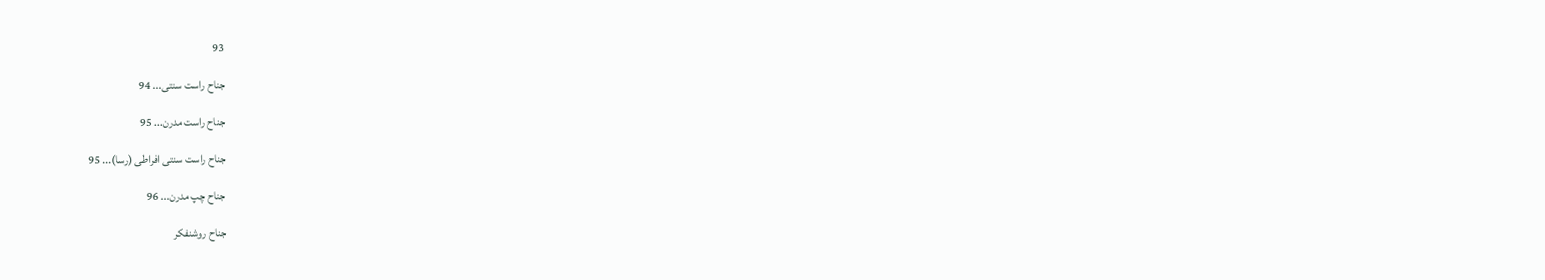93

جناح راست سنتی... 94

جناح راست مدرن... 95

جناح راست سنتی افراطی (رسا)... 95

جناح چپ مدرن... 96

جناح روشنفکر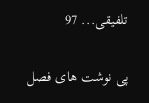تلفیقی... 97

پی نوشت های فصل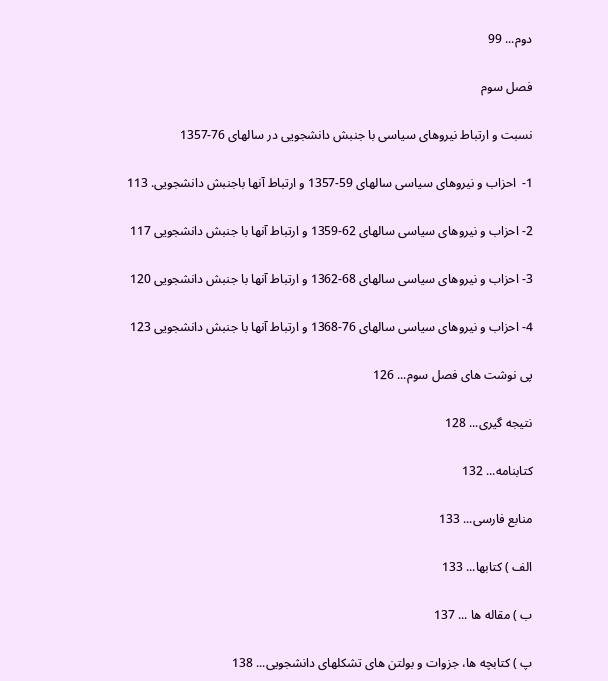دوم... 99

فصل سوم

نسبت و ارتباط نیروهای سیاسی با جنبش دانشجویی در سالهای 76-1357

1-  احزاب و نیروهای سیاسی سالهای 59-1357 و ارتباط آنها باجنبش دانشجویی. 113

2- احزاب و نیروهای سیاسی سالهای 62-1359 و ارتباط آنها با جنبش دانشجویی 117

3- احزاب و نیروهای سیاسی سالهای 68-1362 و ارتباط آنها با جنبش دانشجویی 120

4- احزاب و نیروهای سیاسی سالهای 76-1368 و ارتباط آنها با جنبش دانشجویی 123

پی نوشت های فصل سوم... 126

نتیجه گیری... 128

کتابنامه... 132

منابع فارسی... 133

الف ) کتابها... 133

ب ) مقاله ها ... 137

پ ) کتابچه ها، جزوات و بولتن های تشکلهای دانشجویی... 138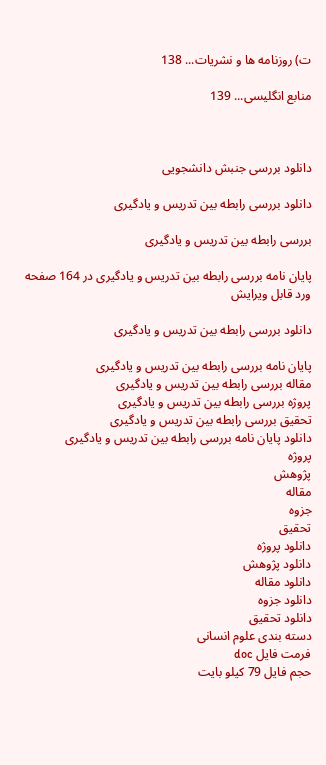ت) روزنامه ها و نشریات... 138

منابع انگلیسی... 139



دانلود بررسی جنبش دانشجویی

دانلود بررسی رابطه بین تدریس و یادگیری

بررسی رابطه بین تدریس و یادگیری

پایان نامه بررسی رابطه بین تدریس و یادگیری در 164 صفحه ورد قابل ویرایش

دانلود بررسی رابطه بین تدریس و یادگیری

پایان نامه بررسی رابطه بین تدریس و یادگیری
مقاله بررسی رابطه بین تدریس و یادگیری
پروژه بررسی رابطه بین تدریس و یادگیری
تحقیق بررسی رابطه بین تدریس و یادگیری
دانلود پایان نامه بررسی رابطه بین تدریس و یادگیری
پروژه
پژوهش
مقاله
جزوه
تحقیق
دانلود پروژه
دانلود پژوهش
دانلود مقاله
دانلود جزوه
دانلود تحقیق
دسته بندی علوم انسانی
فرمت فایل doc
حجم فایل 79 کیلو بایت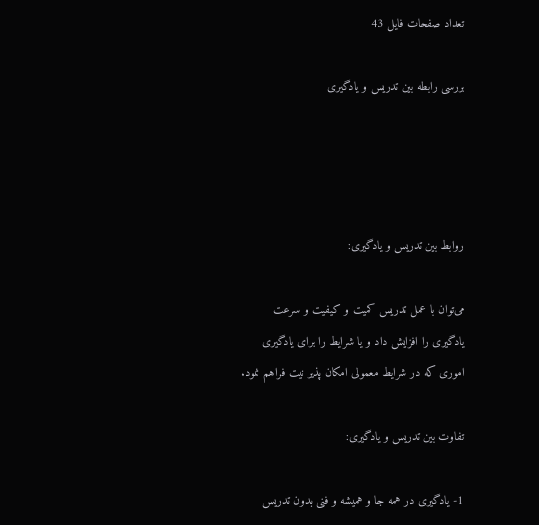تعداد صفحات فایل 43

بررسی رابطه بین تدریس و یادگیری




روابط بین تدریس و یادگیری:

می‌توان با عمل تدریس کمیت و کیفیت و سرعت یادگیری را افزایش داد و یا شرایط را برای یادگیری اموری که در شرایط معمولی امکان پذیر نیت فراهم نمود.

تفاوت بین تدریس و یادگیری:

1- یادگیری در همه جا و همیشه و فنی بدون تدریس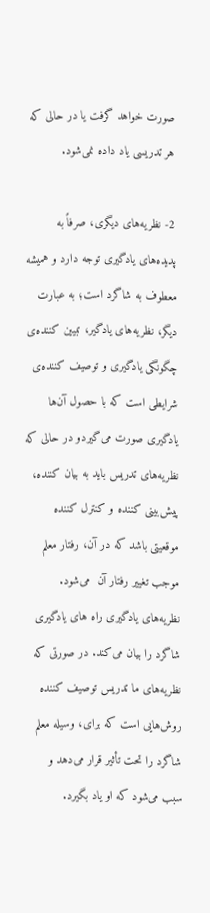صورت خواهد گرفت یا در حالی که هر تدریسی یاد داده نمی‌شود.

2- نظریه‌های دیگری، صرفاً به پدیده‌های یادگیری توجه دارد و همیشه معطوف به شاگرد است؛ به عبارت دیگر، نظریه‌های یادگیر، تبیین کننده‌ی چگونگی یادگیری و توصیف کننده‌ی شرایطی است که با حصول آن‌ها یادگیری صورت می‌گیردو در حالی که نظریه‌های تدریس باید به بیان کننده، پیش‌بینی کننده و کنترل کننده موقعیتی باشد که در آن، رفتار معلم موجب تغییر رفتار آن  می‌شود. نظریه‌های یادگیری راه های یادگیری شاگرد را بیان می‌کند. در صورتی که نظریه‌های ما تدریس توصیف کننده روش‌هایی است که برای، وسیله معلم شاگرد را تحت تأثیر قرار می‌دهد و سبب می‌شود که او یاد بگیرد.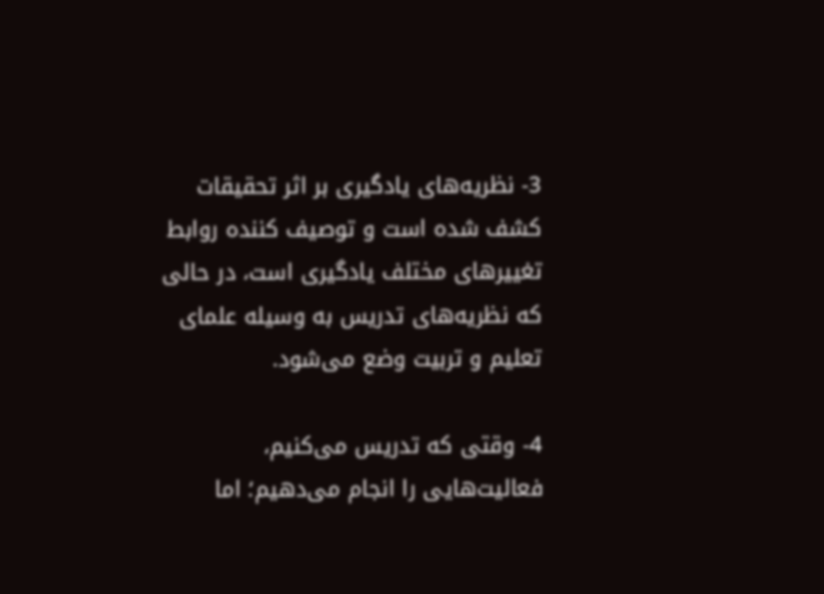3- نظریه‌های یادگیری بر اثر تحقیقات کشف شده است و توصیف کننده روابط تغییرهای مختلف یادگیری است، در حالی که نظریه‌های تدریس به وسیله علمای تعلیم و تربیت وضع می‌شود.

4- وقتی که تدریس می‌کنیم، فعالیت‌هایی را انجام می‌دهیم؛ اما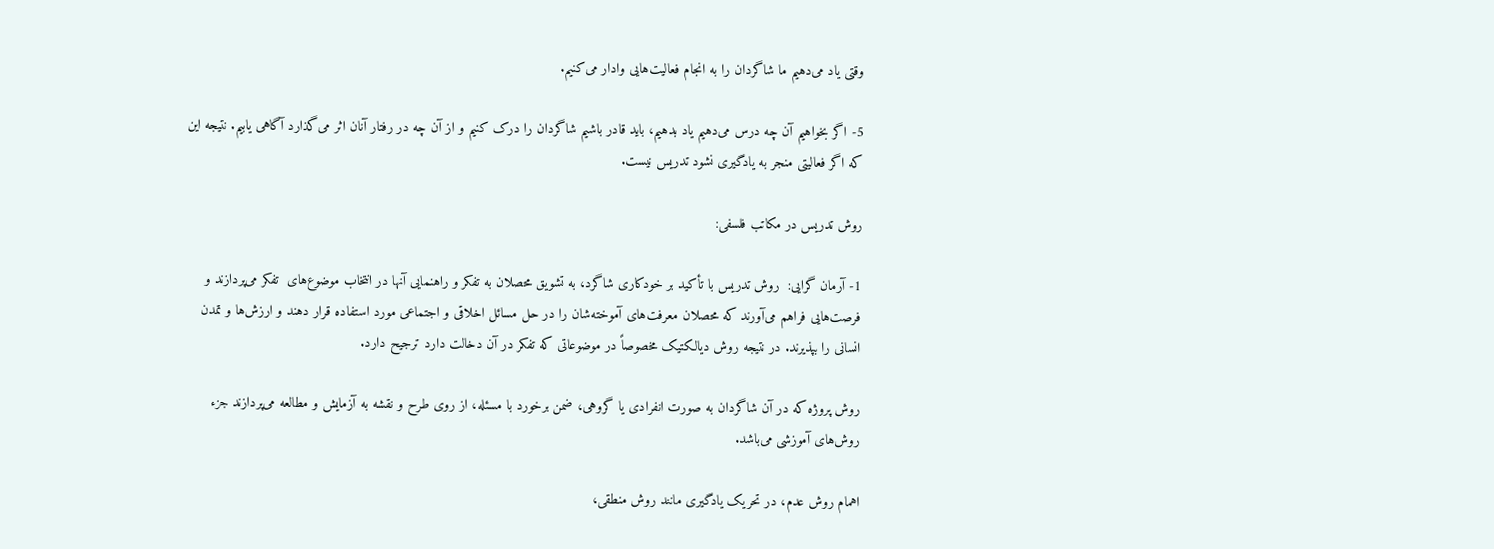وقتی یاد می‌دهیم ما شاگردان را به انجام فعالیت‌هایی وادار می‌کنیم.

5- اگر بخواهیم آن چه درس می‌دهیم یاد بدهیم، باید قادر باشیم شاگردان را درک کنیم و از آن چه در رفتار آنان اثر می‌گذارد آگاهی یابیم. نتیجه این که اگر فعالیتی منجر به یادگیری نشود تدریس نیست.

روش تدریس در مکاتب فلسفی:

1- آرمان گرایی:  روش تدریس با تأکید بر خودکاری شاگرد، به تشویق محصلان به تفکر و راهنمایی آنها در انتخاب موضوع‌های  تفکر می‌پردازند و فرصت‌هایی فراهم می‌آورند که محصلان معرفت‌های آموخته‌شان را در حل مسائل اخلاقی و اجتماعی مورد استفاده قرار دهند و ارزش‌‌ها و تمدن انسانی را بپذیرند. در نتیجه روش دیالکتیک مخصوصاً در موضوعاتی که تفکر در آن دخالت دارد ترجیح دارد.

روش پروژه که در آن شاگردان به صورت انفرادی یا گروهی، ضمن برخورد با مسئله، از روی طرح و نقشه به آزمایش و مطالعه می‌پردازند جزء رو‌ش‌های آموزشی می‌باشد.

اهمام روش عدم، در تحریک یادگیری مانند روش منطقی،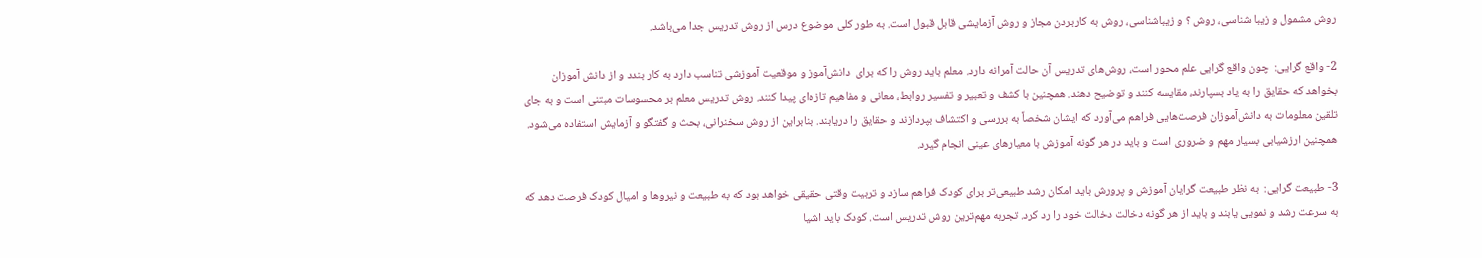روش مشمول و زیبا شناسی، روش ؟ و زیباشناسی، روش به کاربردن مجاز و روش آزمایشی قابل قبول است. به طور کلی موضوع درس از روش تدریس جدا می‌باشد.

2- واقع گرایی:  چون واقع گرایی علم محور است، روش‌های تدریس آن حالت آمرانه دارد. معلم باید روش را که برای  دانش‌آموز و موقعیت آموزشی تناسب دارد به کار بندد و از دانش آموزان بخواهد که حقایق را به یاد بسپارند، مقایسه کنند و توضیح دهند. همچنین با کشف و تعبیر و تفسیر روابط، معانی و مفاهیم تازه‌ای پیدا کنند. روش تدریس معلم بر محسوسات مبتنی است و به جای تلقین معلومات به دانش‌آموزان فرصت‌هایی فراهم می‌آورد که ایشان شخصاً به بررسی و اکتشاف بپردازند و حقایق را دریابند. بنابراین از روش سخنرانی، بحث و گفتگو و آزمایش استفاده می‌شود. همچنین ارزشیابی بسیار مهم و ضروری است و باید در هر گونه آموزش با معیارهای عینی انجام گیرد.

3- طبیعت گرایی:  به نظر طبیعت گرایان آموزش و پرورش باید امکان رشد طبیعی‌تر برای کودک فراهم سازد و تربیت وقتی حقیقی خواهد بود که به طبیعت و نیروها و امیال کودک فرصت دهد که به سرعت رشد و نمویی یابند و باید از هر گونه دخالت دخالت خود را رد کرد. تجربه مهم‌ترین روش تدریس است. کودک باید اشیا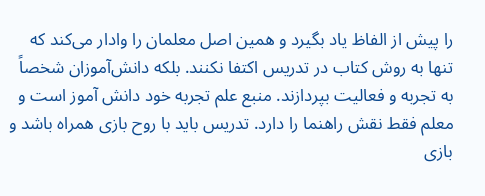را پیش از الفاظ یاد بگیرد و همین اصل معلمان را وادار می‌کند که تنها به روش کتاب در تدریس اکتفا نکنند. بلکه دانش‌آموزان شخصاً به تجربه و فعالیت بپردازند. منبع علم تجربه خود دانش آموز است و معلم فقط نقش راهنما را دارد. تدریس باید با روح بازی همراه باشد و بازی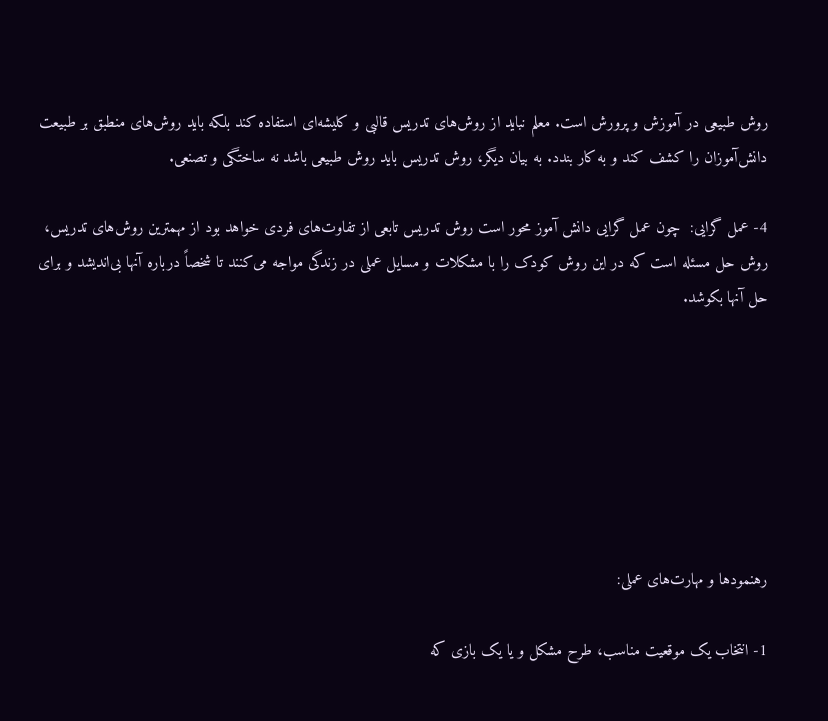روش طبیعی در آموزش و پرورش است. معلم نباید از روش‌های تدریس قالبی و کلیشه‌ای استفاده کند بلکه باید روش‌های منطبق بر طبیعت دانش‌‌آموزان را کشف کند و به کار بندد. به بیان دیگر، روش تدریس باید روش طبیعی باشد نه ساختگی و تصنعی.

4- عمل گرایی:  چون عمل گرایی دانش آموز محور است روش تدریس تابعی از تفاوت‌های فردی خواهد بود از مهمترین روش‌های تدریس، روش حل مسئله است که در این روش کودک را با مشکلات و مسایل عملی در زندگی مواجه می‌کنند تا شخصاً درباره آنها بی‌اندیشد و برای حل‌ آنها بکوشد.







رهنمود‌ها و مهارت‌های عملی:

1- انتخاب یک موقعیت مناسب، طرح مشکل و یا یک بازی که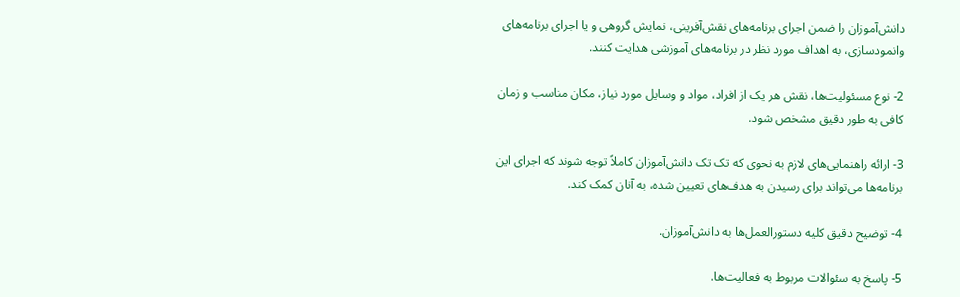دانش‌آموزان را ضمن اجرای برنامه‌های نقش‌آفرینی، نمایش گروهی و یا اجرای برنامه‌های وانمودسازی، به اهداف مورد نظر در برنامه‌های آموزشی هدایت کنند.

2- نوع مسئولیت‌ها، نقش هر یک از افراد، مواد و وسایل مورد نیاز، مکان مناسب و زمان کافی به طور دقیق مشخص شود.

3- ارائه راهنمایی‌های لازم به نحوی که تک تک دانش‌آموزان کاملاً توجه شوند که اجرای این برنامه‌ها می‌تواند برای رسیدن به هدف‌های تعیین شده، به آنان کمک کند.

4- توضیح دقیق کلیه دستورالعمل‌ها به دانش‌آموزان.

5- پاسخ به سئوالات مربوط به فعالیت‌ها.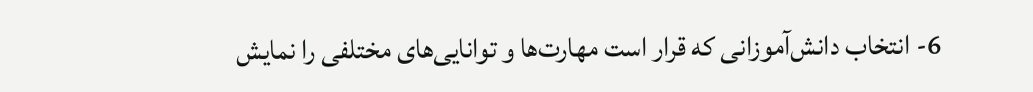6- انتخاب دانش‌آموزانی که قرار است مهارت‌ها و توانایی‌های مختلفی را نمایش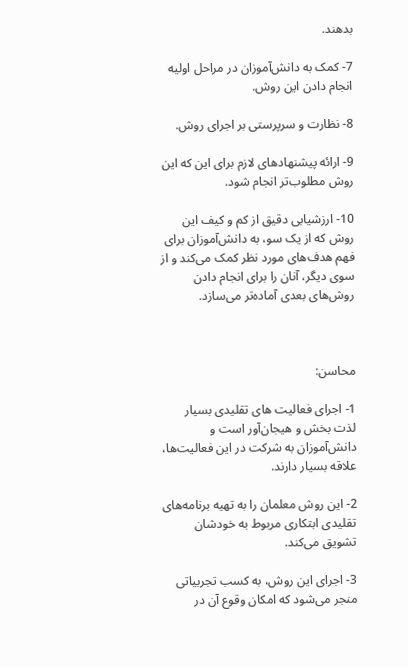بدهند.

7- کمک به دانش‌آموزان در مراحل اولیه انجام دادن این روش.

8- نظارت و سرپرستی بر اجرای روش.

9- ارائه پیشنهادهای لازم برای این که این روش مطلوب‌تر انجام شود.

10- ارزشیابی دقیق از کم و کیف این روش که از یک سو، به دانش‌آموزان برای فهم هدف‌های مورد نظر کمک می‌کند و از سوی دیگر، آنان را برای انجام دادن روش‌های بعدی آماده‌تر می‌سازد.



محاسن:

1- اجرای فعالیت های تقلیدی بسیار لذت بخش و هیجان‌آور است و دانش‌آموزان به شرکت در این فعالیت‌ها، علاقه بسیار دارند.

2- این روش معلمان را به تهیه برنامه‌های تقلیدی ابتکاری مربوط به خودشان تشویق می‌کند.

3- اجرای این روش، به کسب تجربیاتی منجر می‌شود که امکان وقوع آن در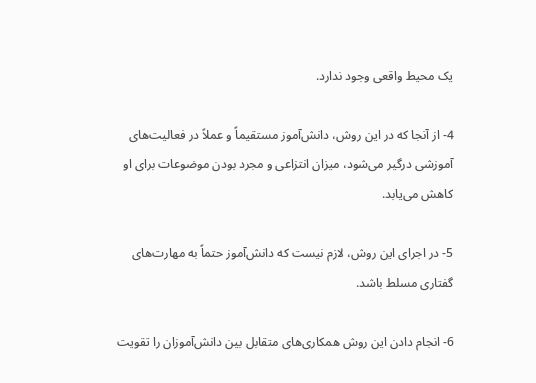یک محیط واقعی وجود ندارد.

4- از آنجا که در این روش، دانش‌آموز مستقیماً و عملاً در فعالیت‌های آموزشی درگیر می‌شود، میزان انتزاعی و مجرد بودن موضوعات برای او کاهش می‌یابد.

5- در اجرای این روش، لازم نیست که دانش‌آموز حتماً به مهارت‌های گفتاری مسلط باشد.

6- انجام دادن این روش همکاری‌های متقابل بین دانش‌آموزان را تقویت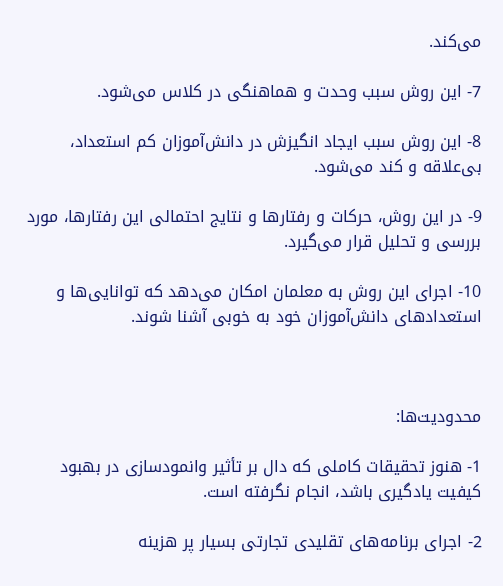می‌کند.

7- این روش سبب وحدت و هماهنگی در کلاس می‌شود.

8- این روش سبب ایجاد انگیزش در دانش‌آموزان کم استعداد، بی‌علاقه و کند می‌شود.

9- در این روش، حرکات و رفتارها و نتایج احتمالی این رفتارها، مورد بررسی و تحلیل قرار می‌گیرد.

10- اجرای این روش به معلمان امکان می‌دهد که توانایی‌ها و استعدادهای دانش‌آموزان خود به خوبی آشنا شوند.



محدودیت‌ها:

1- هنوز تحقیقات کاملی که دال بر تأثیر وانمودسازی در بهبود کیفیت یادگیری باشد، انجام نگرفته است.

2- اجرای برنامه‌های تقلیدی تجارتی بسیار پر هزینه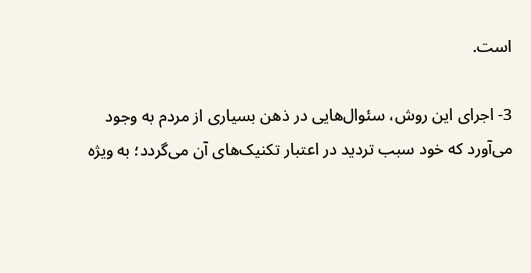است.

3- اجرای این روش، سئوال‌هایی در ذهن بسیاری از مردم به وجود می‌آورد که خود سبب تردید در اعتبار تکنیک‌های آن می‌گردد؛ به ویژه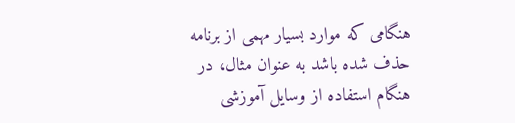هنگامی که موارد بسیار مهمی از برنامه حذف شده باشد به عنوان مثال، در هنگام استفاده از وسایل آموزشی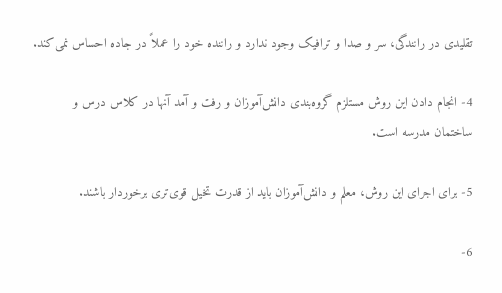تقلیدی در رانندگی، سر و صدا و ترافیک وجود ندارد و راننده خود را عملاً در جاده احساس نمی‌کند.

4- انجام دادن این روش مستلزم گروه‌بندی دانش‌آموزان و رفت و آمد آنها در کلاس درس و ساختمان مدرسه است.

5- برای اجرای این روش، معلم و دانش‌آموزان باید از قدرت تخیل قوی‌تری برخوردار باشند.

6-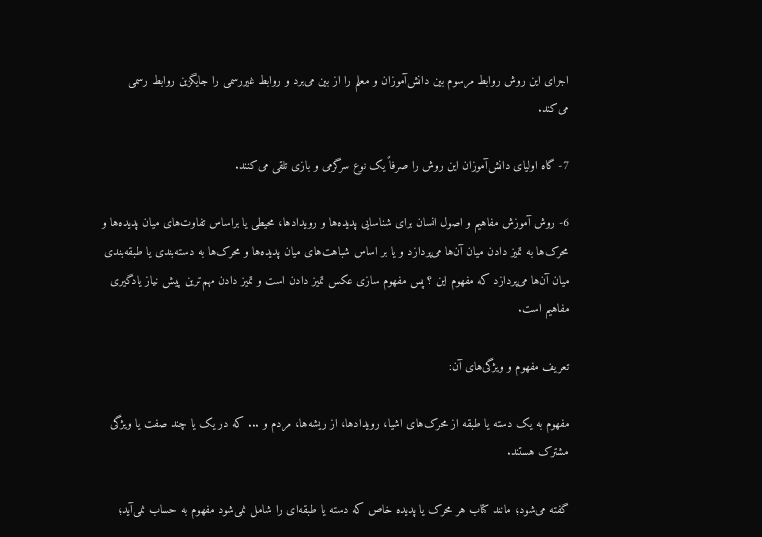اجرای این روش روابط مرسوم بین‌ دانش‌آموزان و معلم را از بین می‌برد و روابط غیررسمی را جایگزین روابط رسمی می‌کند.

7- گاه اولیای دانش‌آموزان این روش را صرفاً یک نوع سرگرمی و بازی تلقی می‌کنند.

6- روش آموزش مفاهیم و اصول انسان برای شناسایی پدیده‌ها و رویدادها، محیطی یا براساس تفاوت‌های میان پدیده‌ها و محرک‌ها به تمیز دادن میان آ‌ن‌ها می‌پردازد و یا بر اساس شباهت‌های میان پدیده‌ها و محرک‌ها به دسته‌بندی یا طبقه‌بندی میان آن‌ها می‌پردازد که مفهوم این ؟ پس مفهوم سازی عکس تمیز دادن است و تمیز دادن مهم‌ترین پیش نیاز یادگیری مفاهیم است.

تعریف مفهوم و ویژگی‌های آن:

مفهوم به یک دسته یا طبقه از محرک‌های اشیا، رویدادها، از ریشه‌ها، مردم و ... که در یک یا چند صفت یا ویژگی مشترک هستند.

گفته می‌شود؛ مانند کتاب هر محرک یا پدیده خاص که دسته یا طبقه‌ای را شامل نمی‌شود مفهوم به حساب نمی‌آید؛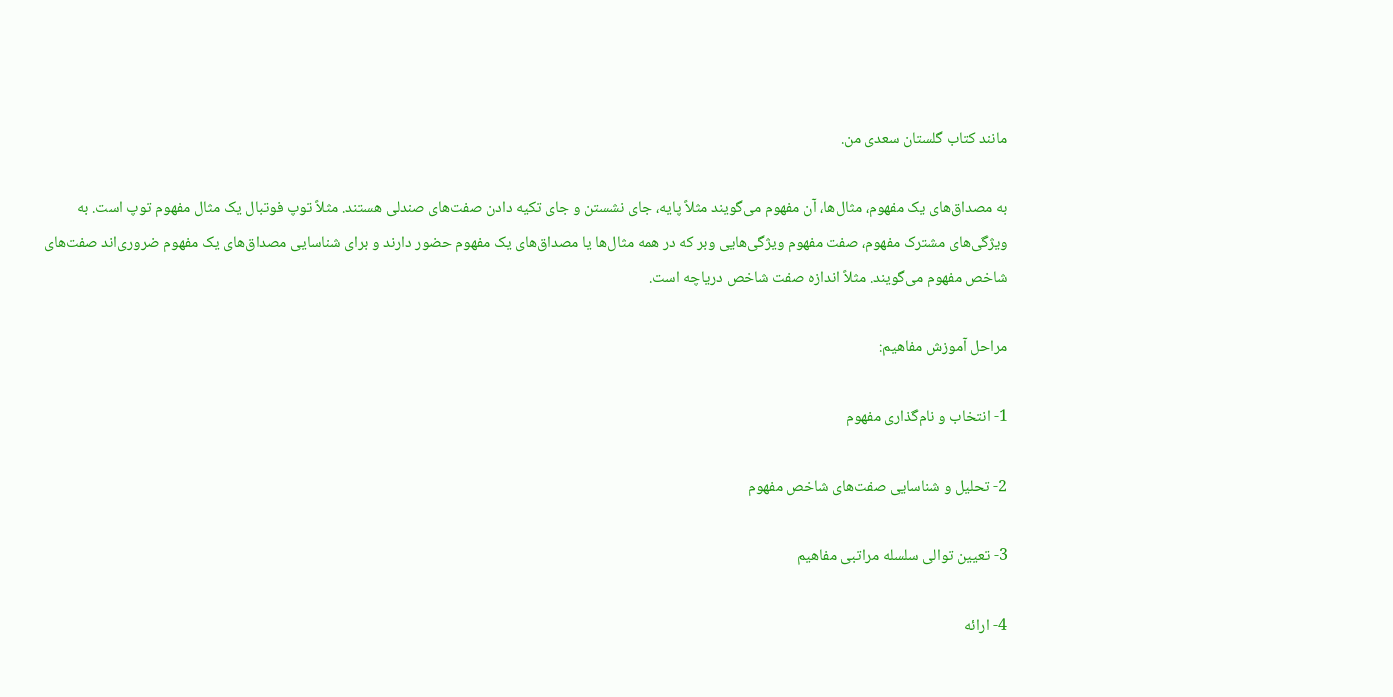مانند کتاب گلستان سعدی من.

به مصداق‌های یک مفهوم، مثال‌ها، آن مفهوم می‌گویند مثلاً پایه، جای نشستن و جای تکیه دادن صفت‌های صندلی هستند. مثلاً توپ فوتبال یک مثال مفهوم‌ توپ است. به ویژگی‌های مشترک مفهوم، صفت مفهوم ویژگی‌هایی وبر که در همه مثال‌ها یا مصداق‌های یک مفهوم حضور دارند و برای شناسایی مصداق‌های یک مفهوم ضروری‌اند صفت‌های شاخص مفهوم می‌گویند. مثلاً اندازه صفت شاخص دریاچه است.

مراحل آموزش مفاهیم:

1- انتخاب و نام‌گذاری مفهوم

2- تحلیل و شناسایی صفت‌های شاخص مفهوم

3- تعیین توالی سلسله مراتبی مفاهیم

4- ارائه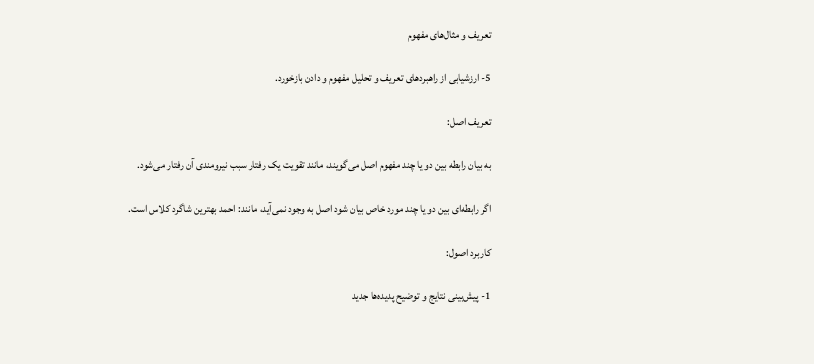تعریف و مثال‌های مفهوم

5- ارزشیابی از راهبردهای تعریف و تحلیل مفهوم و دادن بازخورد.

تعریف اصل:

به بیان رابطه بین دو یا چند مفهوم اصل می‌گویند، مانند تقویت یک رفتار سبب نیرومندی آن رفتار می‌شود.

اگر رابطه‌ای بین دو یا چند مورد خاص بیان شود اصل به وجود نمی‌آید، مانند: احمد بهترین شاگرد کلاس است.

کاربرد اصول:

1- پیش‌بینی نتایج و توضیح پدیده‌ها جدید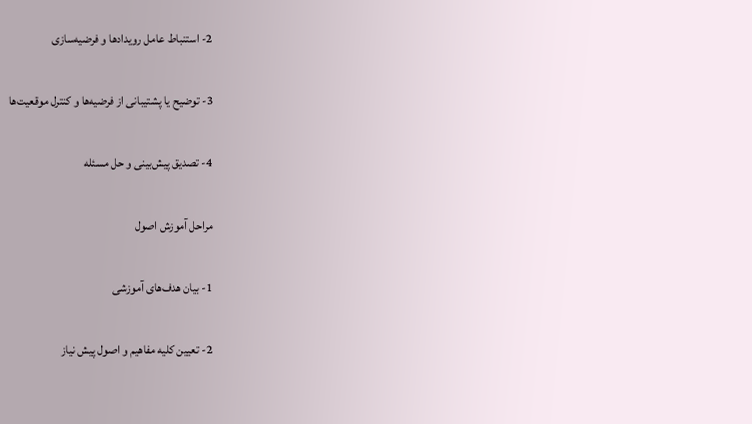2- استنباط عامل رویدادها و فرضیه‌سازی

3- توضیح یا پشتیبانی از فرضیه‌ها و کنترل موقعیت‌ها

4- تصدیق پیش‌بینی و حل مسئله

مراحل آموزش اصول

1- بیان هدف‌های آموزشی

2- تعیین کلیه مفاهیم و اصول پیش ‌نیاز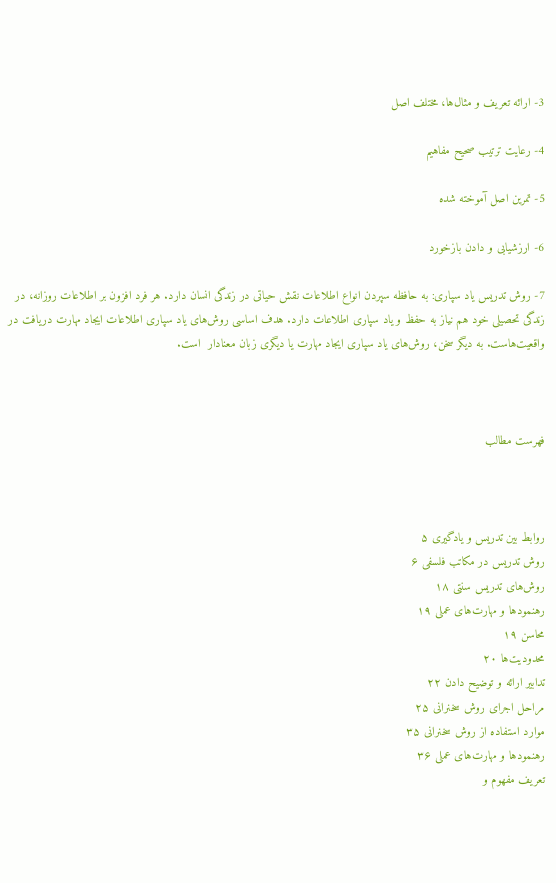3- ارائه تعریف و مثال‌ها، مختلف اصل

4- رعایت‌ ترتیب صحیح مفاهیم

5- تمرین اصل آموخته شده

6- ارزشیابی و دادن بازخورد

7- روش تدریس یاد سپاری: به حافظه سپردن انواع اطلاعات نقش حیاتی در زندگی انسان دارد. هر فرد افزون بر اطلاعات روزانه، در زندگی تحصیلی خود هم نیاز به حفظ و یاد سپاری اطلاعات دارد. هدف اساسی روش‌های یاد سپاری اطلاعات ایجاد مهارت دریافت در  واقعیت‌هاست. به دیگر سخن، روش‌های یاد سپاری ایجاد مهارت یا دیگری زبان معنادار  است.



فهرست مطالب



روابط بین تدریس و یادگیری ۵
روش تدریس در مکاتب فلسفی ۶
روش‌های تدریس سنتی ۱۸
رهنمودها و مهارت‌های عملی ۱۹
محاسن ۱۹
محدودیت‌‌ها ۲۰
تدابیر ارائه و توضیح دادن ۲۲
مراحل اجرای روش سخنرانی ۲۵
موارد استفاده از روش سخنرانی ۳۵
رهنمودها و مهارت‌های عملی ۳۶
تعریف مفهوم و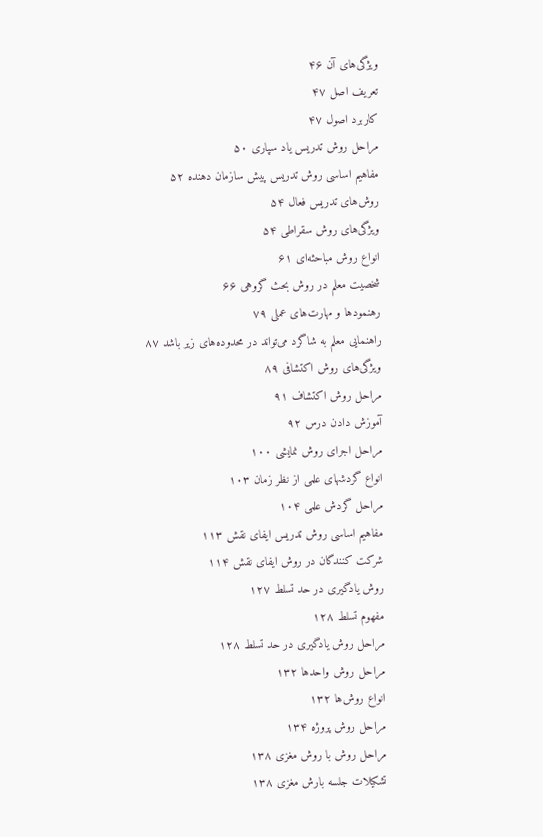ویژگی‌های آن ۴۶
تعریف اصل ۴۷
کاربرد اصول ۴۷
مراحل روش تدریس یاد سپاری ۵۰
مفاهیم اساسی روش تدریس پیش سازمان دهنده ۵۲
روش‌های تدریس فعال ۵۴
ویژگی‌های روش سقراطی ۵۴
انواع روش مباحثه‌ای ۶۱
شخصیت معلم در روش بحث گروهی ۶۶
رهنمودها و مهارت‌های عملی ۷۹
راهنمایی معلم به شاگرد می‌تواند در محدوده‌های زیر باشد ۸۷
ویژگی‌های روش اکتشافی ۸۹
مراحل روش اکتشاف ۹۱
آموزش دادن درس ۹۲
مراحل اجرای روش نمایشی ۱۰۰
انواع گردشهای علمی از نظر زمان ۱۰۳
مراحل گردش علمی ۱۰۴
مفاهیم اساسی روش تدریس ایفای نقش ۱۱۳
شرکت کنندگان در روش ایفای نقش ۱۱۴
روش یادگیری در حد تسلط ۱۲۷
مفهوم تسلط ۱۲۸
مراحل روش یادگیری در حد تسلط ۱۲۸
مراحل روش واحدها ۱۳۲
انواع روش‌ها ۱۳۲
مراحل روش پروژه ۱۳۴
مراحل روش با روش مغزی ۱۳۸
تشکیلات جلسه بارش مغزی ۱۳۸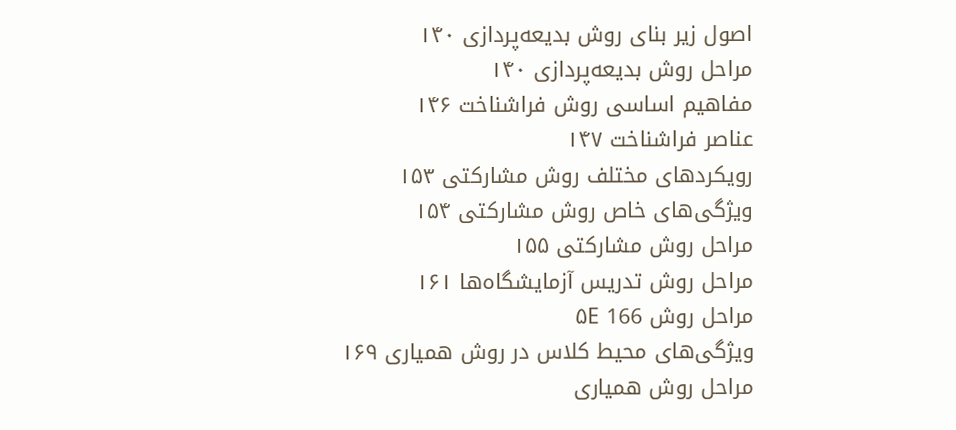اصول زیر بنای روش بدیعه‌پردازی ۱۴۰
مراحل روش بدیعه‌پردازی ۱۴۰
مفاهیم اساسی روش فراشناخت ۱۴۶
عناصر فراشناخت ۱۴۷
رویکردهای مختلف روش مشارکتی ۱۵۳
ویژگی‌های خاص روش مشارکتی ۱۵۴
مراحل روش مشارکتی ۱۵۵
مراحل روش تدریس آزمایشگاه‌ها ۱۶۱
مراحل روش ۵E 166
ویژگی‌های محیط کلاس در روش همیاری ۱۶۹
مراحل روش همیاری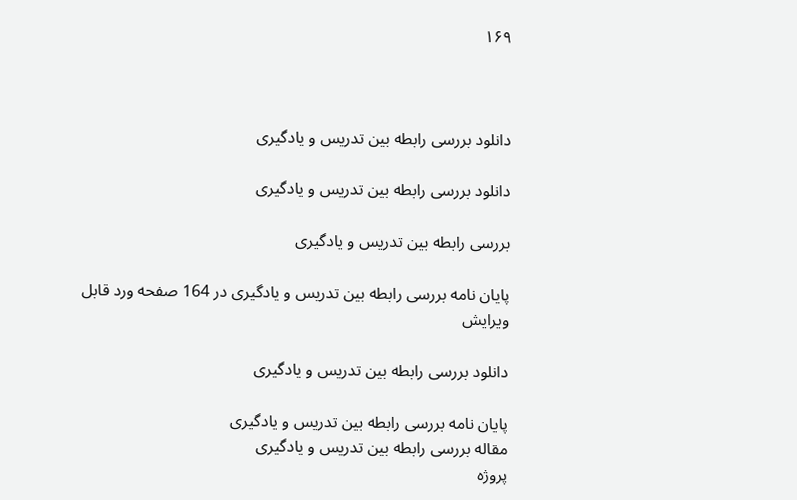۱۶۹



دانلود بررسی رابطه بین تدریس و یادگیری

دانلود بررسی رابطه بین تدریس و یادگیری

بررسی رابطه بین تدریس و یادگیری

پایان نامه بررسی رابطه بین تدریس و یادگیری در 164 صفحه ورد قابل ویرایش

دانلود بررسی رابطه بین تدریس و یادگیری

پایان نامه بررسی رابطه بین تدریس و یادگیری
مقاله بررسی رابطه بین تدریس و یادگیری
پروژه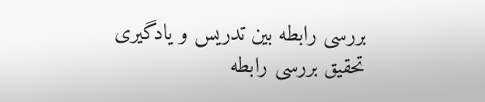بررسی رابطه بین تدریس و یادگیری
تحقیق بررسی رابطه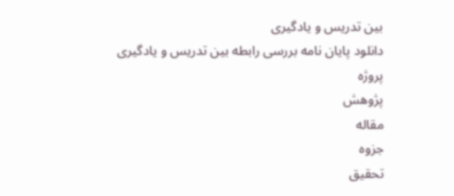بین تدریس و یادگیری
دانلود پایان نامه بررسی رابطه بین تدریس و یادگیری
پروژه
پژوهش
مقاله
جزوه
تحقیق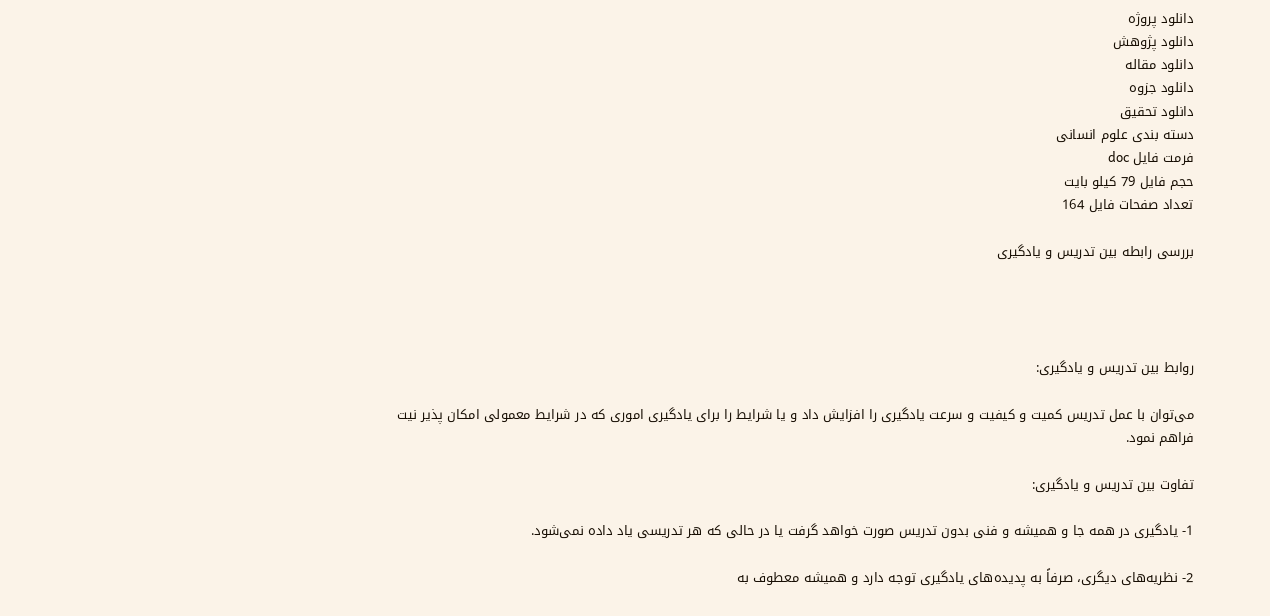دانلود پروژه
دانلود پژوهش
دانلود مقاله
دانلود جزوه
دانلود تحقیق
دسته بندی علوم انسانی
فرمت فایل doc
حجم فایل 79 کیلو بایت
تعداد صفحات فایل 164

بررسی رابطه بین تدریس و یادگیری




روابط بین تدریس و یادگیری:

می‌توان با عمل تدریس کمیت و کیفیت و سرعت یادگیری را افزایش داد و یا شرایط را برای یادگیری اموری که در شرایط معمولی امکان پذیر نیت فراهم نمود.

تفاوت بین تدریس و یادگیری:

1- یادگیری در همه جا و همیشه و فنی بدون تدریس صورت خواهد گرفت یا در حالی که هر تدریسی یاد داده نمی‌شود.

2- نظریه‌های دیگری، صرفاً به پدیده‌های یادگیری توجه دارد و همیشه معطوف به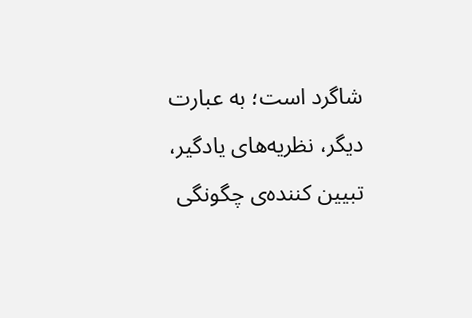شاگرد است؛ به عبارت دیگر، نظریه‌های یادگیر، تبیین کننده‌ی چگونگی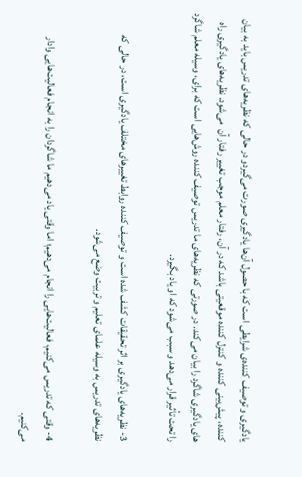یادگیری و توصیف کننده‌ی شرایطی است که با حصول آن‌ها یادگیری صورت می‌گیردو در حالی که نظریه‌های تدریس باید به بیان کننده، پیش‌بینی کننده و کنترل کننده موقعیتی باشد که در آن، رفتار معلم موجب تغییر رفتار آن  می‌شود. نظریه‌های یادگیری راه های یادگیری شاگرد را بیان می‌کند. در صورتی که نظریه‌های ما تدریس توصیف کننده روش‌هایی است که برای، وسیله معلم شاگرد را تحت تأثیر قرار می‌دهد و سبب می‌شود که او یاد بگیرد.

3- نظریه‌های یادگیری بر اثر تحقیقات کشف شده است و توصیف کننده روابط تغییرهای مختلف یادگیری است، در حالی که نظریه‌های تدریس به وسیله علمای تعلیم و تربیت وضع می‌شود.

4- وقتی که تدریس می‌کنیم، فعالیت‌هایی را انجام می‌دهیم؛ اما وقتی یاد می‌دهیم ما شاگردان را به انجام فعالیت‌هایی وادار می‌کنیم.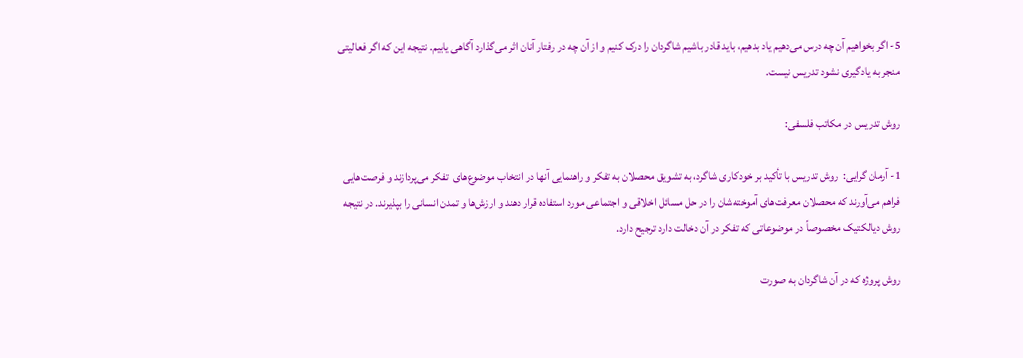5- اگر بخواهیم آن چه درس می‌دهیم یاد بدهیم، باید قادر باشیم شاگردان را درک کنیم و از آن چه در رفتار آنان اثر می‌گذارد آگاهی یابیم. نتیجه این که اگر فعالیتی منجر به یادگیری نشود تدریس نیست.

روش تدریس در مکاتب فلسفی:

1- آرمان گرایی:  روش تدریس با تأکید بر خودکاری شاگرد، به تشویق محصلان به تفکر و راهنمایی آنها در انتخاب موضوع‌های  تفکر می‌پردازند و فرصت‌هایی فراهم می‌آورند که محصلان معرفت‌های آموخته‌شان را در حل مسائل اخلاقی و اجتماعی مورد استفاده قرار دهند و ارزش‌‌ها و تمدن انسانی را بپذیرند. در نتیجه روش دیالکتیک مخصوصاً در موضوعاتی که تفکر در آن دخالت دارد ترجیح دارد.

روش پروژه که در آن شاگردان به صورت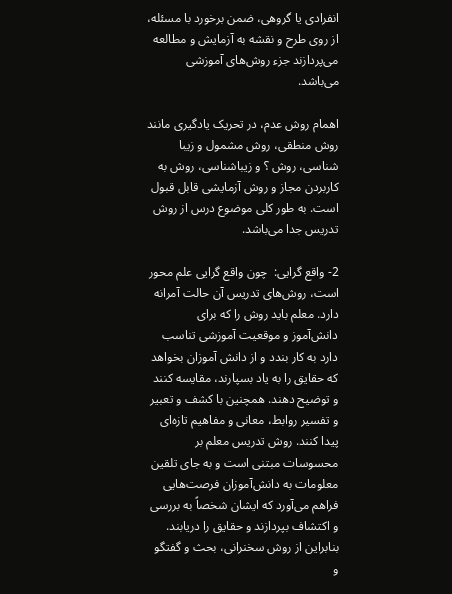انفرادی یا گروهی، ضمن برخورد با مسئله، از روی طرح و نقشه به آزمایش و مطالعه می‌پردازند جزء رو‌ش‌های آموزشی می‌باشد.

اهمام روش عدم، در تحریک یادگیری مانند روش منطقی، روش مشمول و زیبا شناسی، روش ؟ و زیباشناسی، روش به کاربردن مجاز و روش آزمایشی قابل قبول است. به طور کلی موضوع درس از روش تدریس جدا می‌باشد.

2- واقع گرایی:  چون واقع گرایی علم محور است، روش‌های تدریس آن حالت آمرانه دارد. معلم باید روش را که برای  دانش‌آموز و موقعیت آموزشی تناسب دارد به کار بندد و از دانش آموزان بخواهد که حقایق را به یاد بسپارند، مقایسه کنند و توضیح دهند. همچنین با کشف و تعبیر و تفسیر روابط، معانی و مفاهیم تازه‌ای پیدا کنند. روش تدریس معلم بر محسوسات مبتنی است و به جای تلقین معلومات به دانش‌آموزان فرصت‌هایی فراهم می‌آورد که ایشان شخصاً به بررسی و اکتشاف بپردازند و حقایق را دریابند. بنابراین از روش سخنرانی، بحث و گفتگو و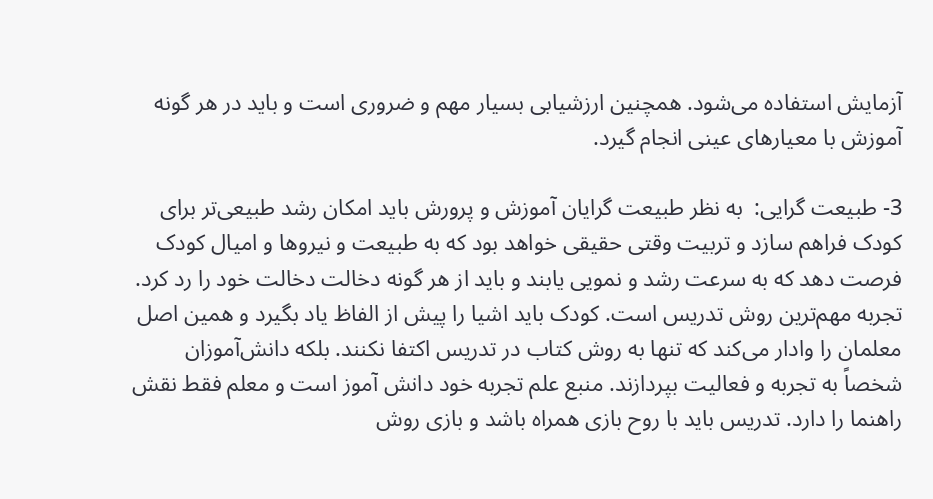آزمایش استفاده می‌شود. همچنین ارزشیابی بسیار مهم و ضروری است و باید در هر گونه آموزش با معیارهای عینی انجام گیرد.

3- طبیعت گرایی:  به نظر طبیعت گرایان آموزش و پرورش باید امکان رشد طبیعی‌تر برای کودک فراهم سازد و تربیت وقتی حقیقی خواهد بود که به طبیعت و نیروها و امیال کودک فرصت دهد که به سرعت رشد و نمویی یابند و باید از هر گونه دخالت دخالت خود را رد کرد. تجربه مهم‌ترین روش تدریس است. کودک باید اشیا را پیش از الفاظ یاد بگیرد و همین اصل معلمان را وادار می‌کند که تنها به روش کتاب در تدریس اکتفا نکنند. بلکه دانش‌آموزان شخصاً به تجربه و فعالیت بپردازند. منبع علم تجربه خود دانش آموز است و معلم فقط نقش راهنما را دارد. تدریس باید با روح بازی همراه باشد و بازی روش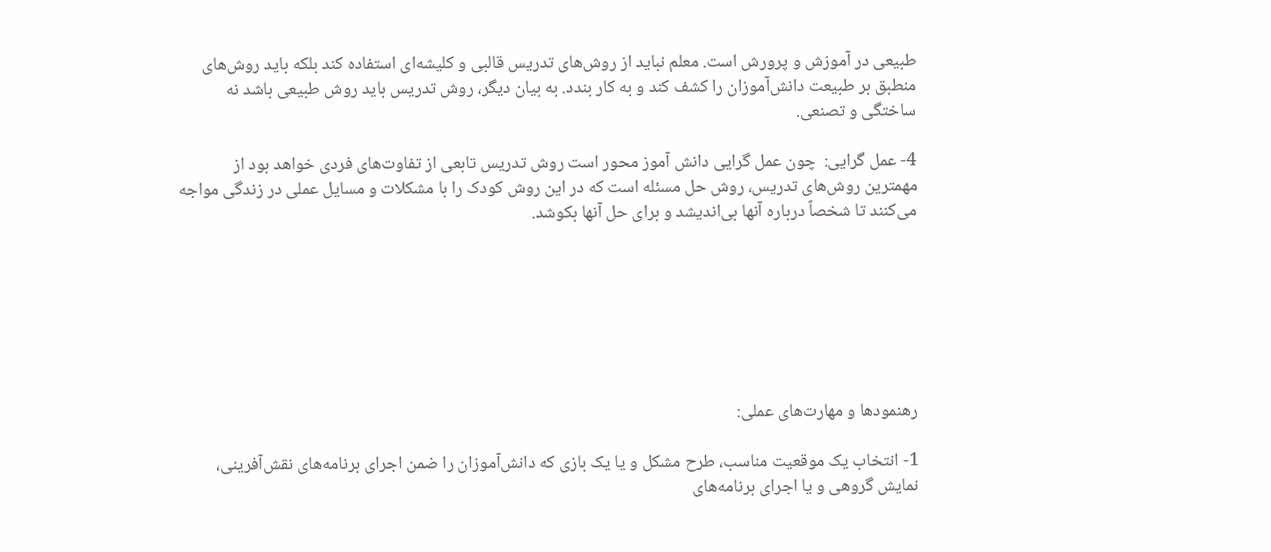طبیعی در آموزش و پرورش است. معلم نباید از روش‌های تدریس قالبی و کلیشه‌ای استفاده کند بلکه باید روش‌های منطبق بر طبیعت دانش‌‌آموزان را کشف کند و به کار بندد. به بیان دیگر، روش تدریس باید روش طبیعی باشد نه ساختگی و تصنعی.

4- عمل گرایی:  چون عمل گرایی دانش آموز محور است روش تدریس تابعی از تفاوت‌های فردی خواهد بود از مهمترین روش‌های تدریس، روش حل مسئله است که در این روش کودک را با مشکلات و مسایل عملی در زندگی مواجه می‌کنند تا شخصاً درباره آنها بی‌اندیشد و برای حل‌ آنها بکوشد.







رهنمود‌ها و مهارت‌های عملی:

1- انتخاب یک موقعیت مناسب، طرح مشکل و یا یک بازی که دانش‌آموزان را ضمن اجرای برنامه‌های نقش‌آفرینی، نمایش گروهی و یا اجرای برنامه‌های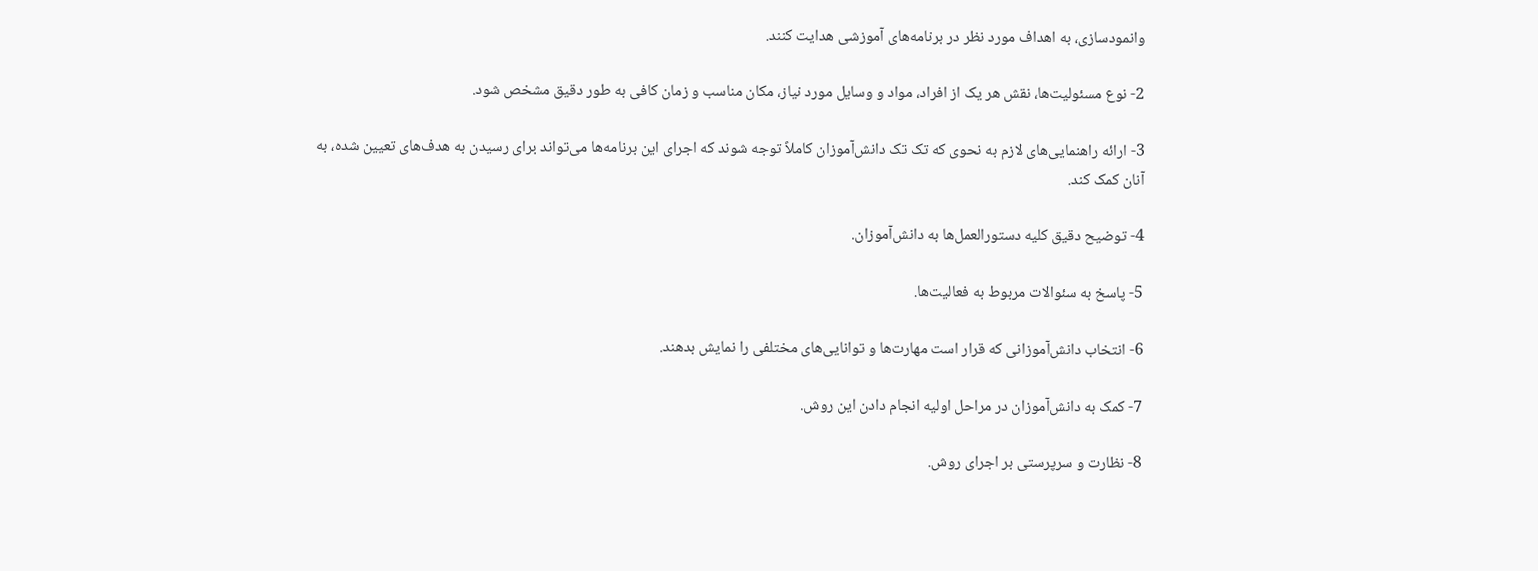وانمودسازی، به اهداف مورد نظر در برنامه‌های آموزشی هدایت کنند.

2- نوع مسئولیت‌ها، نقش هر یک از افراد، مواد و وسایل مورد نیاز، مکان مناسب و زمان کافی به طور دقیق مشخص شود.

3- ارائه راهنمایی‌های لازم به نحوی که تک تک دانش‌آموزان کاملاً توجه شوند که اجرای این برنامه‌ها می‌تواند برای رسیدن به هدف‌های تعیین شده، به آنان کمک کند.

4- توضیح دقیق کلیه دستورالعمل‌ها به دانش‌آموزان.

5- پاسخ به سئوالات مربوط به فعالیت‌ها.

6- انتخاب دانش‌آموزانی که قرار است مهارت‌ها و توانایی‌های مختلفی را نمایش بدهند.

7- کمک به دانش‌آموزان در مراحل اولیه انجام دادن این روش.

8- نظارت و سرپرستی بر اجرای روش.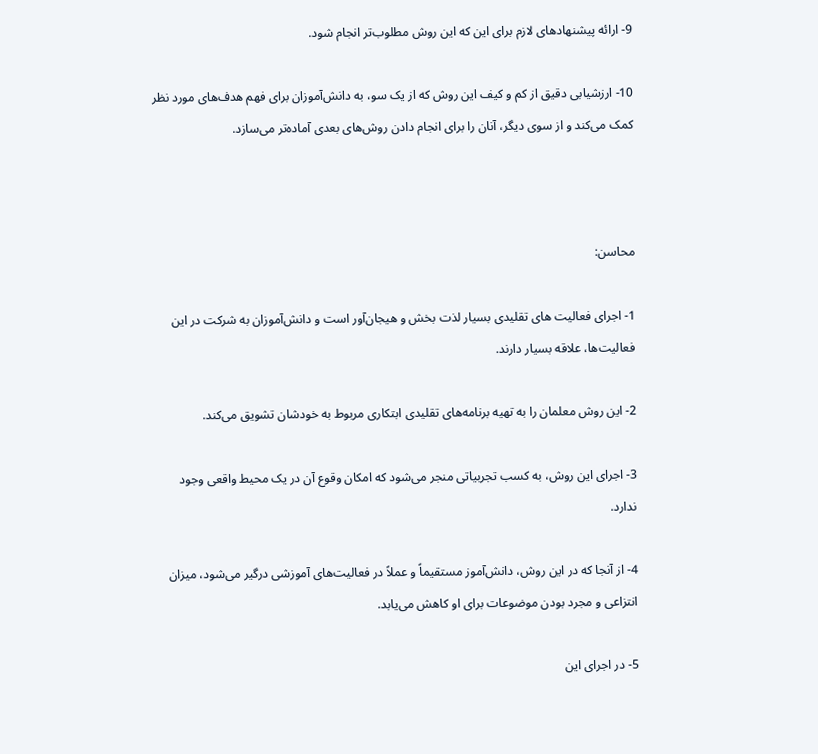9- ارائه پیشنهادهای لازم برای این که این روش مطلوب‌تر انجام شود.

10- ارزشیابی دقیق از کم و کیف این روش که از یک سو، به دانش‌آموزان برای فهم هدف‌های مورد نظر کمک می‌کند و از سوی دیگر، آنان را برای انجام دادن روش‌های بعدی آماده‌تر می‌سازد.



محاسن:

1- اجرای فعالیت های تقلیدی بسیار لذت بخش و هیجان‌آور است و دانش‌آموزان به شرکت در این فعالیت‌ها، علاقه بسیار دارند.

2- این روش معلمان را به تهیه برنامه‌های تقلیدی ابتکاری مربوط به خودشان تشویق می‌کند.

3- اجرای این روش، به کسب تجربیاتی منجر می‌شود که امکان وقوع آن در یک محیط واقعی وجود ندارد.

4- از آنجا که در این روش، دانش‌آموز مستقیماً و عملاً در فعالیت‌های آموزشی درگیر می‌شود، میزان انتزاعی و مجرد بودن موضوعات برای او کاهش می‌یابد.

5- در اجرای این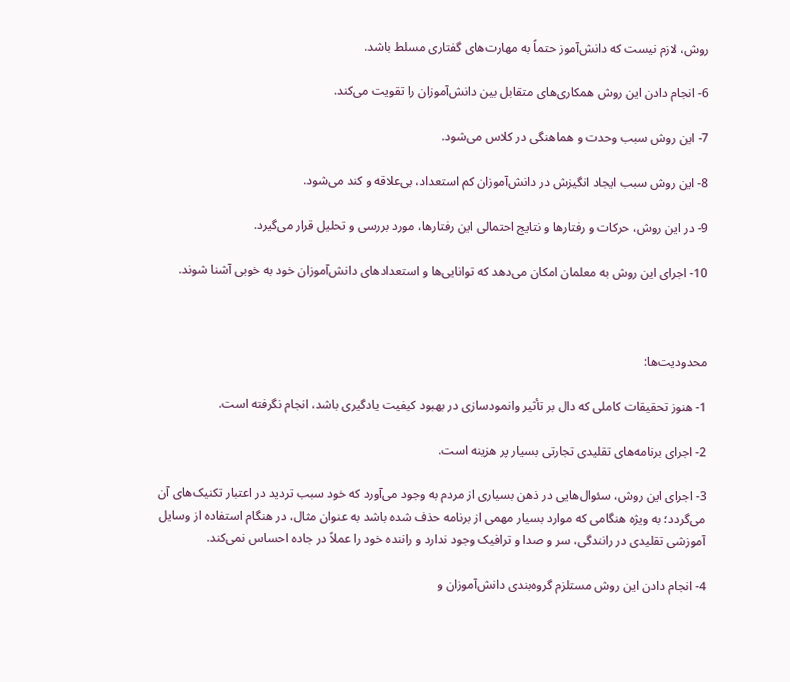روش، لازم نیست که دانش‌آموز حتماً به مهارت‌های گفتاری مسلط باشد.

6- انجام دادن این روش همکاری‌های متقابل بین دانش‌آموزان را تقویت می‌کند.

7- این روش سبب وحدت و هماهنگی در کلاس می‌شود.

8- این روش سبب ایجاد انگیزش در دانش‌آموزان کم استعداد، بی‌علاقه و کند می‌شود.

9- در این روش، حرکات و رفتارها و نتایج احتمالی این رفتارها، مورد بررسی و تحلیل قرار می‌گیرد.

10- اجرای این روش به معلمان امکان می‌دهد که توانایی‌ها و استعدادهای دانش‌آموزان خود به خوبی آشنا شوند.



محدودیت‌ها:

1- هنوز تحقیقات کاملی که دال بر تأثیر وانمودسازی در بهبود کیفیت یادگیری باشد، انجام نگرفته است.

2- اجرای برنامه‌های تقلیدی تجارتی بسیار پر هزینه است.

3- اجرای این روش، سئوال‌هایی در ذهن بسیاری از مردم به وجود می‌آورد که خود سبب تردید در اعتبار تکنیک‌های آن می‌گردد؛ به ویژه هنگامی که موارد بسیار مهمی از برنامه حذف شده باشد به عنوان مثال، در هنگام استفاده از وسایل آموزشی تقلیدی در رانندگی، سر و صدا و ترافیک وجود ندارد و راننده خود را عملاً در جاده احساس نمی‌کند.

4- انجام دادن این روش مستلزم گروه‌بندی دانش‌آموزان و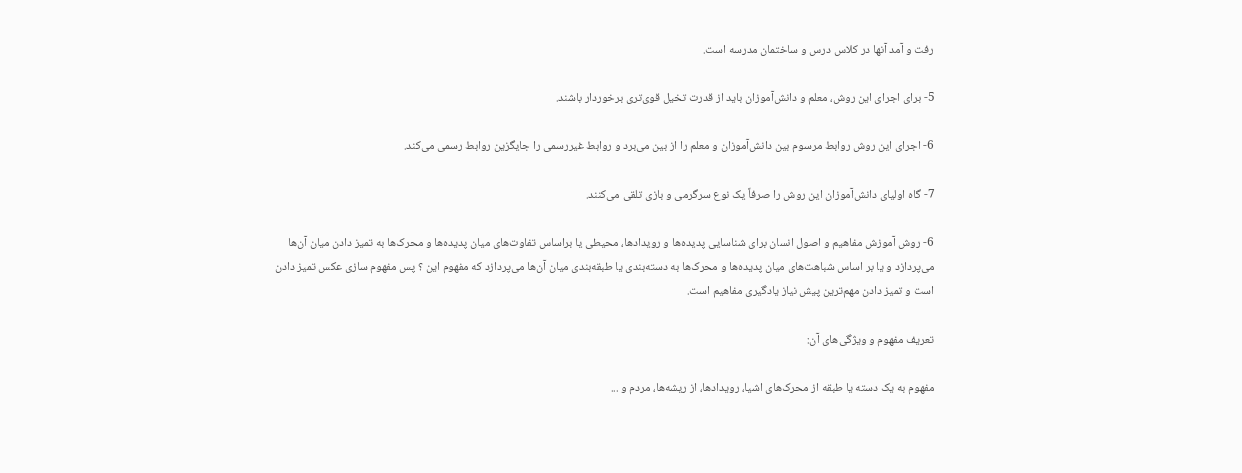رفت و آمد آنها در کلاس درس و ساختمان مدرسه است.

5- برای اجرای این روش، معلم و دانش‌آموزان باید از قدرت تخیل قوی‌تری برخوردار باشند.

6- اجرای این روش روابط مرسوم بین‌ دانش‌آموزان و معلم را از بین می‌برد و روابط غیررسمی را جایگزین روابط رسمی می‌کند.

7- گاه اولیای دانش‌آموزان این روش را صرفاً یک نوع سرگرمی و بازی تلقی می‌کنند.

6- روش آموزش مفاهیم و اصول انسان برای شناسایی پدیده‌ها و رویدادها، محیطی یا براساس تفاوت‌های میان پدیده‌ها و محرک‌ها به تمیز دادن میان آ‌ن‌ها می‌پردازد و یا بر اساس شباهت‌های میان پدیده‌ها و محرک‌ها به دسته‌بندی یا طبقه‌بندی میان آن‌ها می‌پردازد که مفهوم این ؟ پس مفهوم سازی عکس تمیز دادن است و تمیز دادن مهم‌ترین پیش نیاز یادگیری مفاهیم است.

تعریف مفهوم و ویژگی‌های آن:

مفهوم به یک دسته یا طبقه از محرک‌های اشیا، رویدادها، از ریشه‌ها، مردم و ...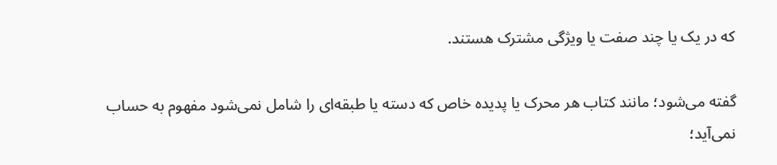که در یک یا چند صفت یا ویژگی مشترک هستند.

گفته می‌شود؛ مانند کتاب هر محرک یا پدیده خاص که دسته یا طبقه‌ای را شامل نمی‌شود مفهوم به حساب نمی‌آید؛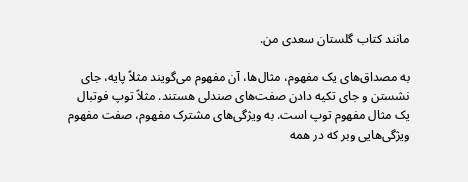مانند کتاب گلستان سعدی من.

به مصداق‌های یک مفهوم، مثال‌ها، آن مفهوم می‌گویند مثلاً پایه، جای نشستن و جای تکیه دادن صفت‌های صندلی هستند. مثلاً توپ فوتبال یک مثال مفهوم‌ توپ است. به ویژگی‌های مشترک مفهوم، صفت مفهوم ویژگی‌هایی وبر که در همه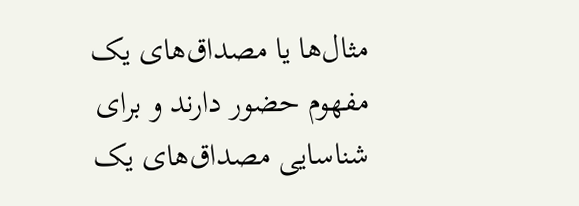مثال‌ها یا مصداق‌های یک مفهوم حضور دارند و برای شناسایی مصداق‌های یک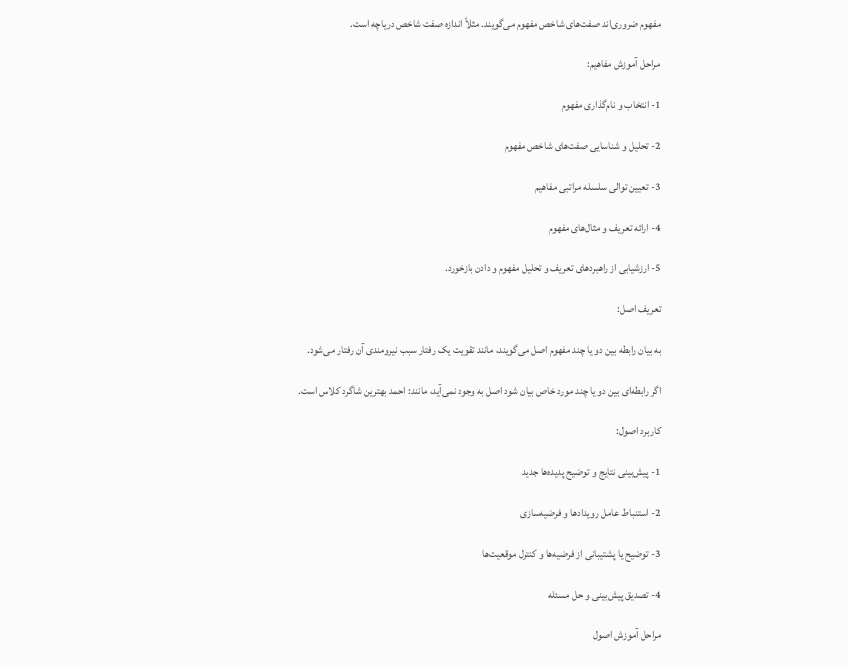مفهوم ضروری‌اند صفت‌های شاخص مفهوم می‌گویند. مثلاً اندازه صفت شاخص دریاچه است.

مراحل آموزش مفاهیم:

1- انتخاب و نام‌گذاری مفهوم

2- تحلیل و شناسایی صفت‌های شاخص مفهوم

3- تعیین توالی سلسله مراتبی مفاهیم

4- ارائه تعریف و مثال‌های مفهوم

5- ارزشیابی از راهبردهای تعریف و تحلیل مفهوم و دادن بازخورد.

تعریف اصل:

به بیان رابطه بین دو یا چند مفهوم اصل می‌گویند، مانند تقویت یک رفتار سبب نیرومندی آن رفتار می‌شود.

اگر رابطه‌ای بین دو یا چند مورد خاص بیان شود اصل به وجود نمی‌آید، مانند: احمد بهترین شاگرد کلاس است.

کاربرد اصول:

1- پیش‌بینی نتایج و توضیح پدیده‌ها جدید

2- استنباط عامل رویدادها و فرضیه‌سازی

3- توضیح یا پشتیبانی از فرضیه‌ها و کنترل موقعیت‌ها

4- تصدیق پیش‌بینی و حل مسئله

مراحل آموزش اصول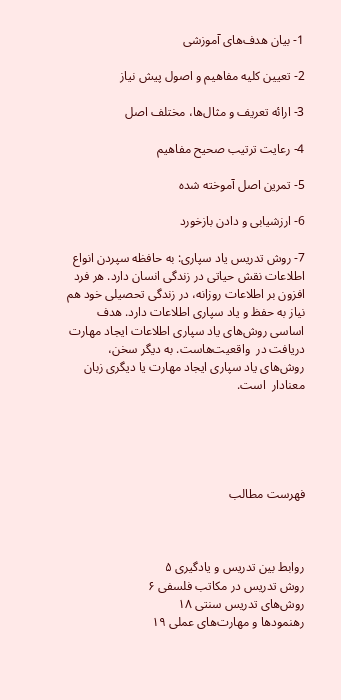1- بیان هدف‌های آموزشی

2- تعیین کلیه مفاهیم و اصول پیش ‌نیاز

3- ارائه تعریف و مثال‌ها، مختلف اصل

4- رعایت‌ ترتیب صحیح مفاهیم

5- تمرین اصل آموخته شده

6- ارزشیابی و دادن بازخورد

7- روش تدریس یاد سپاری: به حافظه سپردن انواع اطلاعات نقش حیاتی در زندگی انسان دارد. هر فرد افزون بر اطلاعات روزانه، در زندگی تحصیلی خود هم نیاز به حفظ و یاد سپاری اطلاعات دارد. هدف اساسی روش‌های یاد سپاری اطلاعات ایجاد مهارت دریافت در  واقعیت‌هاست. به دیگر سخن، روش‌های یاد سپاری ایجاد مهارت یا دیگری زبان معنادار  است.





فهرست مطالب



روابط بین تدریس و یادگیری ۵
روش تدریس در مکاتب فلسفی ۶
روش‌های تدریس سنتی ۱۸
رهنمودها و مهارت‌های عملی ۱۹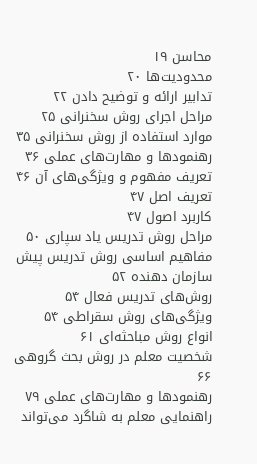محاسن ۱۹
محدودیت‌‌ها ۲۰
تدابیر ارائه و توضیح دادن ۲۲
مراحل اجرای روش سخنرانی ۲۵
موارد استفاده از روش سخنرانی ۳۵
رهنمودها و مهارت‌های عملی ۳۶
تعریف مفهوم و ویژگی‌های آن ۴۶
تعریف اصل ۴۷
کاربرد اصول ۴۷
مراحل روش تدریس یاد سپاری ۵۰
مفاهیم اساسی روش تدریس پیش سازمان دهنده ۵۲
روش‌های تدریس فعال ۵۴
ویژگی‌های روش سقراطی ۵۴
انواع روش مباحثه‌ای ۶۱
شخصیت معلم در روش بحث گروهی ۶۶
رهنمودها و مهارت‌های عملی ۷۹
راهنمایی معلم به شاگرد می‌تواند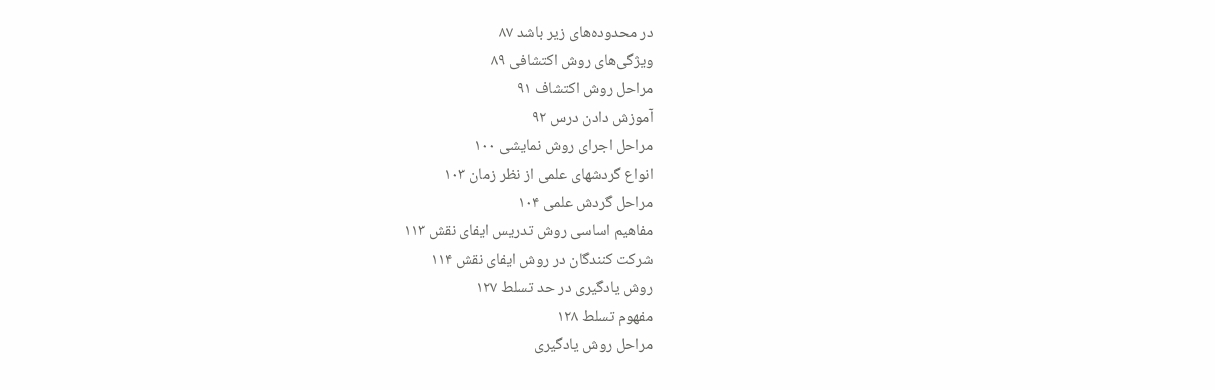در محدوده‌های زیر باشد ۸۷
ویژگی‌های روش اکتشافی ۸۹
مراحل روش اکتشاف ۹۱
آموزش دادن درس ۹۲
مراحل اجرای روش نمایشی ۱۰۰
انواع گردشهای علمی از نظر زمان ۱۰۳
مراحل گردش علمی ۱۰۴
مفاهیم اساسی روش تدریس ایفای نقش ۱۱۳
شرکت کنندگان در روش ایفای نقش ۱۱۴
روش یادگیری در حد تسلط ۱۲۷
مفهوم تسلط ۱۲۸
مراحل روش یادگیری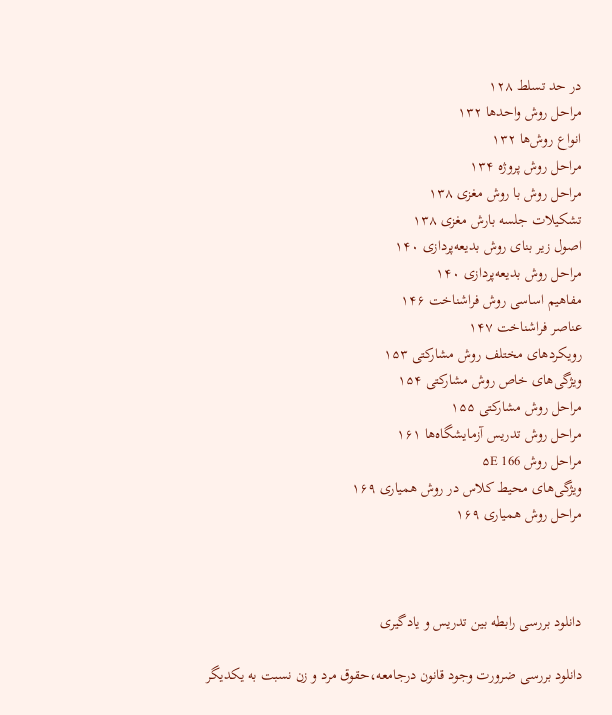در حد تسلط ۱۲۸
مراحل روش واحدها ۱۳۲
انواع روش‌ها ۱۳۲
مراحل روش پروژه ۱۳۴
مراحل روش با روش مغزی ۱۳۸
تشکیلات جلسه بارش مغزی ۱۳۸
اصول زیر بنای روش بدیعه‌پردازی ۱۴۰
مراحل روش بدیعه‌پردازی ۱۴۰
مفاهیم اساسی روش فراشناخت ۱۴۶
عناصر فراشناخت ۱۴۷
رویکردهای مختلف روش مشارکتی ۱۵۳
ویژگی‌های خاص روش مشارکتی ۱۵۴
مراحل روش مشارکتی ۱۵۵
مراحل روش تدریس آزمایشگاه‌ها ۱۶۱
مراحل روش ۵E 166
ویژگی‌های محیط کلاس در روش همیاری ۱۶۹
مراحل روش همیاری ۱۶۹



دانلود بررسی رابطه بین تدریس و یادگیری

دانلود بررسی ضرورت وجود قانون درجامعه،حقوق مرد و زن نسبت به یکدیگر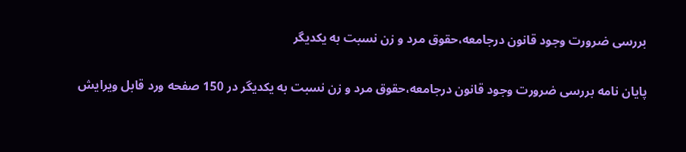بررسی ضرورت وجود قانون درجامعه،حقوق مرد و زن نسبت به یکدیگر

پایان نامه بررسی ضرورت وجود قانون درجامعه،حقوق مرد و زن نسبت به یکدیگر در 150 صفحه ورد قابل ویرایش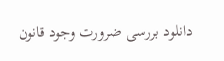دانلود بررسی ضرورت وجود قانون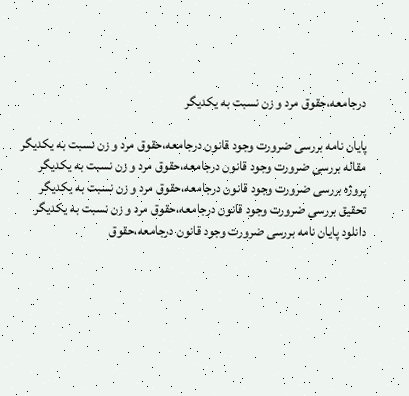درجامعه،حقوق مرد و زن نسبت به یکدیگر

پایان نامه بررسی ضرورت وجود قانون درجامعه،حقوق مرد و زن نسبت به یکدیگر
مقاله بررسی ضرورت وجود قانون درجامعه،حقوق مرد و زن نسبت به یکدیگر
پروژه بررسی ضرورت وجود قانون درجامعه،حقوق مرد و زن نسبت به یکدیگر
تحقیق بررسی ضرورت وجود قانون درجامعه،حقوق مرد و زن نسبت به یکدیگر
دانلود پایان نامه بررسی ضرورت وجود قانون درجامعه،حقوق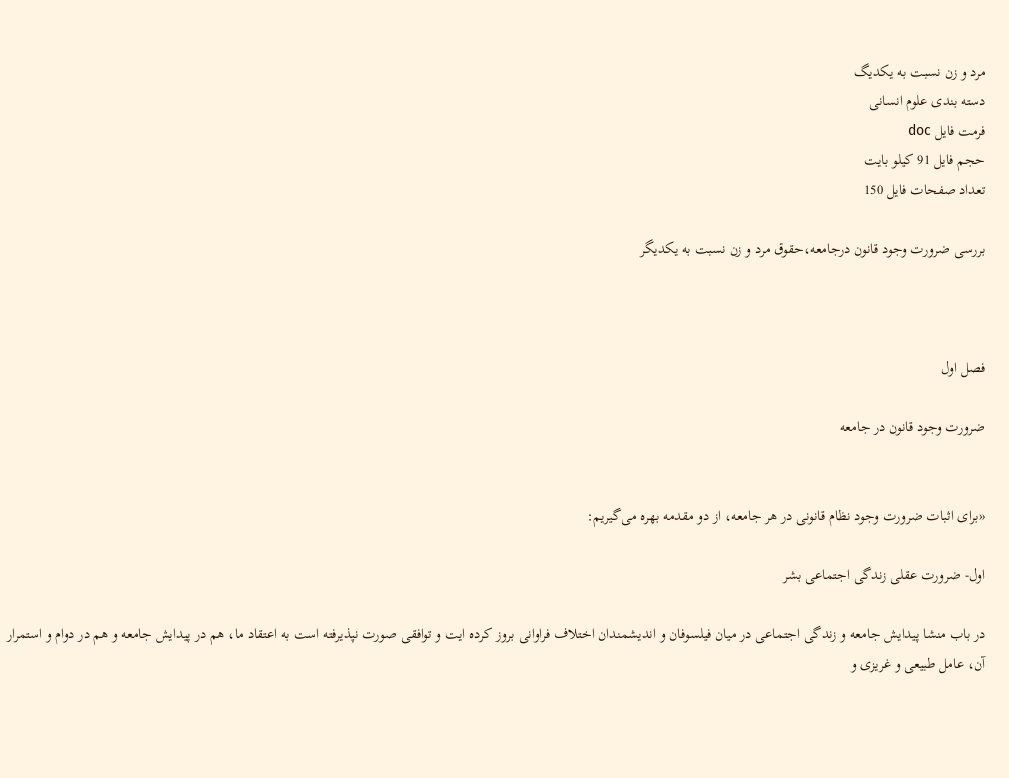مرد و زن نسبت به یکدیگ
دسته بندی علوم انسانی
فرمت فایل doc
حجم فایل 91 کیلو بایت
تعداد صفحات فایل 150

بررسی ضرورت وجود قانون درجامعه،حقوق مرد و زن نسبت به یکدیگر



فصل اول

ضرورت وجود قانون در جامعه


«برای اثبات ضرورت وجود نظام قانونی در هر جامعه، از دو مقدمه بهره می‌گیریم:

اول- ضرورت عقلی زندگی اجتماعی بشر

در باب منشا پیدایش جامعه و زندگی اجتماعی در میان فیلسوفان و اندیشمندان اختلاف فراوانی بروز کرده ایت و توافقی صورت نپذیرفته است به اعتقاد ما، هم در پیدایش جامعه و هم در دوام و استمرار آن، عامل طبیعی و غریزی و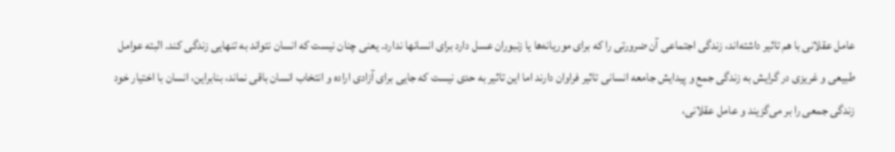عامل عقلانی با هم تاثیر داشته‌اند، زندگی اجتماعی آن ضرورتی را که برای موریانه‌ها یا زنبوران عسل دارد برای انسانها ندارد. یعنی چنان نیست که انسان نتواند به تنهایی زندگی کند. البته عوامل طبیعی و غریزی در گرایش به زندگی جمع و پیدایش جامعه انسانی تاثیر فراوان دارند اما این تاثیر به حدی نیست که جایی برای آزادی اراده و انتخاب انسان باقی نماند، بنابراین، انسان با اختیار خود زندگی جمعی را بر می‌گزیند و عامل عقلانی،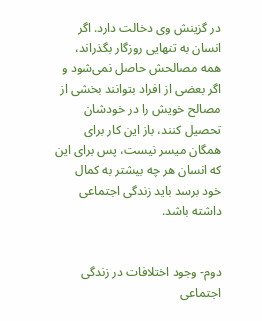در گزینش وی دخالت دارد. اگر انسان به تنهایی روزگار بگذراند، همه مصالحش حاصل نمی‌شود و اگر بعضی از افراد بتوانند بخشی از مصالح خویش را در خودشان تحصیل کنند، باز این کار برای همگان میسر نیست، پس برای این که انسان هر چه بیشتر به کمال خود برسد باید زندگی اجتماعی داشته باشد.


دوم- وجود اختلافات در زندگی اجتماعی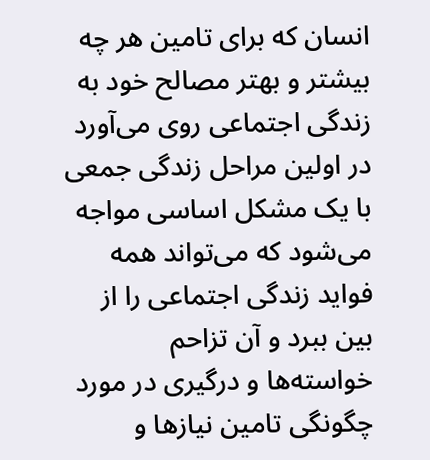انسان که برای تامین هر چه بیشتر و بهتر مصالح خود به زندگی اجتماعی روی می‌آورد در اولین مراحل زندگی جمعی با یک مشکل اساسی مواجه می‌شود که می‌تواند همه فواید زندگی اجتماعی را از بین ببرد و آن تزاحم خواسته‌ها و درگیری در مورد چگونگی تامین نیازها و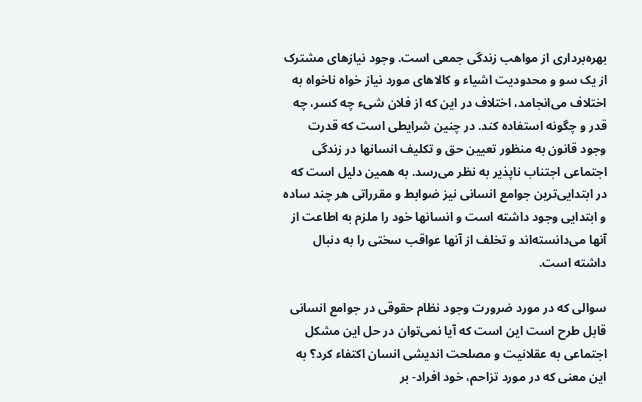بهره‌برداری از مواهب زندگی جمعی است. وجود نیازهای مشترک از یک سو و محدودیت اشیاء و کالاهای مورد نیاز خواه ناخواه به اختلاف می‌انجامد، اختلاف در این که از فلان شیء چه کسر، چه قدر و چگونه استفاده کند. در چنین شرایطی است که قدرت وجود قانون به منظور تعیین حق و تکلیف انسانها در زندگی اجتماعی اجتناب ناپذیر به نظر می‌رسد. به همین دلیل است که در ابتدایی‌ترین جوامع انسانی نیز ضوابط و مقرراتی هر چند ساده و ابتدایی وجود داشته است و انسانها خود را ملزم به اطاعت از آنها می‌دانسته‌اند و تخلف از آنها عواقب سختی را به دنبال داشته است.

سوالی که در مورد ضرورت وجود نظام حقوقی در جوامع انسانی قابل طرح است این است که آیا نمی‌توان در حل این مشکل اجتماعی به عقلانیت و مصلحت اندیشی انسان اکتفاء کرد؟ به این معنی که در مورد تزاحم، خود افراد- بر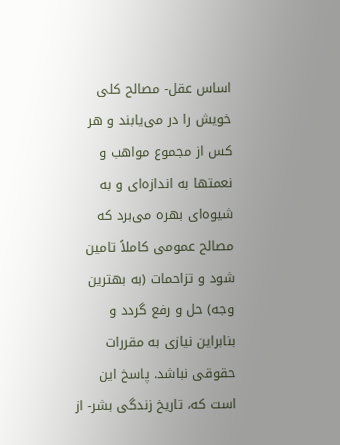اساس عقل- مصالح کلی خویش را در می‌یابند و هر کس از مجموع مواهب و نعمتها به اندازه‌ای و به شیوه‌ای بهره می‌برد که مصالح عمومی کاملاً تامین شود و تزاحمات (به بهترین وجه) حل و رفع گردد و بنابراین نیازی به مقررات حقوقی نباشد. پاسخ این است که، تاریخ زندگی بشر- از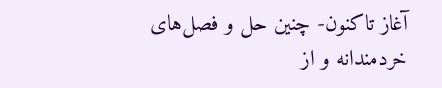آغاز تاکنون- چنین حل و فصل‌های خردمندانه و از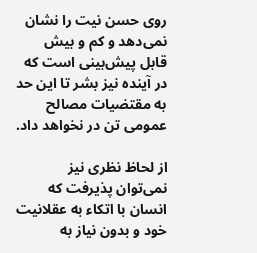روی حسن نیت را نشان نمی‌دهد و کم و بیش قابل پیش‌بینی است که در آینده نیز بشر تا این حد به مقتضیات مصالح عمومی تن در نخواهد داد.

از لحاظ نظری نیز نمی‌توان پذیرفت که انسان با اتکاء به عقلانیت خود و بدون نیاز به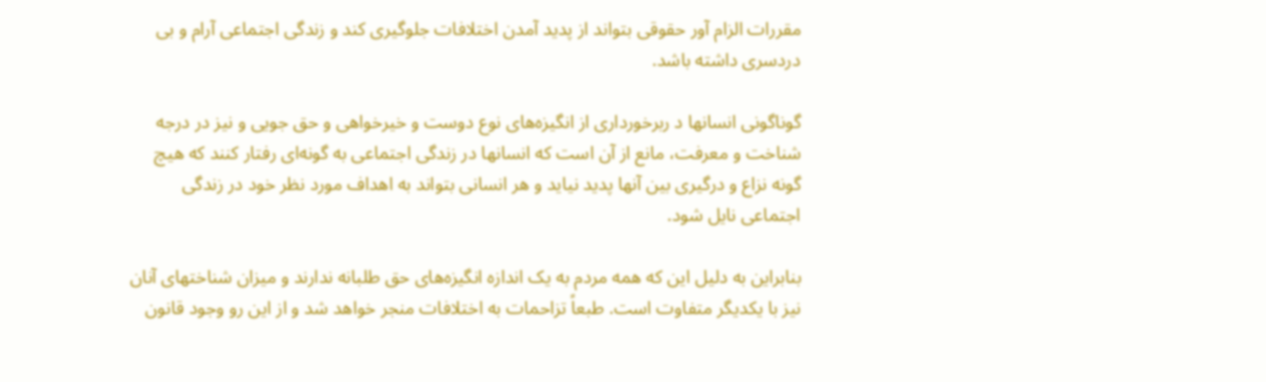مقررات الزام آور حقوقی بتواند از پدید آمدن اختلافات جلوگیری کند و زندگی اجتماعی آرام و بی دردسری داشته باشد.

گوناگونی انسانها د ربرخورداری از انگیزه‌های نوع دوست و خیرخواهی و حق جویی و نیز در درجه شناخت و معرفت، مانع از آن است که انسانها در زندگی اجتماعی به گونه‌ای رفتار کنند که هیچ گونه نزاع و درگیری بین آنها پدید نیاید و هر انسانی بتواند به اهداف مورد نظر خود در زندگی اجتماعی نایل شود.

بنابراین به دلیل این که همه مردم به یک اندازه انگیزه‌های حق طلبانه ندارند و میزان شناختهای آنان نیز با یکدیگر متفاوت است. طبعاً تزاحمات به اختلافات منجر خواهد شد و از این رو وجود قانون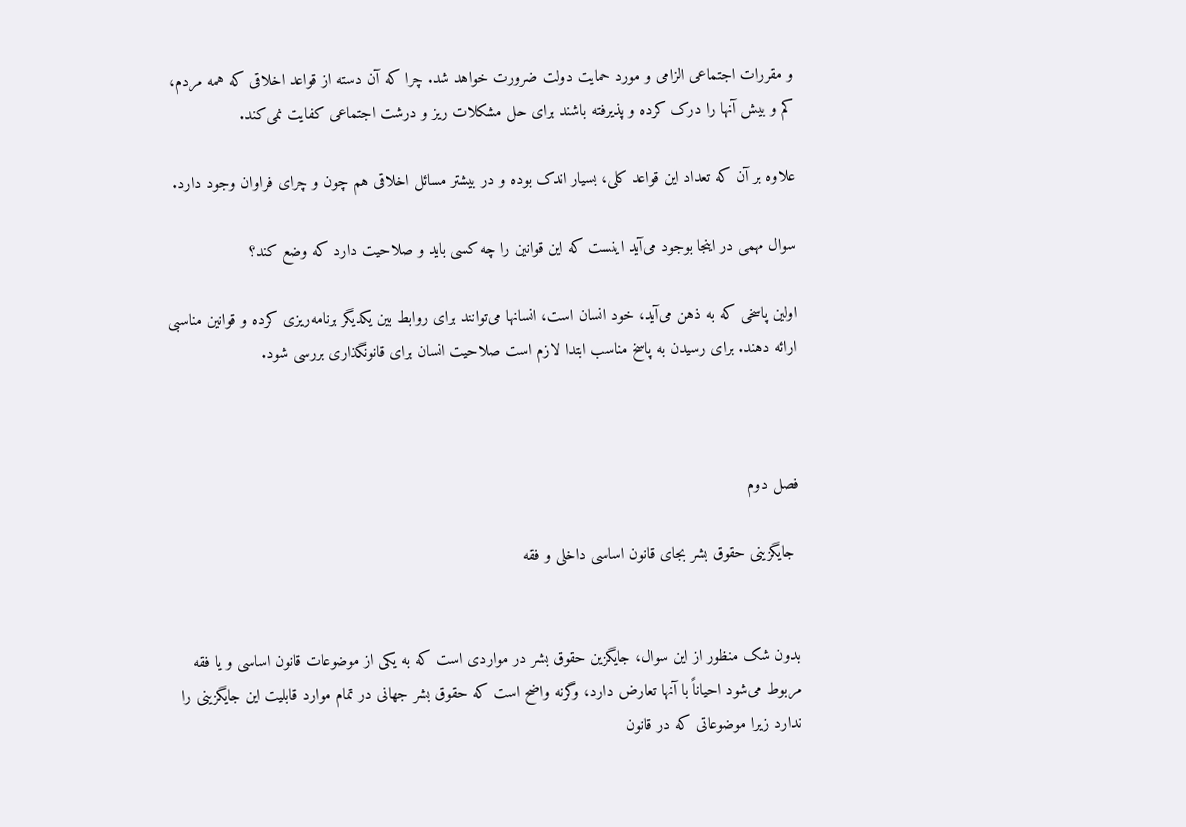و مقررات اجتماعی الزامی و مورد حمایت دولت ضرورت خواهد شد. چرا که آن دسته از قواعد اخلاقی که همه مردم، کم و بیش آنها را درک کرده و پذیرفته باشند برای حل مشکلات ریز و درشت اجتماعی کفایت نمی‌کند.

علاوه بر آن که تعداد این قواعد کلی، بسیار اندک بوده و در بیشتر مسائل اخلاقی هم چون و چرای فراوان وجود دارد.

سوال مهمی در اینجا بوجود می‌آید اینست که این قوانین را چه کسی باید و صلاحیت دارد که وضع کند؟

اولین پاسخی که به ذهن می‌آید، خود انسان است، انسانها می‌توانند برای روابط بین یکدیگر برنامه‌ریزی کرده و قوانین مناسبی ارائه دهند. برای رسیدن به پاسخ مناسب ابتدا لازم است صلاحیت انسان برای قانونگذاری بررسی شود.



فصل دوم

 جایگزینی حقوق بشر بجای قانون اساسی داخلی و فقه


بدون شک منظور از این سوال، جایگزین حقوق بشر در مواردی است که به یکی از موضوعات قانون اساسی و یا فقه مربوط می‌شود احیاناً با آنها تعارض دارد، وگرنه واضح است که حقوق بشر جهانی در تمام موارد قابلیت این جایگزینی را ندارد زیرا موضوعاتی که در قانون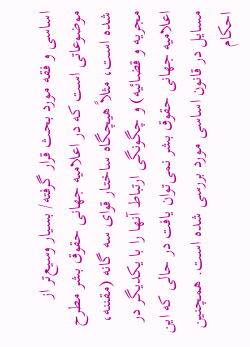اساسی و فقه مورد بحث قرار گرفته/ بسیار وسیع‌تر از موضوعاتی است که در اعلامیه جهانی حقوق بشر مطرح شده است، مثلاً هیچگاه ساختار قوای سه گانه (مقننه، مجریه و قضائیه) و چگونگی ارتباط آنها را با یکدیگر در اعلامیه جهانی حقوق بشر نمی‌توان یافت در حالی که این مسایل در قانون اساسی مورد بررسی شده است. همچنین احکام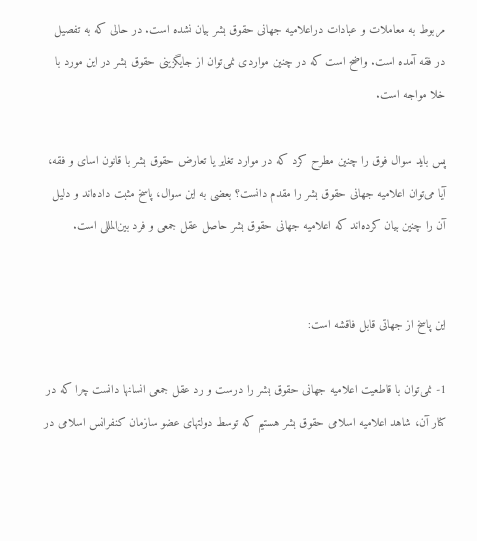مربوط به معاملات و عبادات دراعلامیه جهانی حقوق بشر بیان نشده است. در حالی که به تفصیل در فقه آمده است. واضح است که در چنین مواردی نمی‌توان از جایگزینی حقوق بشر در این مورد با خلا مواجه است.

پس باید سوال فوق را چنین مطرح کرد که در موارد تغایر یا تعارض حقوق بشر با قانون اسای و فقه، آیا می‌توان اعلامیه جهانی حقوق بشر را مقدم دانست؟ بعضی به این سوال، پاسخ مثبت داده‌اند و دلیل آن را چنین بیان کرده‌اند که اعلامیه جهانی حقوق بشر حاصل عقل جمعی و فرد بین‌المللی است.


این پاسخ از جهاتی قابل فاقشه است:

1- نمی‌توان با قاطعیت اعلامیه جهانی حقوق بشر را درست و رد عقل جمعی انسانها دانست چرا که در کنار آن، شاهد اعلامیه اسلامی حقوق بشر هستیم که توسط دولتهای عضو سازمان کنفرانس اسلامی در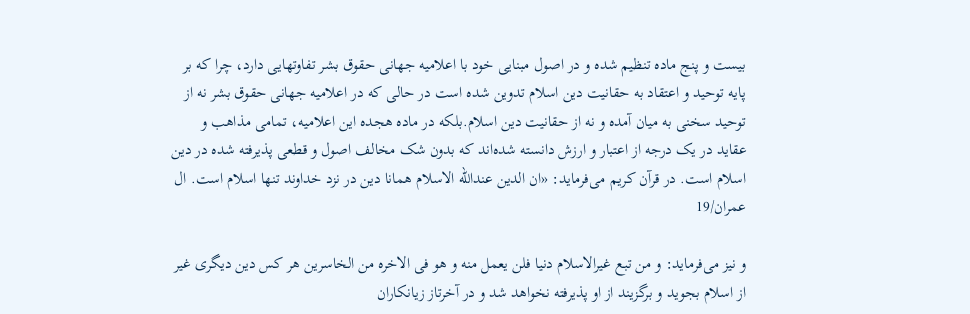بیست و پنج ماده تنظیم شده و در اصول مبنایی خود با اعلامیه جهانی حقوق بشر تفاوتهایی دارد، چرا که بر پایه توحید و اعتقاد به حقانیت دین اسلام تدوین شده است در حالی که در اعلامیه جهانی حقوق بشر نه از توحید سخنی به میان آمده و نه از حقانیت دین اسلام.بلکه در ماده هجده این اعلامیه، تمامی مذاهب و عقاید در یک درجه از اعتبار و ارزش دانسته شده‌اند که بدون شک مخالف اصول و قطعی پذیرفته شده در دین اسلام است. در قرآن کریم می‌فرماید: «ان الدین عندالله الاسلام همانا دین در نزد خداوند تنها اسلام است. ال عمران/19

و نیز می‌فرماید: و من تبع غیرالاسلام دنیا فلن یعمل منه و هو فی الاخره من الخاسرین هر کس دین دیگری غیر از اسلام بجوید و برگزیند از او پذیرفته نخواهد شد و در آخرتاز زیانکاران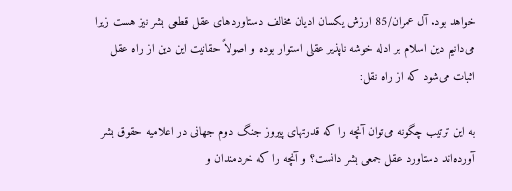خواهد بود. آل عمران/85 ارزش یکسان ادیان مخالف دستاوردهای عقل قطعی بشر نیز هست زیرا می‌دانیم دین اسلام بر ادله خوشه ناپذیر عقلی استوار بوده و اصولاً حقانیت این دین از راه عقل اثبات می‌شود که از راه نقل:

به این ترتیب چگونه می‌توان آنچه را که قدرتهای پیروز جنگ دوم جهانی در اعلامیه حقوق بشر آورده‌اند دستاورد عقل جمعی بشر دانست؟ و آنچه را که خردمندان و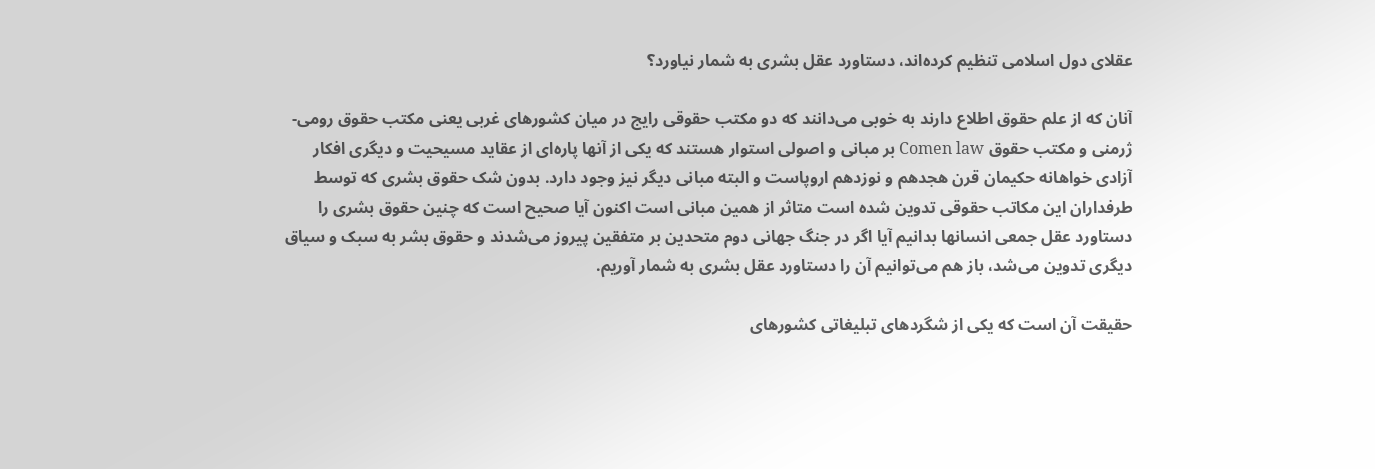عقلای دول اسلامی تنظیم کرده‌اند، دستاورد عقل بشری به شمار نیاورد؟

آنان که از علم حقوق اطلاع دارند به خوبی می‌دانند که دو مکتب حقوقی رایج در میان کشورهای غربی یعنی مکتب حقوق رومی- ژرمنی و مکتب حقوق Comen law بر مبانی و اصولی استوار هستند که یکی از آنها پاره‌ای از عقاید مسیحیت و دیگری افکار آزادی خواهانه حکیمان قرن هجدهم و نوزدهم اروپاست و البته مبانی دیگر نیز وجود دارد. بدون شک حقوق بشری که توسط طرفداران این مکاتب حقوقی تدوین شده است متاثر از همین مبانی است اکنون آیا صحیح است که چنین حقوق بشری را دستاورد عقل جمعی انسانها بدانیم آیا اگر در جنگ جهانی دوم متحدین بر متفقین پیروز می‌شدند و حقوق بشر به سبک و سیاق دیگری تدوین می‌شد، باز هم می‌توانیم آن را دستاورد عقل بشری به شمار آوریم.

حقیقت آن است که یکی از شگردهای تبلیغاتی کشورهای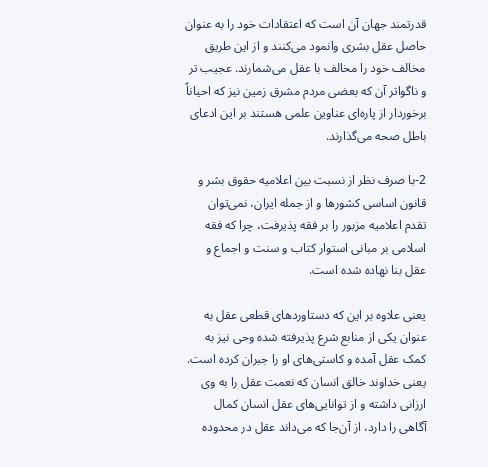قدرتمند جهان آن است که اعتقادات خود را به عنوان حاصل عقل بشری وانمود می‌کنند و از این طریق مخالف خود را مخالف با عقل می‌شمارند. عجیب تر و ناگواتر آن که بعضی مردم مشرق زمین نیز که احیاناً برخوردار از پاره‌ای عناوین علمی هستند بر این ادعای باطل صحه می‌گذارند.

2-با صرف نظر از نسبت بین اعلامیه حقوق بشر و قانون اساسی کشورها و از جمله ایران، نمی‌توان تقدم اعلامیه مزبور را بر فقه پذیرفت، چرا که فقه اسلامی بر مبانی استوار کتاب و سنت و اجماع و عقل بنا نهاده شده است.

یعنی علاوه بر این که دستاوردهای قطعی عقل به عنوان یکی از منابع شرع پذیرفته شده وحی نیز به کمک عقل آمده و کاستی‌های او را جبران کرده است. یعنی خداوند خالق انسان که نعمت عقل را به وی ارزانی داشته و از توانایی‌های عقل انسان کمال آگاهی را دارد، از آن‌جا که می‌داند عقل در محدوده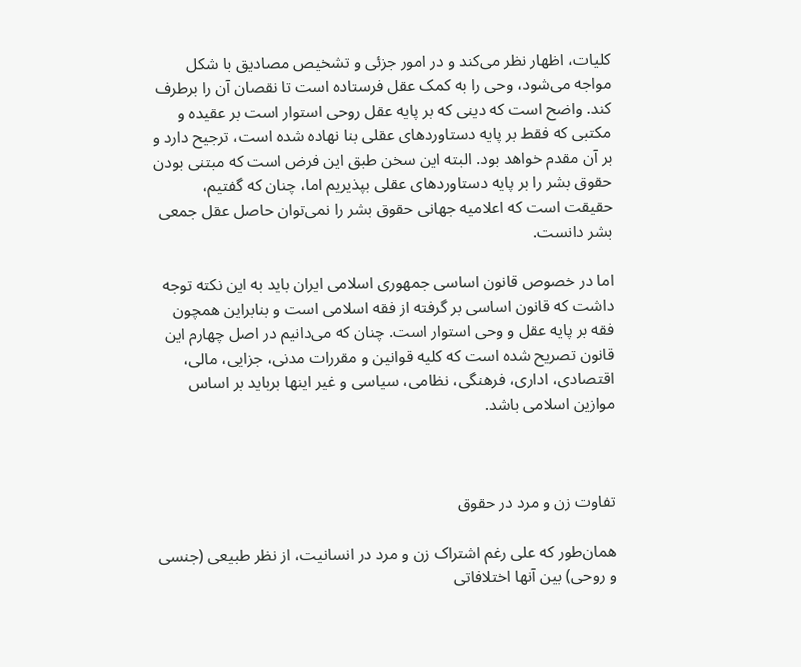کلیات، اظهار نظر می‌کند و در امور جزئی و تشخیص مصادیق با شکل مواجه می‌شود، وحی را به کمک عقل فرستاده است تا نقصان آن را برطرف کند. واضح است که دینی که بر پایه عقل روحی استوار است بر عقیده و مکتبی که فقط بر پایه دستاوردهای عقلی بنا نهاده شده است، ترجیح دارد و بر آن مقدم خواهد بود. البته این سخن طبق این فرض است که مبتنی بودن حقوق بشر را بر پایه دستاوردهای عقلی بپذیریم اما، چنان که گفتیم، حقیقت است که اعلامیه جهانی حقوق بشر را نمی‌توان حاصل عقل جمعی بشر دانست.

اما در خصوص قانون اساسی جمهوری اسلامی ایران باید به این نکته توجه داشت که قانون اساسی بر گرفته از فقه اسلامی است و بنابراین همچون فقه بر پایه عقل و وحی استوار است. چنان که می‌دانیم در اصل چهارم این قانون تصریح شده است که کلیه قوانین و مقررات مدنی، جزایی، مالی، اقتصادی، اداری، فرهنگی، نظامی، سیاسی و غیر اینها برباید بر اساس موازین اسلامی باشد.



تفاوت زن و مرد در حقوق

همان‌طور که علی رغم اشتراک زن و مرد در انسانیت، از نظر طبیعی (جنسی و روحی) بین آنها اختلافاتی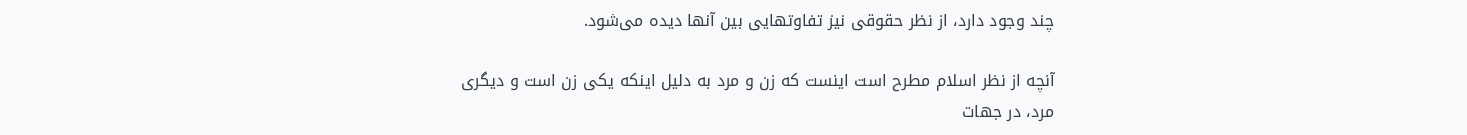چند وجود دارد، از نظر حقوقی نیز تفاوتهایی بین آنها دیده می‌شود.

آنچه از نظر اسلام مطرح است اینست که زن و مرد به دلیل اینکه یکی زن است و دیگری مرد، در جهات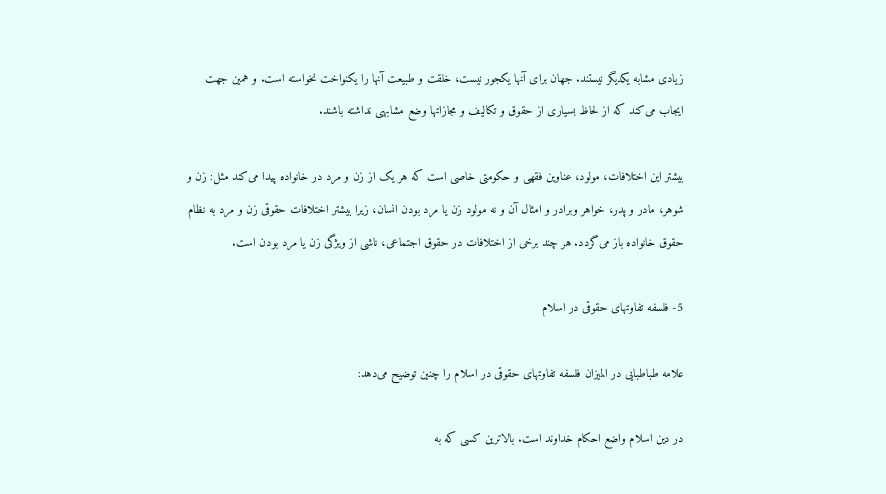زیادی مشابه یکدیگر نیستند. جهان برای آنها یکجور نیست، خلقت و طبیعت آنها را یکنواخت نخواسته است. و همین جهت ایجاب می‌کند که از لحاظ بسیاری از حقوق و تکالیف و مجازاتها وضع مشابهی نداشته باشند.

بیشتر این اختلافات، مولود، عناوین فقهی و حکومتی خاصی است که هر یک از زن و مرد در خانواده پیدا می‌کند مثل: زن و شوهر، مادر و پدر، خواهر وبرادر و امثال آن و نه مولود زن یا مرد بودن انسان، زیرا بیشتر اختلافات حقوقی زن و مرد به نظام حقوق خانواده باز می‌گردد. هر چند برخی از اختلافات در حقوق اجتماعی، ناشی از ویژگی زن یا مرد بودن است.

5- فلسفه تفاوتهای حقوقی در اسلام

علامه طباطبایی در المیزان فلسفه تفاوتهای حقوقی در اسلام را چنین توضیح می‌دهد:

در دین اسلام واضع احکام خداوند است. بالاترین کسی که به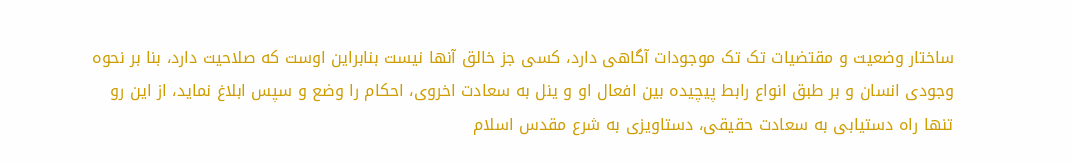ساختار وضعیت و مقتضیات تک تک موجودات آگاهی دارد، کسی جز خالق آنها نیست بنابراین اوست که صلاحیت دارد، بنا بر نحوه وجودی انسان و بر طبق انواع رابط پیچیده بین افعال او و ینل به سعادت اخروی، احکام را وضع و سپس ابلاغ نماید، از این رو تنها راه دستیابی به سعادت حقیقی، دستاویزی به شرع مقدس اسلام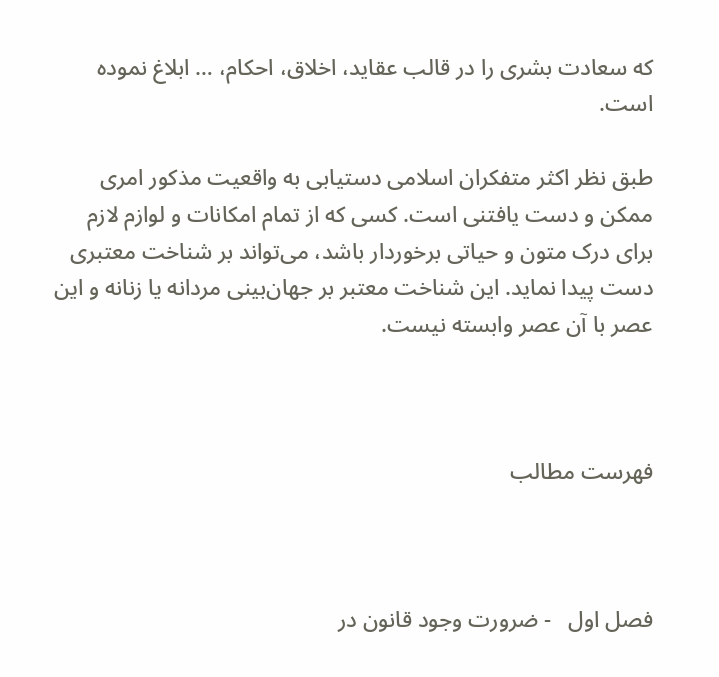که سعادت بشری را در قالب عقاید، اخلاق، احکام، … ابلاغ نموده است.

طبق نظر اکثر متفکران اسلامی دستیابی به واقعیت مذکور امری ممکن و دست یافتنی است. کسی که از تمام امکانات و لوازم لازم برای درک متون و حیاتی برخوردار باشد، می‌تواند بر شناخت معتبری دست پیدا نماید. این شناخت معتبر بر جهان‌بینی مردانه یا زنانه و این عصر با آن عصر وابسته نیست.



فهرست مطالب



فصل اول   - ضرورت وجود قانون در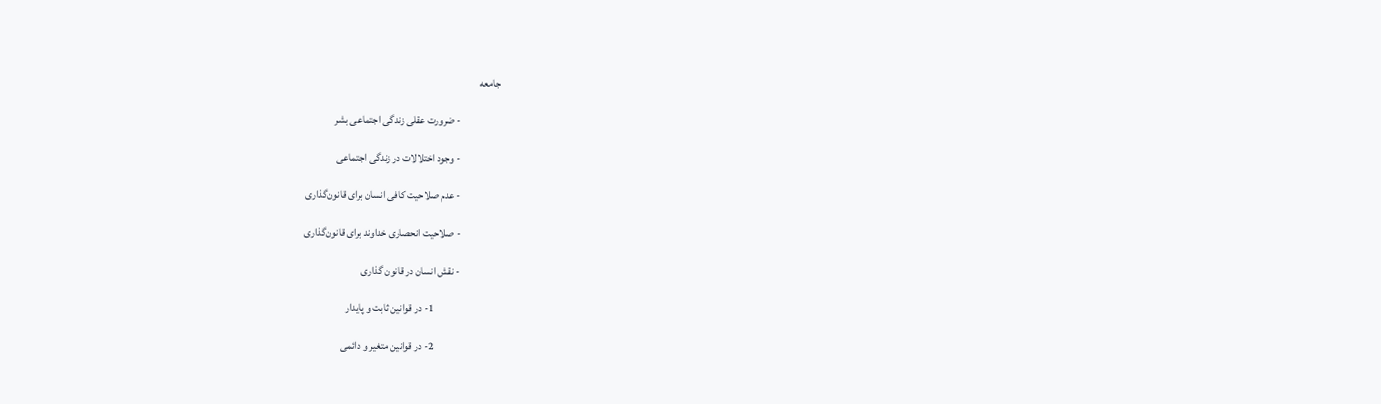جامعه

                   - ضرورت عقلی زندگی اجتماعی بشر

                   - وجود اختلالات در زندگی اجتماعی

                   - عدم صلاحیت کافی انسان برای قانون‌گذاری

                   - صلاحیت انحصاری خداوند برای قانون‌گذاری

                   - نقش انسان در قانون گذاری

                               1- در قوانین ثابت و پایدار

                               2- در قوانین متغیر و دائمی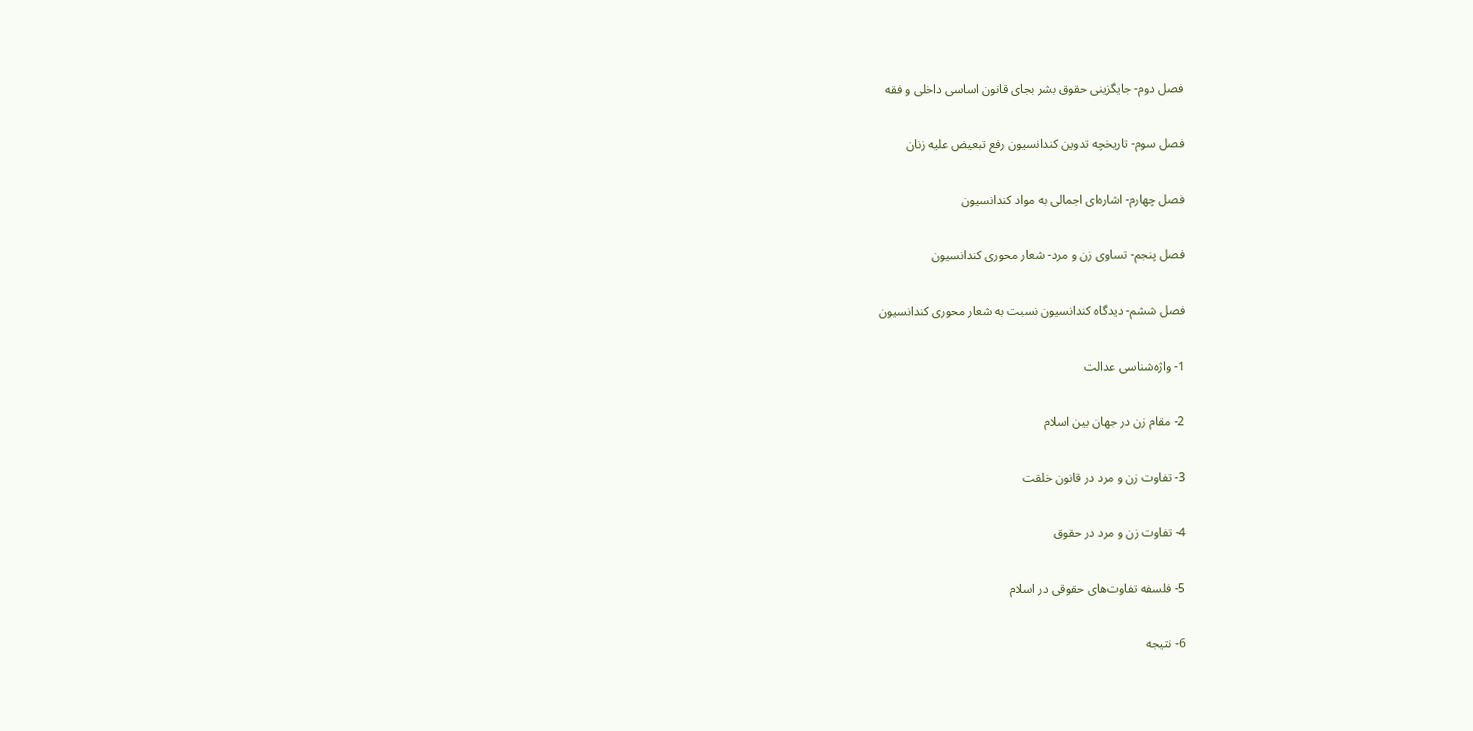فصل دوم- جایگزینی حقوق بشر بجای قانون اساسی داخلی و فقه

فصل سوم- تاریخچه تدوین کندانسیون رفع تبعیض علیه زنان

فصل چهارم- اشاره‌ای اجمالی به مواد کندانسیون

فصل پنجم- تساوی زن و مرد- شعار محوری کندانسیون

فصل ششم- دیدگاه کندانسیون نسبت به شعار محوری کندانسیون

1- واژه‌شناسی عدالت

2- مقام زن در جهان بین اسلام

3- تفاوت زن و مرد در قانون خلقت

4- تفاوت زن و مرد در حقوق

5- فلسفه تفاوت‌های حقوقی در اسلام

6- نتیجه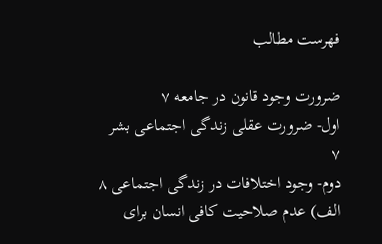فهرست مطالب

ضرورت وجود قانون در جامعه ۷
اول- ضرورت عقلی زندگی اجتماعی بشر ۷
دوم- وجود اختلافات در زندگی اجتماعی ۸
الف) عدم صلاحیت کافی انسان برای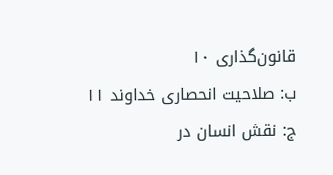قانون‌گذاری ۱۰
ب: صلاحیت انحصاری خداوند ۱۱
ج: نقش انسان در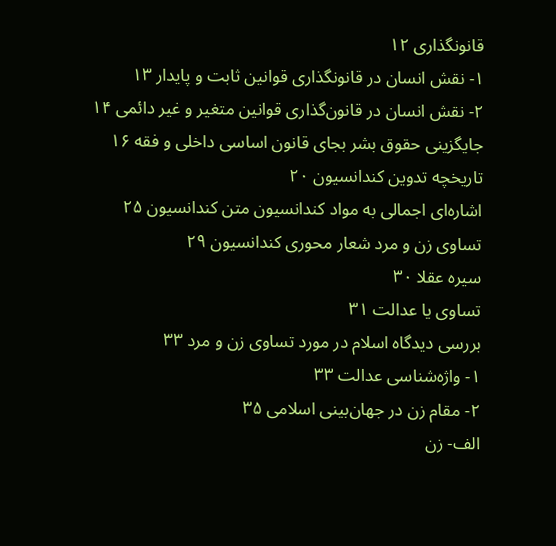قانونگذاری ۱۲
۱- نقش انسان در قانونگذاری قوانین ثابت و پایدار ۱۳
۲- نقش انسان در قانون‌گذاری قوانین متغیر و غیر دائمی ۱۴
جایگزینی حقوق بشر بجای قانون اساسی داخلی و فقه ۱۶
تاریخچه تدوین کندانسیون ۲۰
اشاره‌ای اجمالی به مواد کندانسیون متن کندانسیون ۲۵
تساوی زن و مرد شعار محوری کندانسیون ۲۹
سیره عقلا ۳۰
تساوی یا عدالت ۳۱
بررسی دیدگاه اسلام در مورد تساوی زن و مرد ۳۳
۱- واژه‌شناسی عدالت ۳۳
۲- مقام زن در جهان‌بینی اسلامی ۳۵
الف- زن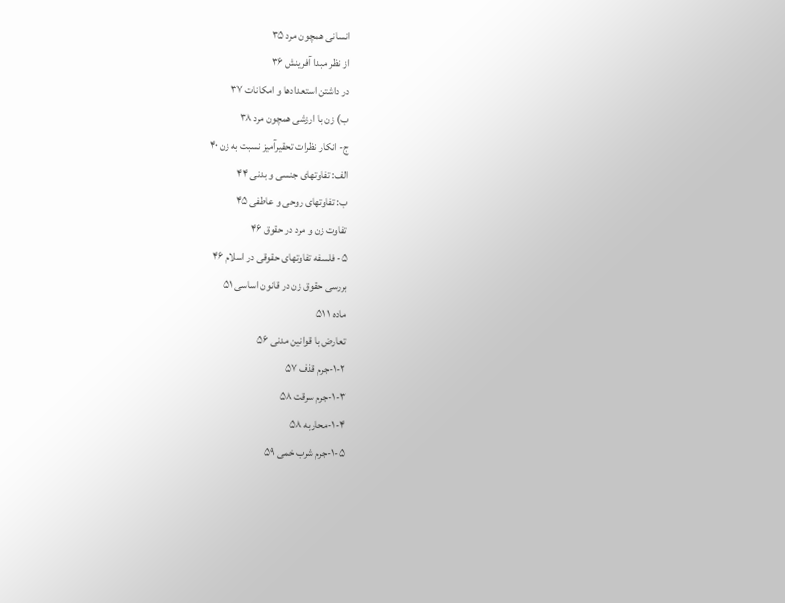انسانی همچون مرد ۳۵
از نظر مبدا آفرینش ۳۶
در داشتن استعدادها و امکانات ۳۷
ب) زن با ارزشی همچون مرد ۳۸
ج- انکار نظرات تحقیر‌آمیز نسبت به زن ۴۰
الف: تفاوتهای جنسی و بدنی ۴۴
ب: تفاوتهای روحی و عاطفی ۴۵
تفاوت زن و مرد در حقوق ۴۶
۵- فلسفه تفاوتهای حقوقی در اسلام ۴۶
بررسی حقوق زن در قانون اساسی ۵۱
ماده ۱ ۵۱
تعارض با قوانین مدنی ۵۶
۱-۲-جرم قذف ۵۷
۱-۳-جرم سرقت ۵۸
۱-۴-محاربه ۵۸
۱-۵-جرم شرب خمی ۵۹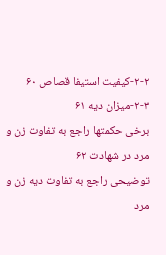۲-۲-کیفیت استیفا قصاص ۶۰
۲-۳-میزان دیه ۶۱
برخی حکمتها راجع به تفاوت زن و مرد در شهادت ۶۲
توضیحی راجع به تفاوت دیه زن و مرد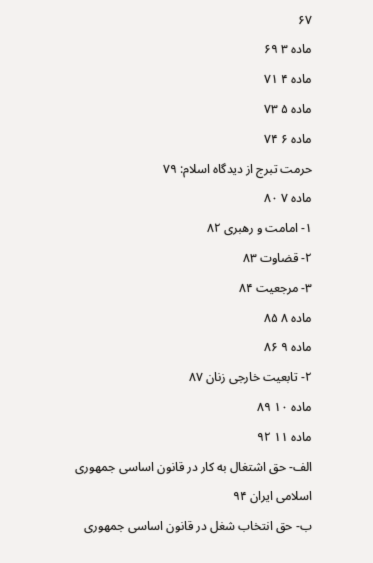۶۷
ماده ۳ ۶۹
ماده ۴ ۷۱
ماده ۵ ۷۳
ماده ۶ ۷۴
حرمت تبرج از دیدگاه اسلام: ۷۹
ماده ۷ ۸۰
۱- امامت و رهبری ۸۲
۲- قضاوت ۸۳
۳- مرجعیت ۸۴
ماده ۸ ۸۵
ماده ۹ ۸۶
۲- تابعیت خارجی زنان ۸۷
ماده ۱۰ ۸۹
ماده ۱۱ ۹۲
الف- حق اشتغال به کار در قانون اساسی جمهوری اسلامی ایران ۹۴
ب- حق انتخاب شغل در قانون اساسی جمهوری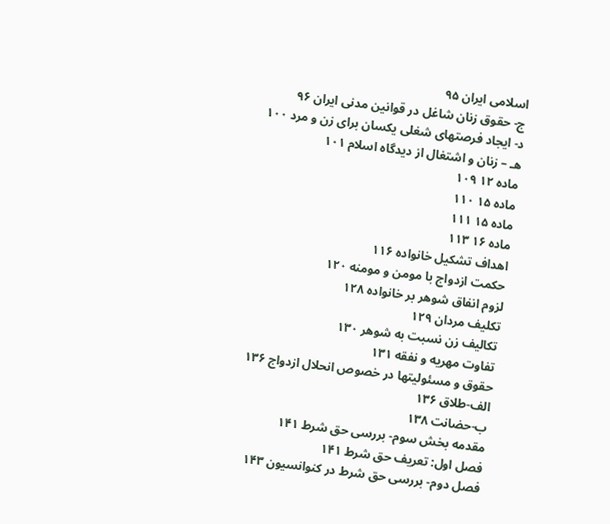اسلامی ایران ۹۵
ج- حقوق زنان شاغل در قوانین مدنی ایران ۹۶
د- ایجاد فرصتهای شغلی یکسان برای زن و مرد ۱۰۰
هـ – زنان و اشتغال از دیدگاه اسلام ۱۰۱
ماده ۱۲ ۱۰۹
ماده ۱۵ ۱۱۰
ماده ۱۵ ۱۱۱
ماده ۱۶ ۱۱۳
اهداف تشکیل خانواده ۱۱۶
حکمت ازدواج با مومن و مومنه ۱۲۰
لزوم انفاق شوهر بر خانواده ۱۲۸
تکلیف مردان ۱۲۹
تکالیف زن نسبت به شوهر ۱۳۰
تفاوت مهریه و نفقه ۱۳۱
حقوق و مسئولیتها در خصوص انحلال ازدواج ۱۳۶
الف-طلاق ۱۳۶
ب-حضانت ۱۳۸
مقدمه بخش سوم- بررسی حق شرط ۱۴۱
فصل اول: تعریف حق شرط ۱۴۱
فصل دوم- بررسی حق شرط در کنوانسیون ۱۴۳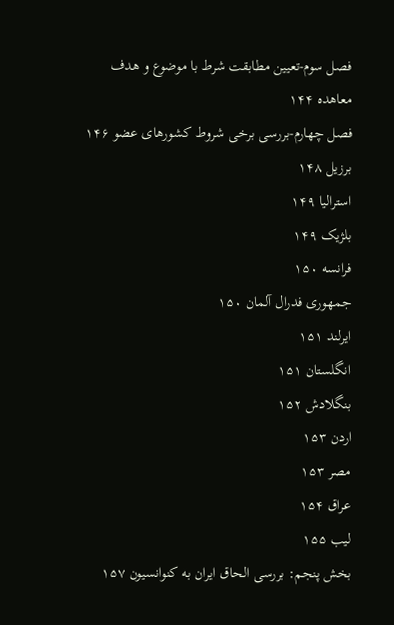فصل سوم-تعیین مطابقت شرط با موضوع و هدف معاهده ۱۴۴
فصل چهارم-بررسی برخی شروط کشورهای عضو ۱۴۶
برزیل ۱۴۸
استرالیا ۱۴۹
بلژیک ۱۴۹
فرانسه ۱۵۰
جمهوری فدرال آلمان ۱۵۰
ایرلند ۱۵۱
انگلستان ۱۵۱
بنگلادش ۱۵۲
اردن ۱۵۳
مصر ۱۵۳
عراق ۱۵۴
لیب ۱۵۵
بخش پنجم: بررسی الحاق ایران به کنوانسیون ۱۵۷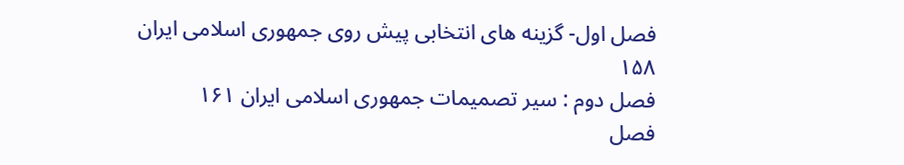فصل اول- گزینه های انتخابی پیش روی جمهوری اسلامی ایران ۱۵۸
فصل دوم : سیر تصمیمات جمهوری اسلامی ایران ۱۶۱
فصل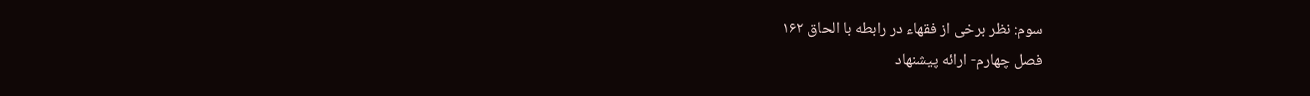سوم: نظر برخی از فقهاء در رابطه با الحاق ۱۶۲
فصل چهارم- ارائه پیشنهاد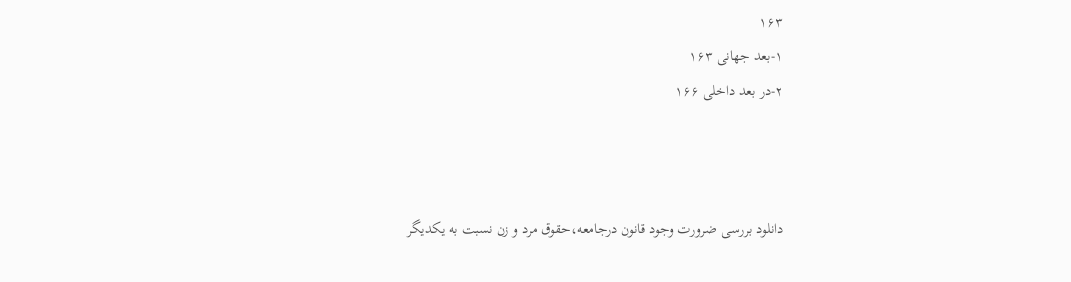۱۶۳
۱-بعد جهانی ۱۶۳
۲-در بعد داخلی ۱۶۶



دانلود بررسی ضرورت وجود قانون درجامعه،حقوق مرد و زن نسبت به یکدیگر